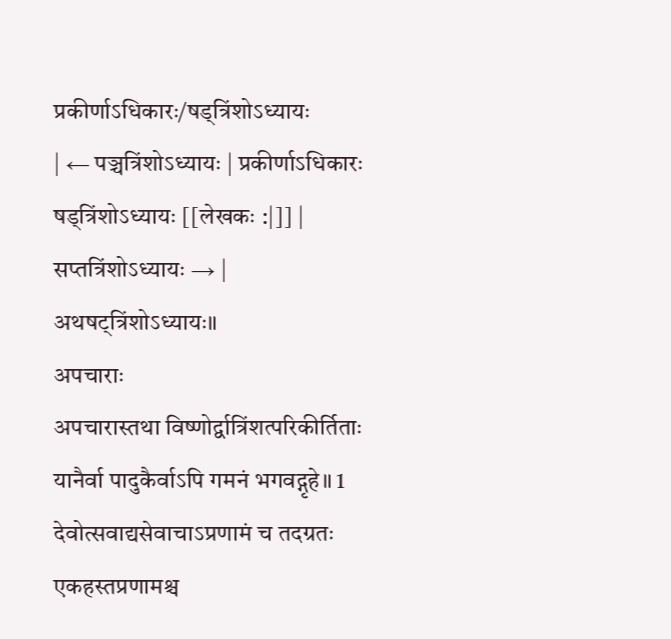प्रकीर्णाऽधिकारः/षड्त्रिंशोऽध्यायः
| ← पञ्चत्रिंशोऽध्यायः | प्रकीर्णाऽधिकारः षड्त्रिंशोऽध्यायः [[लेखकः :|]] |
सप्तत्रिंशोऽध्यायः → |
अथषट्त्रिंशोऽध्यायः॥
अपचाराः
अपचारास्तथा विष्णोर्द्वात्रिंशत्परिकीर्तिताः
यानैर्वा पादुकैर्वाऽपि गमनं भगवद्गृहे॥ 1
देवोत्सवाद्यसेवाचाऽप्रणामं च तदग्रतः
एकहस्तप्रणामश्च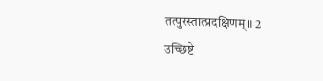तत्पुरस्तात्प्रदक्षिणम्॥ 2
उच्छिष्टे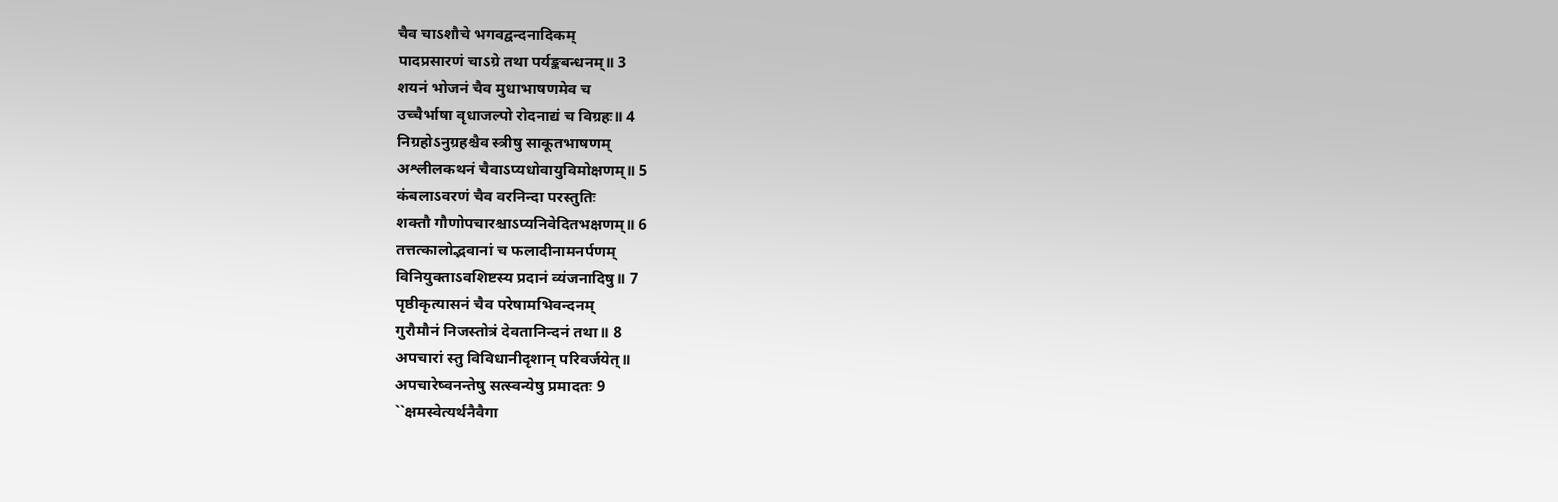चैव चाऽशौचे भगवद्वन्दनादिकम्
पादप्रसारणं चाऽग्रे तथा पर्यङ्कबन्धनम्॥ 3
शयनं भोजनं चैव मुधाभाषणमेव च
उच्चैर्भाषा वृधाजल्पो रोदनाद्यं च विग्रहः॥ 4
निग्रहोऽनुग्रहश्चैव स्त्रीषु साकूतभाषणम्
अश्लीलकथनं चैवाऽप्यधोवायुविमोक्षणम्॥ 5
कंबलाऽवरणं चैव वरनिन्दा परस्तुतिः
शक्तौ गौणोपचारश्चाऽप्यनिवेदितभक्षणम्॥ 6
तत्तत्कालोद्भवानां च फलादीनामनर्पणम्
विनियुक्ताऽवशिष्टस्य प्रदानं व्यंजनादिषु॥ 7
पृष्ठीकृत्यासनं चैव परेषामभिवन्दनम्
गुरौमौनं निजस्तोत्रं देवतानिन्दनं तथा॥ 8
अपचारां स्तु विविधानीदृशान् परिवर्जयेत्॥
अपचारेष्वनन्तेषु सत्स्वन्येषु प्रमादतः 9
``क्षमस्वेत्यर्थनैवैगा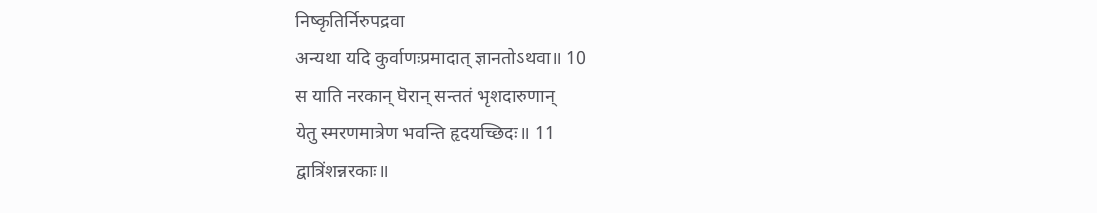निष्कृतिर्निरुपद्रवा
अन्यथा यदि कुर्वाणःप्रमादात् ज्ञानतोऽथवा॥ 10
स याति नरकान् घॆरान् सन्ततं भृशदारुणान्
येतु स्मरणमात्रेण भवन्ति हृदयच्छिदः॥ 11
द्वात्रिंशन्नरकाः॥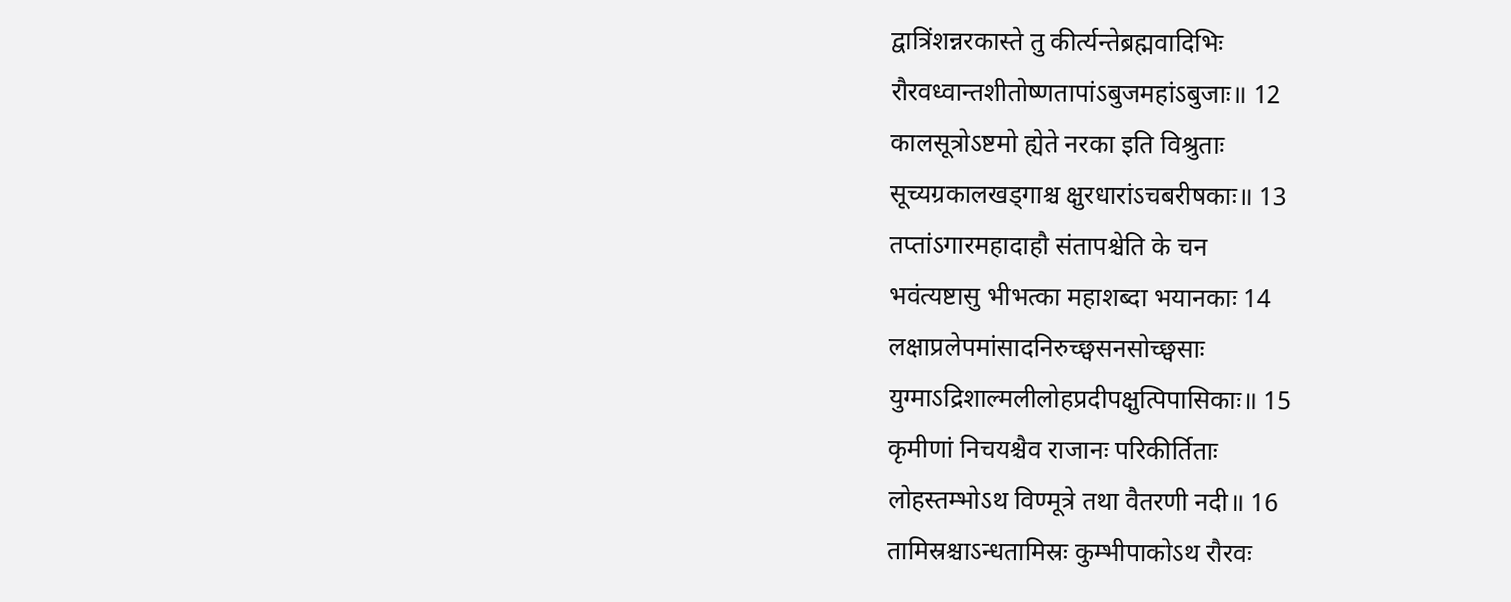द्वात्रिंशन्नरकास्ते तु कीर्त्यन्तेब्रह्मवादिभिः
रौरवध्वान्तशीतोष्णतापांऽबुजमहांऽबुजाः॥ 12
कालसूत्रोऽष्टमो ह्येते नरका इति विश्रुताः
सूच्यग्रकालखड्गाश्च क्षुरधारांऽचबरीषकाः॥ 13
तप्तांऽगारमहादाहौ संतापश्चेति के चन
भवंत्यष्टासु भीभत्का महाशब्दा भयानकाः 14
लक्षाप्रलेपमांसादनिरुच्छ्वसनसोच्छ्वसाः
युग्माऽद्रिशाल्मलीलोहप्रदीपक्षुत्पिपासिकाः॥ 15
कृमीणां निचयश्चैव राजानः परिकीर्तिताः
लोहस्तम्भोऽथ विण्मूत्रे तथा वैतरणी नदी॥ 16
तामिस्रश्चाऽन्धतामिस्रः कुम्भीपाकोऽथ रौरवः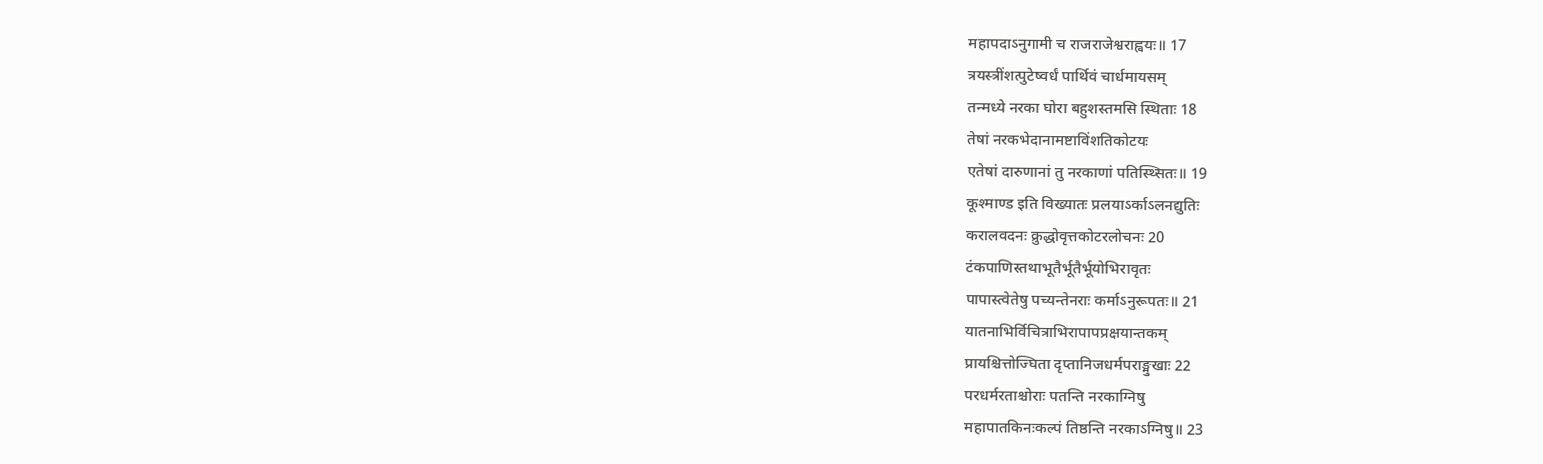महापदाऽनुगामी च राजराजेश्वराह्वयः॥ 17
त्रयस्त्रींशत्पुटेष्वर्धं पार्थिवं चार्धमायसम्
तन्मध्ये नरका घोरा बहुशस्तमसि स्थिताः 18
तेषां नरकभेदानामष्टाविंशतिकोटयः
एतेषां दारुणानां तु नरकाणां पतिस्थ्सितः॥ 19
कूश्माण्ड इति विख्यातः प्रलयाऽर्काऽलनद्युतिः
करालवदनः क्रुद्धोवृत्तकोटरलोचनः 20
टंकपाणिस्तथाभूतैर्भूतैर्भूयोभिरावृतः
पापास्त्वेतेषु पच्यन्तेनराः कर्माऽनुरूपतः॥ 21
यातनाभिर्विचित्राभिरापापप्रक्षयान्तकम्
प्रायश्चित्तोज्घिता दृप्तानिजधर्मपराङ्मुखाः 22
परधर्मरताश्चोराः पतन्ति नरकाग्निषु
महापातकिनःकल्पं तिष्ठन्ति नरकाऽग्निषु॥ 23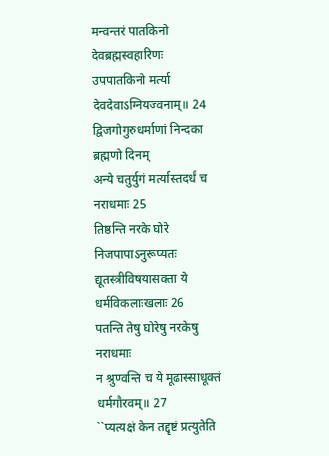मन्वन्तरं पातकिनो देवब्रह्मस्वहारिणः
उपपातकिनो मर्त्या देवदेवाऽग्नियज्वनाम्॥ 24
द्विजगोगुरुधर्माणां निन्दका ब्रह्मणो दिनम्
अन्ये चतुर्युगं मर्त्यास्तदर्धं च नराधमाः 25
तिष्ठन्ति नरके घोरे निजपापाऽनुरूप्यतः
द्यूतस्त्रीविषयासक्ता ये धर्मविकलाःखलाः 26
पतन्ति तेषु घोरेषु नरकेषु नराधमाः
न श्रुण्वन्ति च ये मूढास्साधूक्तं धर्मगौरवम्॥ 27
``प्यत्यक्षं केन तद्दृष्टं प्रत्युतेति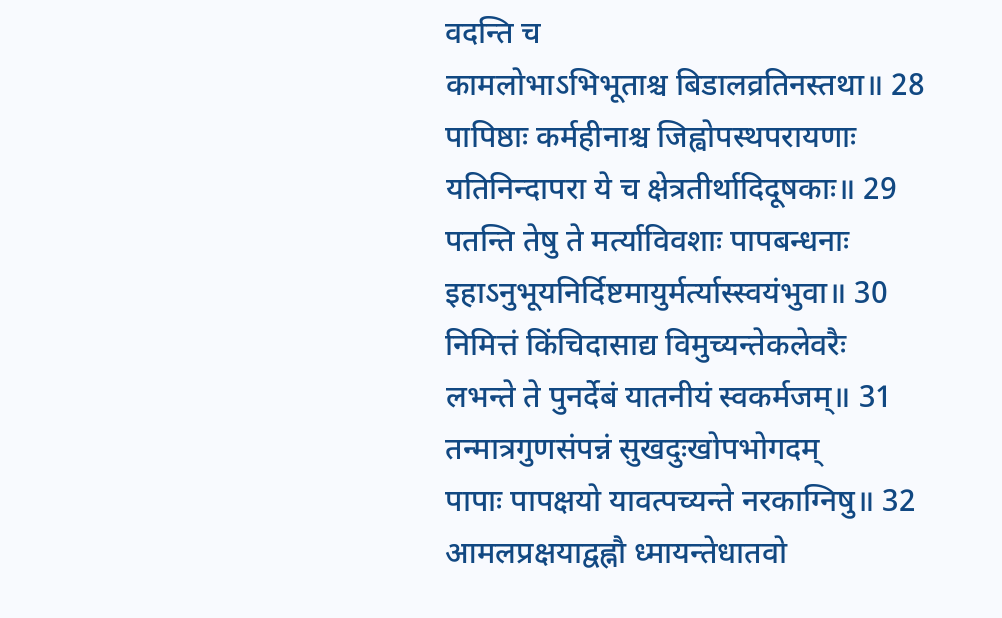वदन्ति च
कामलोभाऽभिभूताश्च बिडालव्रतिनस्तथा॥ 28
पापिष्ठाः कर्महीनाश्च जिह्वोपस्थपरायणाः
यतिनिन्दापरा ये च क्षेत्रतीर्थादिदूषकाः॥ 29
पतन्ति तेषु ते मर्त्याविवशाः पापबन्धनाः
इहाऽनुभूयनिर्दिष्टमायुर्मर्त्यास्स्वयंभुवा॥ 30
निमित्तं किंचिदासाद्य विमुच्यन्तेकलेवरैः
लभन्ते ते पुनर्देबं यातनीयं स्वकर्मजम्॥ 31
तन्मात्रगुणसंपन्नं सुखदुःखोपभोगदम्
पापाः पापक्षयो यावत्पच्यन्ते नरकाग्निषु॥ 32
आमलप्रक्षयाद्वह्नौ ध्मायन्तेधातवो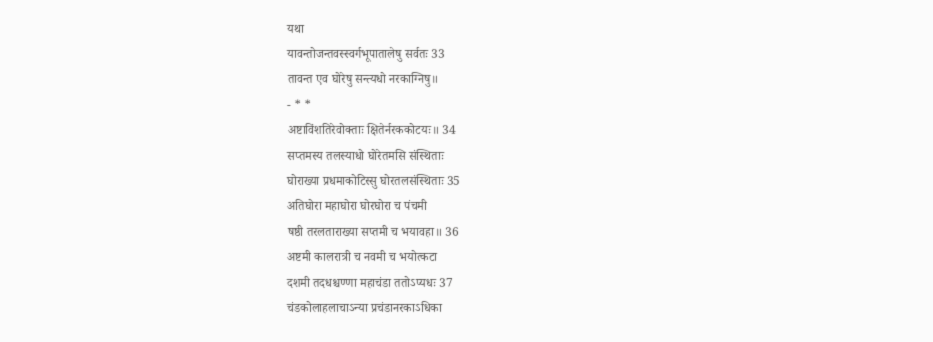यथा
यावन्तोजन्तवस्स्वर्गभूपातालेषु सर्वतः 33
तावन्त एव घोरेषु सन्त्यधो नरकाग्निषु॥
- * *
अष्टाविंशतिरेवोक्ताः क्षितेर्नरककोटयः॥ 34
सप्तमस्य तलस्याधो घोरेतमसि संस्थिताः
घोराख्या प्रधमाकोटिस्सु घोरतलसंस्थिताः 35
अतिघोरा महाघोरा घोरघोरा च पंचमी
षष्ठी तरलताराख्या सप्तमी च भयावहा॥ 36
अष्टमी कालरात्री च नवमी च भयोत्कटा
दशमी तदधश्चण्णा महाचंडा ततोऽप्यधः 37
चंडकोलाहलाचाऽन्या प्रचंडानरकाऽधिका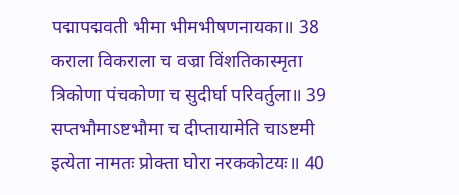पद्मापद्मवती भीमा भीमभीषणनायका॥ 38
कराला विकराला च वज्रा विंशतिकास्मृता
त्रिकोणा पंचकोणा च सुदीर्घा परिवर्तुला॥ 39
सप्तभौमाऽष्टभौमा च दीप्तायामेति चाऽष्टमी
इत्येता नामतः प्रोक्ता घोरा नरककोटयः॥ 40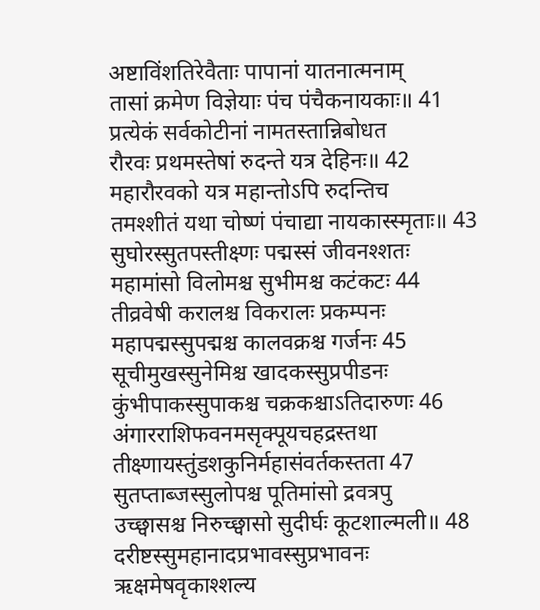अष्टाविंशतिरेवैताः पापानां यातनात्मनाम्
तासां क्रमेण विज्ञेयाः पंच पंचैकनायकाः॥ 41
प्रत्येकं सर्वकोटीनां नामतस्तान्निबोधत
रौरवः प्रथमस्तेषां रुदन्ते यत्र देहिनः॥ 42
महारौरवको यत्र महान्तोऽपि रुदन्तिच
तमश्शीतं यथा चोष्णं पंचाद्या नायकास्स्मृताः॥ 43
सुघोरस्सुतपस्तीक्ष्णः पद्मस्सं जीवनश्शतः
महामांसो विलोमश्च सुभीमश्च कटंकटः 44
तीव्रवेषी करालश्च विकरालः प्रकम्पनः
महापद्मस्सुपद्मश्च कालवक्रश्च गर्जनः 45
सूचीमुखस्सुनेमिश्च खादकस्सुप्रपीडनः
कुंभीपाकस्सुपाकश्च चक्रकश्चाऽतिदारुणः 46
अंगारराशिफवनमसृक्पूयचहद्रस्तथा
तीक्ष्णायस्तुंडशकुनिर्महासंवर्तकस्तता 47
सुतप्ताब्जस्सुलोपश्च पूतिमांसो द्रवत्रपु
उच्छ्वासश्च निरुच्छ्वासो सुदीर्घः कूटशाल्मली॥ 48
दरीष्टस्सुमहानादप्रभावस्सुप्रभावनः
ऋक्षमेषवृकाश्शल्य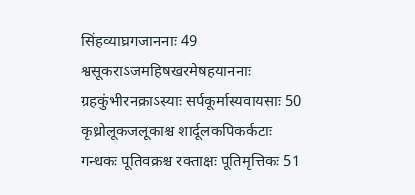सिंहव्याघ्रगजाननाः 49
श्वसूकराऽजमहिषखरमेषहयाननाः
ग्रहकुंभीरनक्राऽस्याः सर्पकूर्मास्यवायसाः 50
कृध्रोलूकजलूकाश्च शार्दूलकपिकर्कटाः
गन्धकः पूतिवक्रश्च रक्ताक्षः पूतिमृत्तिकः 51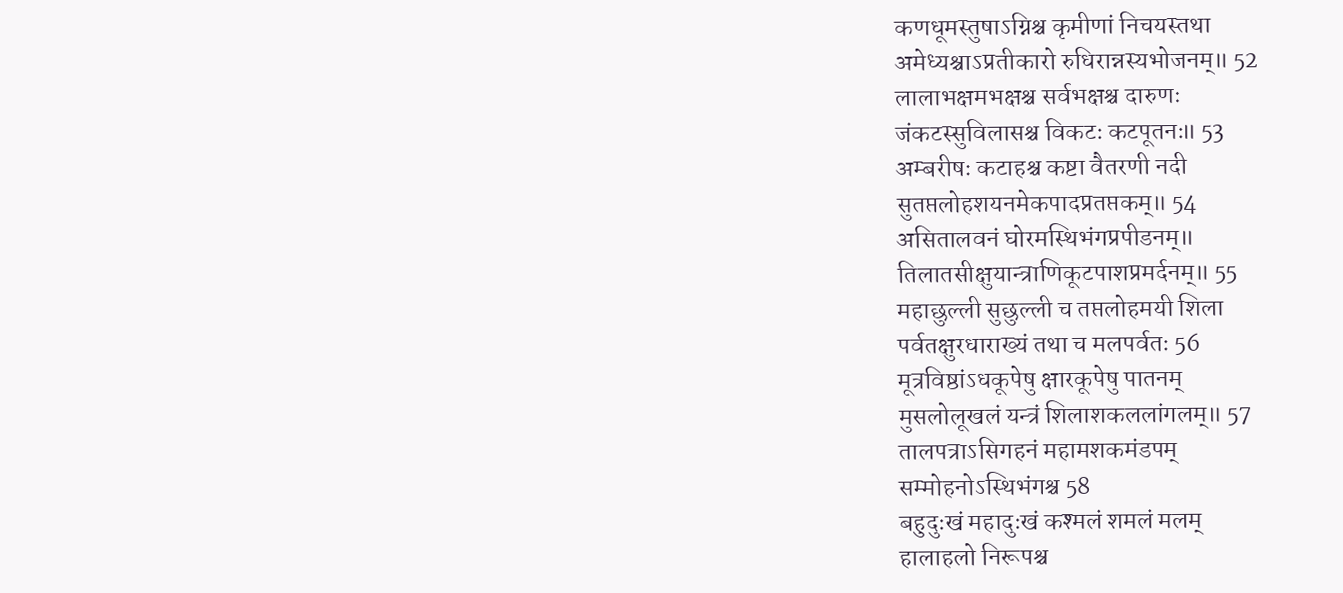कणधूमस्तुषाऽग्निश्च कृमीणां निचयस्तथा
अमेध्यश्चाऽप्रतीकारो रुधिरान्नस्यभोजनम्॥ 52
लालाभक्षमभक्षश्च सर्वभक्षश्च दारुणः
जंकटस्सुविलासश्च विकटः कटपूतनः॥ 53
अम्बरीषः कटाहश्च कष्टा वैतरणी नदी
सुतप्तलोहशयनमेकपादप्रतप्तकम्॥ 54
असितालवनं घोरमस्थिभंगप्रपीडनम्॥
तिलातसीक्षुयान्त्राणिकूटपाशप्रमर्दनम्॥ 55
महाछुल्ली सुछुल्ली च तप्तलोहमयी शिला
पर्वतक्षुरधाराख्यं तथा च मलपर्वतः 56
मूत्रविष्ठांऽधकूपेषु क्षारकूपेषु पातनम्
मुसलोलूखलं यन्त्रं शिलाशकललांगलम्॥ 57
तालपत्राऽसिगहनं महामशकमंडपम्
सम्मोहनोऽस्थिभंगश्च 58
बहुदुःखं महादुःखं कश्मलं शमलं मलम्
हालाहलो निरूपश्च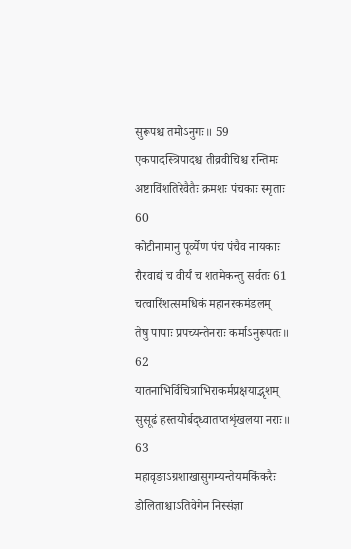सुरूपश्च तमोऽनुगः॥ 59
एकपादस्त्रिपादश्च तीव्रवीचिश्च रन्तिमः
अष्टाविंशतिरेवैतैः क्रमशः पंचकाः स्मृताः 60
कोटीनामानु पूर्व्येण पंच पंचैव नायकाः
रौरवाद्यं च वीर्यं च शतमेकन्तु सर्वतः 61
चत्वारिंशत्समधिकं महानरकमंडलम्
तेषु पापाः प्रपच्यन्तेनराः कर्माऽनुरूपतः॥ 62
यातनाभिर्विचित्राभिराकर्मप्रक्षयाद्भृशम्
सुसूढं हस्तयोर्बद्ध्वातप्तशृंखलया नराः॥ 63
महावृङाऽग्रशाखासुगम्यन्तेयमकिंकरैः
डोलिताश्चाऽतिवेगेन निस्संज्ञा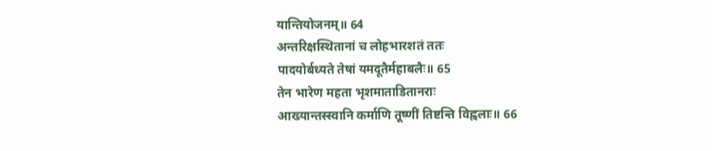यान्तियोजनम्॥ 64
अन्तरिक्षस्थितानां च लोहभारशतं ततः
पादयोर्बध्यते तेषां यमदूतैर्महाबलैः॥ 65
तेन भारेण महता भृशमाताडितानराः
आख्यान्तस्स्वानि कर्माणि तूष्णीं तिष्टन्ति विह्वलाः॥ 66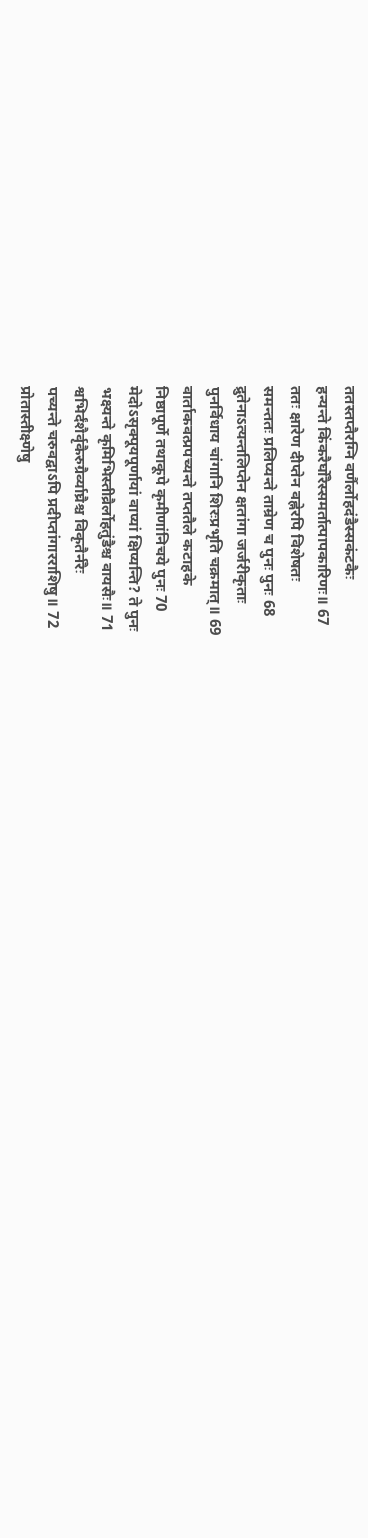ततस्तप्तैरग्नि वर्णैर्लोहदंडैस्सकंटकैः
हन्यन्ते किंकरैर्घोरैस्समर्तात्पापकारिणः॥ 67
ततः क्षारेण दीप्तेन वह्नेरपि विशेषतः
समन्ततः प्रलिप्यन्ते ताम्रेण च पुनः पुनः 68
द्रुतेनाऽत्यन्तलिप्तेन क्षतांगा जर्जरीकृताः
पुनर्विधाय चांगानि शिरःप्रभृति चक्रमात्॥ 69
वार्ताकवत्प्रपच्यन्ते तप्ततैले कटाहके
निष्ठापूर्णे तथाकूपे कृमीणांनिचये पुनः 70
मेदोऽसृक्पूयपूर्णायां वाप्यां क्षिप्यन्ति? ते पुनः
भक्ष्यन्ते कृमिभिस्तीव्रैर्लोहतुंडैश्च वायसैः॥ 71
श्वभिर्दंशैर्वृकैरुग्रैर्व्याघ्रैश्च विकृतैर्नरैः
पच्यन्ते चरुवद्वाऽपि प्रदीप्तांगारराशिषु॥ 72
प्रोतास्तीक्ष्णेषु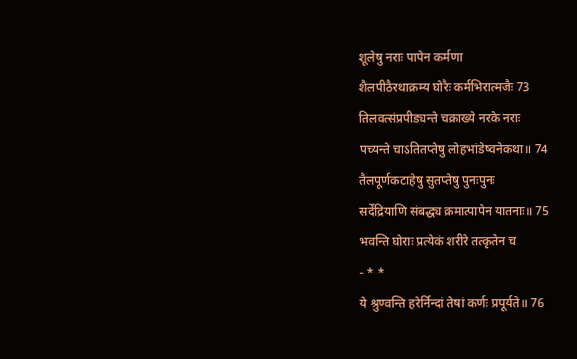शूलेषु नराः पापेन कर्मणा
शैलपीठैरथाक्रम्य घोरैः कर्मभिरात्मजैः 73
तिलवत्संप्रपीड्यन्ते चक्राख्ये नरके नराः
पच्यन्ते चाऽतितप्तेषु लोहभांडेष्वनेकथा॥ 74
तैलपूर्णकटाहेषु सुतप्तेषु पुनःपुनः
सर्देंद्रियाणि संबद्ध्य क्रमात्पापेन यातनाः॥ 75
भवन्ति घोराः प्रत्येकं शरीरे तत्कृतेन च
- * *
ये श्रुण्वन्ति हरेर्निन्दां तेषां कर्णः प्रपूर्यते॥ 76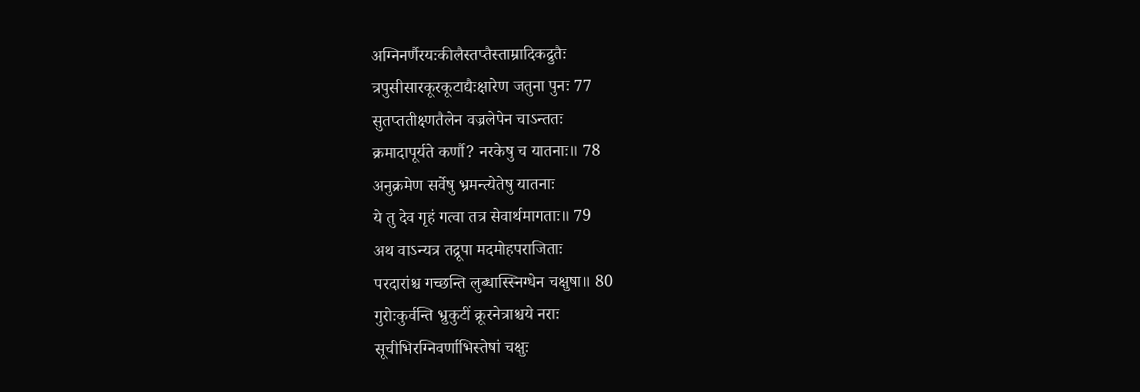अग्निनर्णैरयःकीलैस्तप्तैस्ताम्रादिकद्रुतैः
त्रपुसीसारकूरकूटाद्यैःक्षारेण जतुना पुनः 77
सुतप्ततीक्ष्णतैलेन वज्रलेपेन चाऽन्ततः
क्रमादापूर्यते कर्णौ? नरकेषु च यातनाः॥ 78
अनुक्रमेण सर्वेषु भ्रमन्त्येतेषु यातनाः
ये तु देव गृहं गत्वा तत्र सेवार्थमागताः॥ 79
अथ वाऽन्यत्र तद्रूपा मदमोहपराजिताः
परदारांश्च गच्छन्ति लुब्धास्स्निग्धेन चक्षुषा॥ 80
गुरोःकुर्वन्ति भ्रुकुटीं क्रूरनेत्राश्चये नराः
सूचीभिरग्निवर्णाभिस्तेषां चक्षुः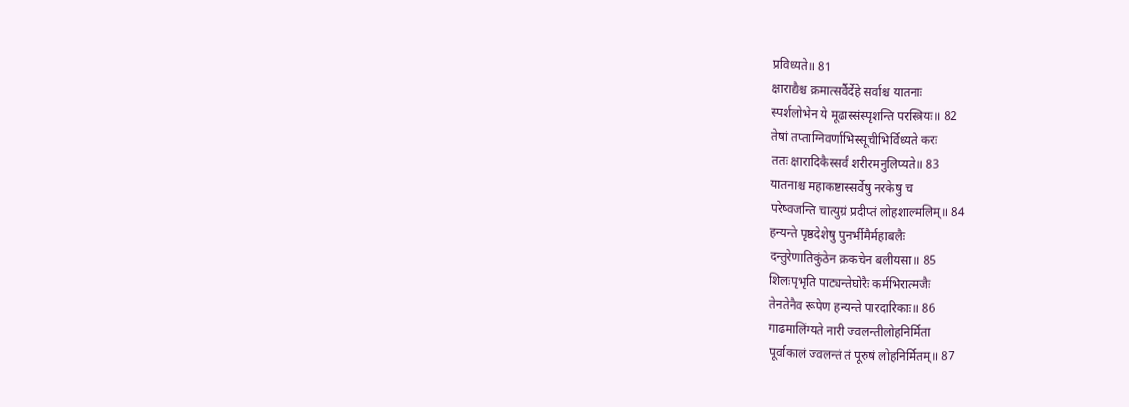प्रविध्यते॥ 81
क्षाराद्यैश्च क्रमात्सर्वैर्देहे सर्वाश्च यातनाः
स्पर्शलोभेन ये मूढास्संस्पृशन्ति परस्त्रियः॥ 82
तेषां तप्ताग्निवर्णाभिस्सूचीभिर्विध्यते करः
ततः क्षारादिकैस्सर्वं शरीरमनुलिप्यते॥ 83
यातनाश्च महाकष्टास्सर्वेषु नरकेषु च
परेष्वजन्ति चात्युग्रं प्रदीप्तं लोहशाल्मलिम्॥ 84
हन्यन्ते पृष्ठदेशेषु पुनर्भीमैर्महाबलैः
दन्तुरेणातिकुंठेन क्रकचेन बलीयसा॥ 85
शिलःपृभृति पाट्यन्तेघोरैः कर्मभिरात्मजैः
तेनतेनैव रूपेण हन्यन्ते पारदारिकाः॥ 86
गाढमालिंग्यते नारी ज्वलन्तीलोहनिर्मिता
पूर्वाकालं ज्वलन्तं तं पूरुषं लोहनिर्मितम्॥ 87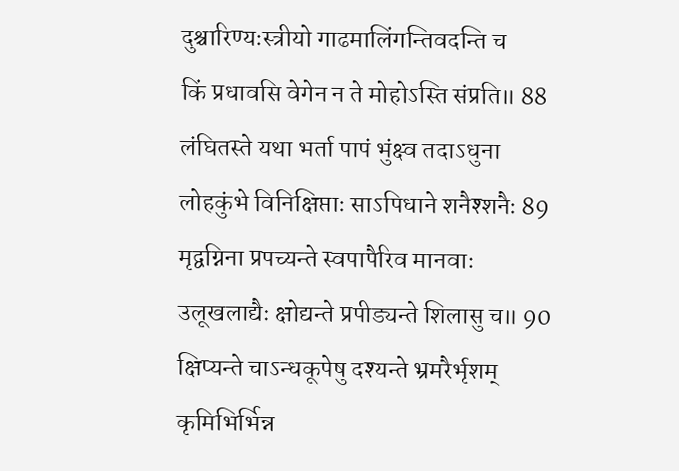दुश्चारिण्यःस्त्रीयो गाढमालिंगन्तिवदन्ति च
किं प्रधावसि वेगेन न ते मोहोऽस्ति संप्रति॥ 88
लंघितस्ते यथा भर्ता पापं भुंक्ष्व तदाऽधुना
लोहकुंभे विनिक्षिप्ताः साऽपिधाने शनैश्शनैः 89
मृद्वग्निना प्रपच्यन्ते स्वपापैरिव मानवाः
उलूखलाद्यैः क्षोद्यन्ते प्रपीड्यन्ते शिलासु च॥ 90
क्षिप्यन्ते चाऽन्धकूपेषु दश्यन्ते भ्रमरैर्भृशम्
कृमिभिर्भिन्न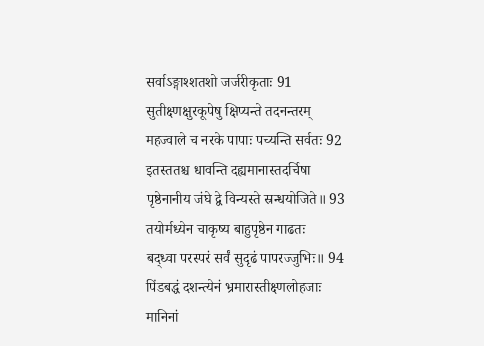सर्वाऽङ्गाश्शतशो जर्जरीकृताः 91
सुतीक्ष्णक्षुरकूपेषु क्षिप्यन्ते तदनन्तरम्
महज्वाले च नरके पापाः पच्यन्ति सर्वतः 92
इतस्ततश्च धावन्ति दह्यमानास्तदर्चिषा
पृष्ठेनानीय जंघे द्वे विन्यस्ते स्रन्धयोजिते॥ 93
तयोर्मध्येन चाकृष्य बाहुपृष्ठेन गाढतः
बद्ध्वा परस्परं सर्वं सुदृढं पापरज्जुभिः॥ 94
पिंडबद्धं दशन्त्येनं भ्रमारास्तीक्ष्णलोहजाः
मानिनां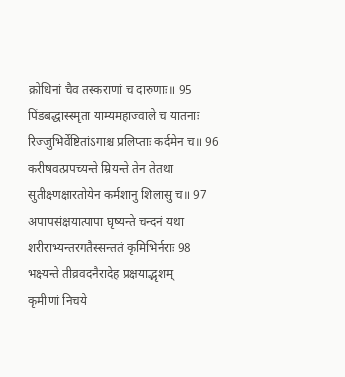क्रोधिनां चैव तस्कराणां च दारुणाः॥ 95
पिंडबद्धास्स्मृता याम्यमहाज्वाले च यातनाः
रिज्जुभिर्वेष्टितांऽगाश्च प्रलिप्ताः कर्दमेन च॥ 96
करीषवत्प्रपच्यन्ते म्रियन्ते तेन तेतथा
सुतीक्ष्णक्षारतोयेन कर्मशानु शिलासु च॥ 97
अपापसंक्षयात्पापा घृष्यन्ते चन्दनं यथा
शरीराभ्यन्तरगतैस्सन्ततं कृमिभिर्नराः 98
भक्ष्यन्ते तीव्रवदनैरादेह प्रक्षयाद्भृशम्
कृमीणां निचये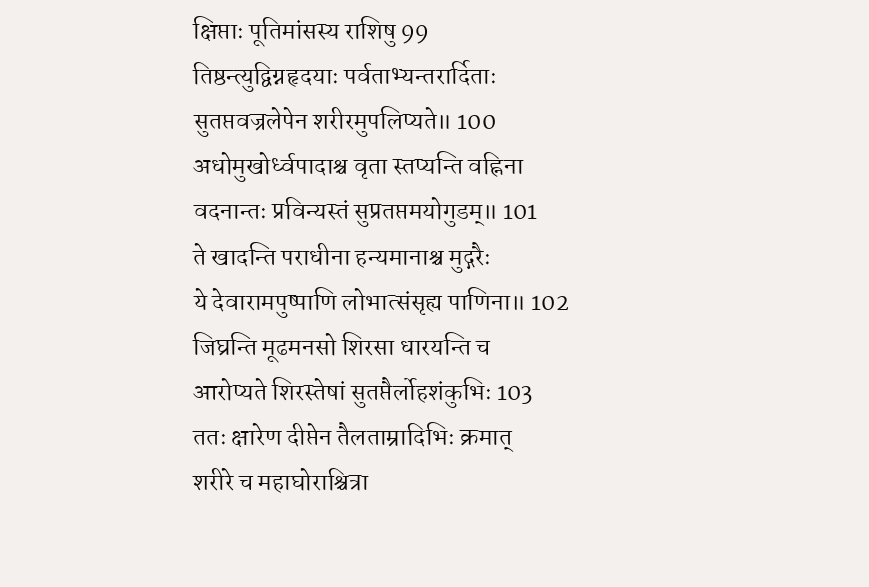क्षिप्ताः पूतिमांसस्य राशिषु 99
तिष्ठन्त्युद्विग्नहृदयाः पर्वताभ्यन्तरार्दिताः
सुतप्तवज्रलेपेन शरीरमुपलिप्यते॥ 100
अधोमुखोर्ध्वपादाश्च वृता स्तप्यन्ति वह्निना
वदनान्तः प्रविन्यस्तं सुप्रतप्तमयोगुडम्॥ 101
ते खादन्ति पराधीना हन्यमानाश्च मुद्गरैः
ये देवारामपुष्पाणि लोभात्संसृह्य पाणिना॥ 102
जिघ्रन्ति मूढमनसो शिरसा धारयन्ति च
आरोप्यते शिरस्तेषां सुतप्तैर्लोहशंकुभिः 103
ततः क्षारेण दीप्तेन तैलताम्रादिभिः क्रमात्
शरीरे च महाघोराश्चित्रा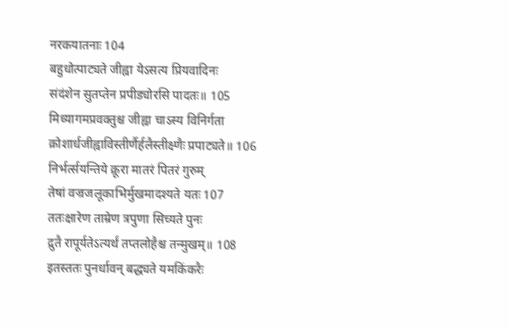नरकयातनाः 104
बहुधोत्पाट्यते जीह्वा येऽसत्य प्रियवादिनः
संदंशेन सुतप्तेन प्रपीड्योरसि पादतः॥ 105
मिध्यागमप्रवक्तुश्च जीह्वा चाऽस्य विनिर्गता
क्रोशार्धजीह्वाविस्तीर्णैर्हलैस्तीक्ष्णैः प्रपाट्यते॥ 106
निर्भर्त्सयन्तिये क्रूरा मातरं पितरं गुरुम्
तेषां वज्रजलूकाभिर्मुखमादश्यते यतः 107
ततःक्षारेण ताम्रेण त्रपुणा सिच्यते पुनः
द्रुतै रापूर्यतेऽत्यर्थं तप्तलोहैश्च तन्मुखम्॥ 108
इतस्ततः पुनर्धावन् बद्ध्यते यमकिंकरैः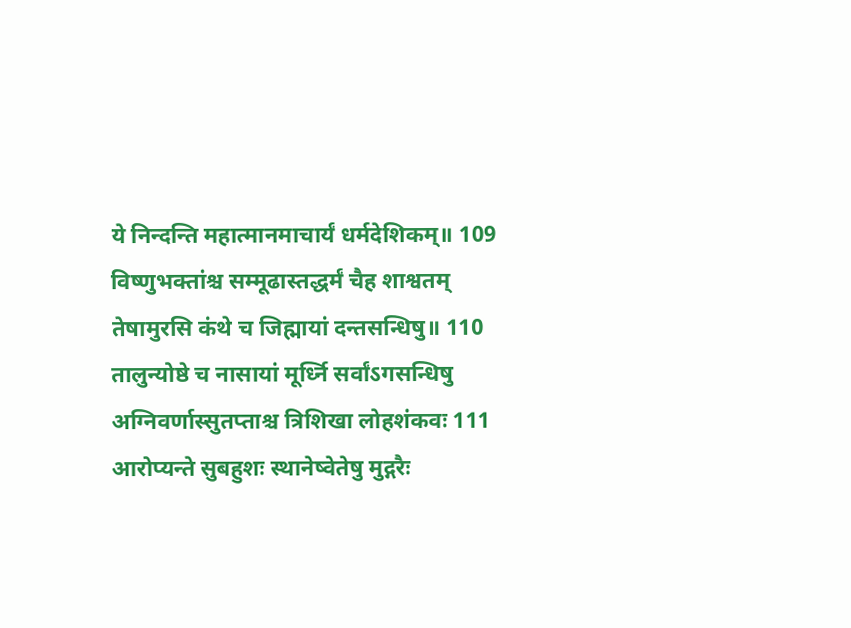ये निन्दन्ति महात्मानमाचार्यं धर्मदेशिकम्॥ 109
विष्णुभक्तांश्च सम्मूढास्तद्धर्मं चैह शाश्वतम्
तेषामुरसि कंथे च जिह्मायां दन्तसन्धिषु॥ 110
तालुन्योष्ठे च नासायां मूर्ध्नि सर्वांऽगसन्धिषु
अग्निवर्णास्सुतप्ताश्च त्रिशिखा लोहशंकवः 111
आरोप्यन्ते सुबहुशः स्थानेष्वेतेषु मुद्गरैः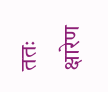ततः क्षारेण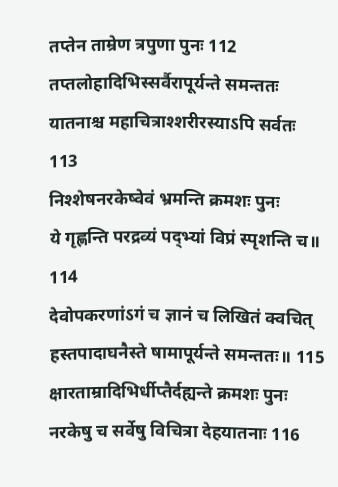तप्तेन ताम्रेण त्रपुणा पुनः 112
तप्तलोहादिभिस्सर्वैरापूर्यन्ते समन्ततः
यातनाश्च महाचित्राश्शरीरस्याऽपि सर्वतः 113
निश्शेषनरकेष्वेवं भ्रमन्ति क्रमशः पुनः
ये गृह्णन्ति परद्रव्यं पद्भ्यां विप्रं स्पृशन्ति च॥ 114
देवोपकरणांऽगं च ज्ञानं च लिखितं क्वचित्
हस्तपादाघनैस्ते षामापूर्यन्ते समन्ततः॥ 115
क्षारताम्रादिभिर्धीप्तैर्दह्यन्ते क्रमशः पुनः
नरकेषु च सर्वेषु विचित्रा देहयातनाः 116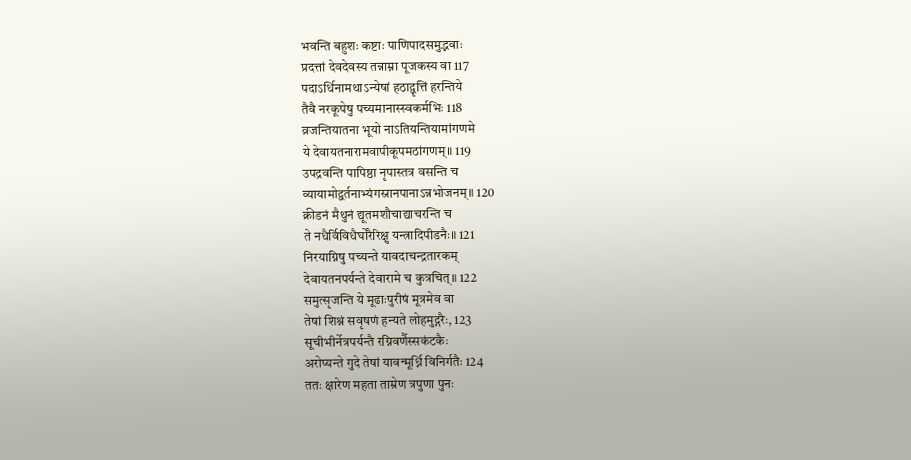भवन्ति बहुशः कष्टाः पाणिपादसमुद्भवाः
प्रदत्तां देवदेवस्य तन्नाम्ना पूजकस्य वा 117
पदाऽर्धिनामथाऽन्येषां हठाद्वृत्तिं हरन्तिये
तैवै नरकूपेषु पच्यमानास्स्वकर्मभिः 118
व्रजन्तियातना भूयो नाऽतियन्तियामांगणमे
ये देवायतनारामवापीकूपमठांगणम्॥ 119
उपद्रवन्ति पापिष्ठा नृपास्तत्र वसन्ति च
व्यायामोद्वर्तनाभ्यंगस्नानपानाऽन्नभोजनम्॥ 120
क्रीडनं मैथुनं द्यूतमशौचाद्याचरन्ति च
ते नधैर्विविधैर्घोरैरिक्षु यन्त्रादिपीडनैः॥ 121
निरयाग्निषु पच्यन्ते यावदाचन्द्रतारकम्
देवायतनपर्यन्ते देवारामे च कुत्रचित्॥ 122
समुत्सृजन्ति ये मूढाःपुरीषं मूत्रमेव वा
तेषां शिश्नं सवृषणं हन्यते लोहमुद्गरैः, 123
सूचीभीर्नेत्रपर्यन्तै रग्निवर्णैस्सकंटकैः
अरोप्यन्ते गुदे तेषां यावन्मूर्ध्नि विनिर्गतैः 124
ततः क्षारेण महता ताम्रेण त्रपुणा पुनः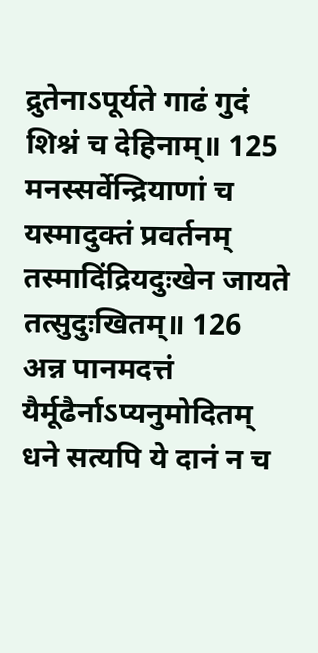द्रुतेनाऽपूर्यते गाढं गुदं शिश्नं च देहिनाम्॥ 125
मनस्सर्वेन्द्रियाणां च यस्मादुक्तं प्रवर्तनम्
तस्मादिंद्रियदुःखेन जायते तत्सुदुःखितम्॥ 126
अन्न पानमदत्तं यैर्मूढैर्नाऽप्यनुमोदितम्
धने सत्यपि ये दानं न च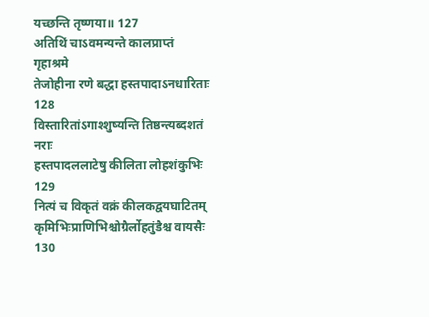यच्छन्ति तृष्णया॥ 127
अतिथिं चाऽवमन्यन्ते कालप्राप्तं गृहाश्रमे
तेजोहीना रणे बद्धा हस्तपादाऽनधारिताः 128
विस्तारितांऽगाश्शुष्यन्ति तिष्ठन्त्यब्दशतं नराः
हस्तपादललाटेषु कीलिता लोहशंकुभिः 129
नित्यं च विकृतं वक्रं कीलकद्वयघाटितम्
कृमिभिःप्राणिभिश्चोग्रैर्लोहतुंडैश्च वायसैः 130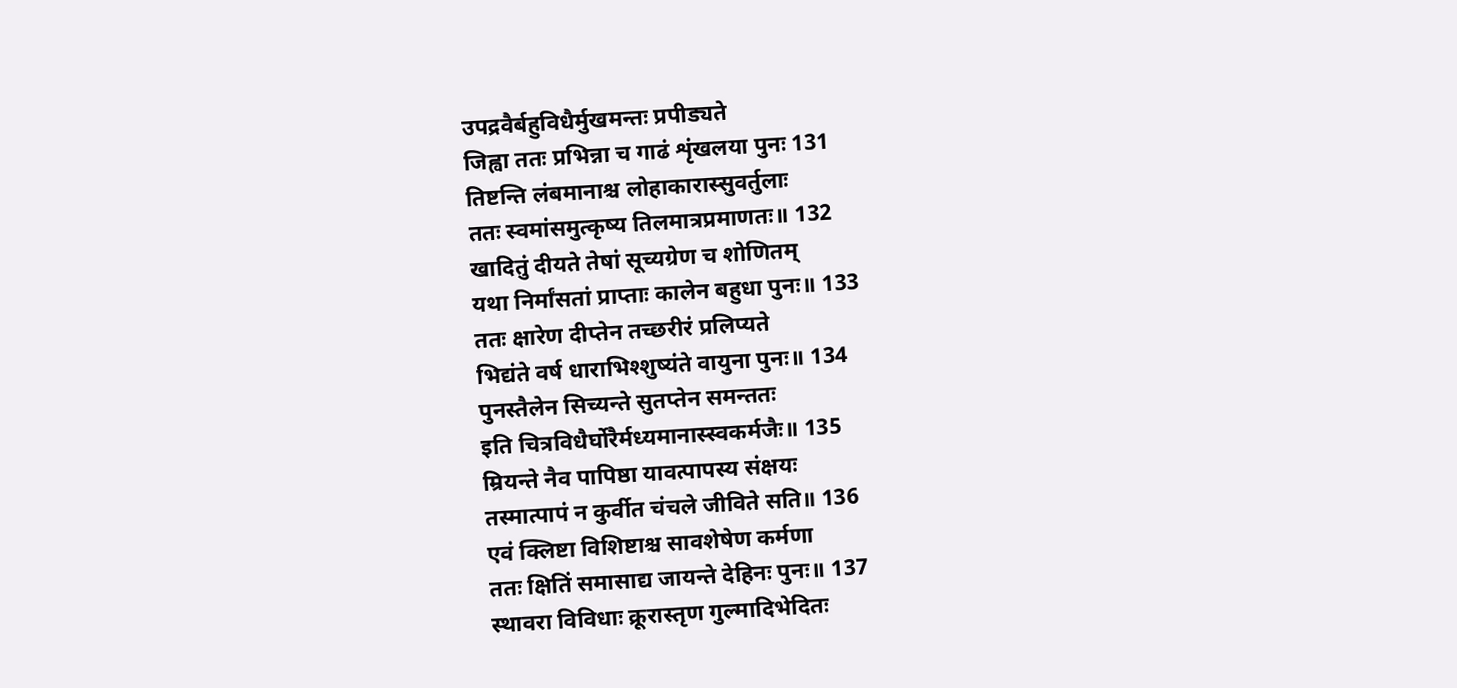उपद्रवैर्बहुविधैर्मुखमन्तः प्रपीड्यते
जिह्वा ततः प्रभिन्ना च गाढं शृंखलया पुनः 131
तिष्टन्ति लंबमानाश्च लोहाकारास्सुवर्तुलाः
ततः स्वमांसमुत्कृष्य तिलमात्रप्रमाणतः॥ 132
खादितुं दीयते तेषां सूच्यग्रेण च शोणितम्
यथा निर्मांसतां प्राप्ताः कालेन बहुधा पुनः॥ 133
ततः क्षारेण दीप्तेन तच्छरीरं प्रलिप्यते
भिद्यंते वर्ष धाराभिश्शुष्यंते वायुना पुनः॥ 134
पुनस्तैलेन सिच्यन्ते सुतप्तेन समन्ततः
इति चित्रविधैर्घोरैर्मध्यमानास्स्वकर्मजैः॥ 135
म्रियन्ते नैव पापिष्ठा यावत्पापस्य संक्षयः
तस्मात्पापं न कुर्वीत चंचले जीविते सति॥ 136
एवं क्लिष्टा विशिष्टाश्च सावशेषेण कर्मणा
ततः क्षितिं समासाद्य जायन्ते देहिनः पुनः॥ 137
स्थावरा विविधाः क्रूरास्तृण गुल्मादिभेदितः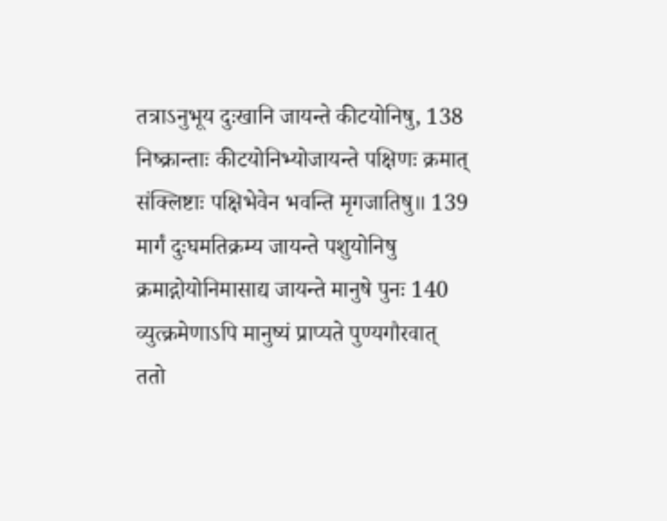तत्राऽनुभूय दुःखानि जायन्ते कीटयोनिषु, 138
निष्क्रान्ताः कीटयोनिभ्योजायन्ते पक्षिणः क्रमात्
संक्लिष्टाः पक्षिभेवेन भवन्ति मृगजातिषु॥ 139
मार्गं दुःघमतिक्रम्य जायन्ते पशुयोनिषु
क्रमाद्गोयोनिमासाद्य जायन्ते मानुषे पुनः 140
व्युत्क्रमेणाऽपि मानुष्यं प्राप्यते पुण्यगौरवात्
ततो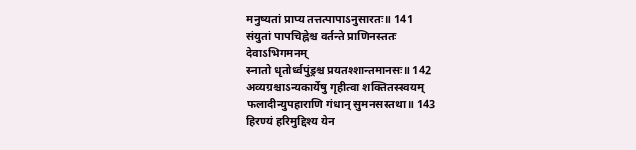मनुष्यतां प्राप्य तत्तत्पापाऽनुसारतः॥ 141
संयुतां पापचिह्नेश्च वर्तन्ते प्राणिनस्ततः
देवाऽभिगमनम्
स्नातो धृतोर्ध्वपुंड्रश्च प्रयतश्शान्तमानसः॥ 142
अव्यग्रश्चाऽन्यकार्येषु गृहीत्वा शक्तितस्स्वयम्
फलादीन्युपहाराणि गंधान् सुमनसस्तथा॥ 143
हिरण्यं हरिमुद्दिश्य येन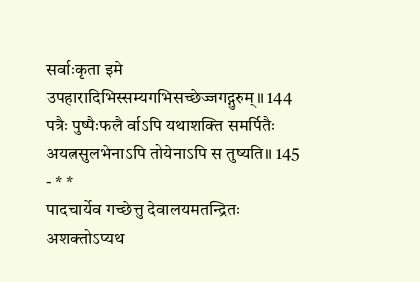सर्वाःकृता इमे
उपहारादिभिस्सम्यगभिसच्छेज्जगद्गुरुम्॥ 144
पत्रैः पुष्पैःफलै र्वाऽपि यथाशक्ति समर्पितैः
अयत्नसुलभेनाऽपि तोयेनाऽपि स तुष्यति॥ 145
- * *
पादचार्येव गच्छेत्तु देवालयमतन्द्रितः
अशक्तोऽप्यथ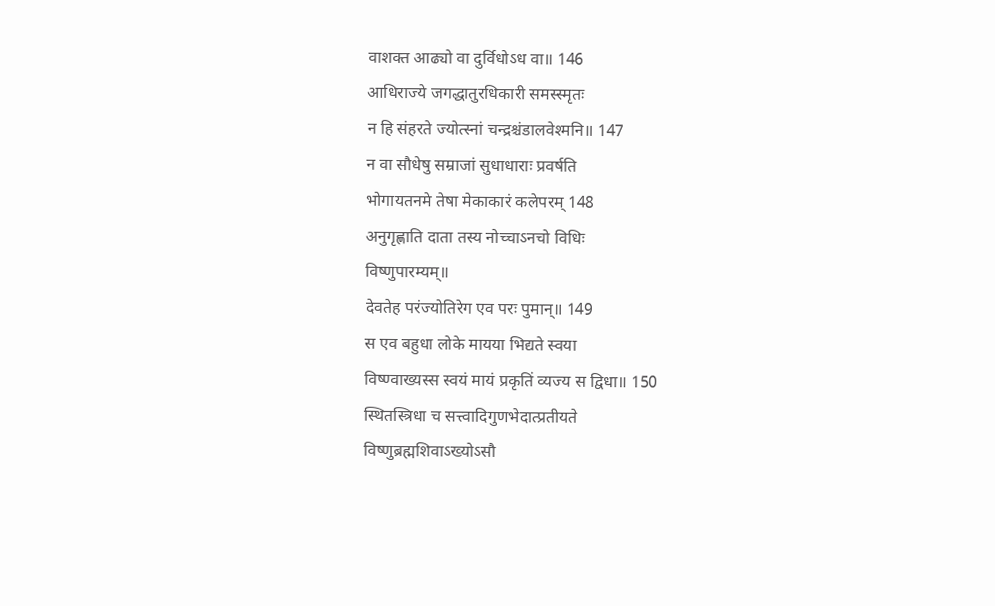वाशक्त आढ्यो वा दुर्विधोऽध वा॥ 146
आधिराज्ये जगद्धातुरधिकारी समस्स्मृतः
न हि संहरते ज्योत्स्नां चन्द्रश्चंडालवेश्मनि॥ 147
न वा सौधेषु सम्राजां सुधाधाराः प्रवर्षति
भोगायतनमे तेषा मेकाकारं कलेपरम् 148
अनुगृह्णाति दाता तस्य नोच्चाऽनचो विधिः
विष्णुपारम्यम्॥
देवतेह परंज्योतिरेग एव परः पुमान्॥ 149
स एव बहुधा लोके मायया भिद्यते स्वया
विष्ण्वाख्यस्स स्वयं मायं प्रकृतिं व्यज्य स द्विधा॥ 150
स्थितस्त्रिधा च सत्त्वादिगुणभेदात्प्रतीयते
विष्णुब्रह्मशिवाऽख्योऽसौ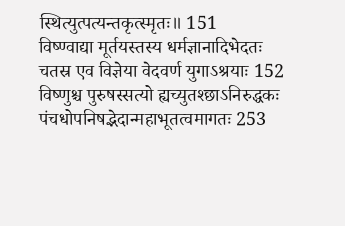स्थित्युत्पत्यन्तकृत्स्मृतः॥ 151
विष्ण्वाद्या मूर्तयस्तस्य धर्मज्ञानादिभेदतः
चतस्र एव विज्ञेया वेदवर्ण युगाऽश्रयाः 152
विष्णुश्च पुरुषस्सत्यो ह्यच्युतश्छाऽनिरुद्धकः
पंचधोपनिषद्भेदान्महाभूतत्वमागतः 253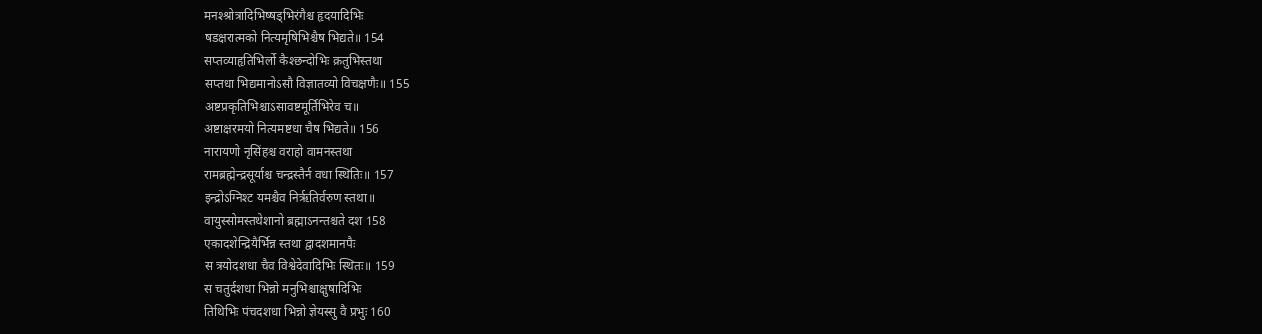मनश्श्रोत्रादिभिष्षड्भिरंगैश्च हृदयादिभिः
षडक्षरात्मको नित्यमृषिभिश्चैष भिद्यते॥ 154
सप्तव्याहृतिभिर्लो कैश्छन्दोभिः क्रतुभिस्तथा
सप्तधा भिद्यमानोऽसौ विज्ञातव्यो विचक्षणैः॥ 155
अष्टप्रकृतिभिश्चाऽसावष्टमूर्तिभिरेव च॥
अष्टाक्षरमयो नित्यमष्टधा चैष भिद्यते॥ 156
नारायणो नृसिंहश्च वराहो वामनस्तथा
रामब्रह्मेन्द्रसूर्याश्च चन्द्रस्तैर्न वधा स्थितिः॥ 157
इन्द्रोऽग्निश्ट यमश्चैव निर्ऋतिर्वरुण स्तथा॥
वायुस्सोमस्तथेशानो ब्रह्माऽनन्तश्चते दश 158
एकादशेन्द्रियैर्भिन्न स्तथा द्वादशमानपैः
स त्रयोदशधा चैव विश्वेदेवादिभिः स्थितः॥ 159
स चतुर्दशधा भिन्नो मनुभिश्चाक्षुषादिभिः
तिथिभिः पंचदशधा भिन्नो ज्ञेयस्सु वै प्रभुः 160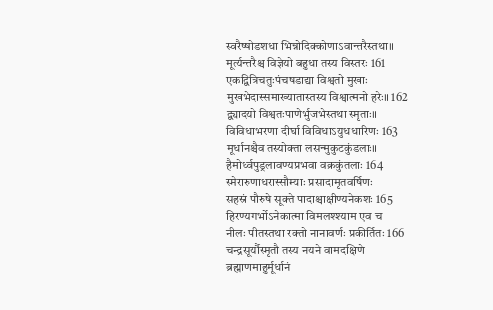स्वरैष्षोडशधा भिन्नोदिक्कोणाऽवान्तरैस्तथा॥
मूर्त्यन्तरैश्च विज्ञेयो बहुधा तस्य विस्तरः 161
एकद्वित्रिचतुःपंचषडाद्या विश्वतो मुखाः
मुखभेदास्समाख्यातास्तस्य विश्वात्मनो हरेः॥ 162
द्व्यादयो विश्वतःपाणेर्भुजभेस्तथा स्मृताः॥
विविधाभरणा दीर्घा विविधाऽयुधधारिणः 163
मूर्धानश्चैव तस्योक्ता लसन्मुकुटकुंडलाः॥
हैमोर्ध्वपुड्रलावण्यप्रभवा वक्रकुंतलाः 164
स्मेरारुणाधरास्सौम्याः प्रसादामृतवर्षिणः
सहस्रं पौरुषे सूक्ते पादाश्चाक्षीण्यनेकशः 165
हिरण्यगर्भोऽनेकात्मा विमलश्श्याम एव च
नीलः पीतस्तथा रक्तो नानावर्णः प्रकीर्तितः 166
चन्द्रसूर्यौस्मृतौ तस्य नयने वामदक्षिणे
ब्रह्माणमाहुर्मूर्धानं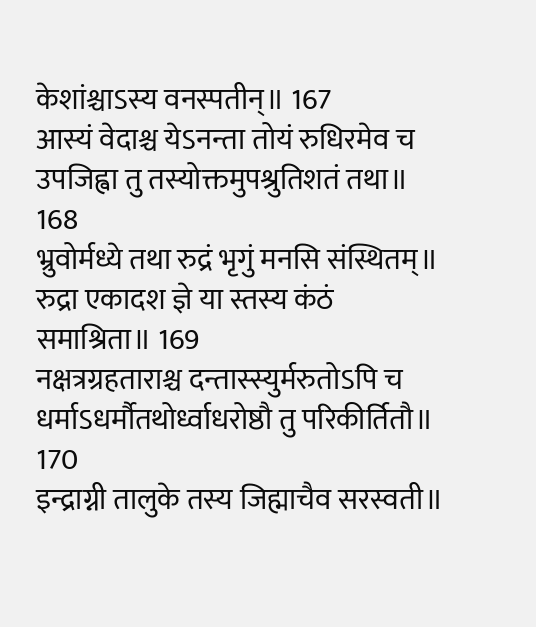केशांश्चाऽस्य वनस्पतीन्॥ 167
आस्यं वेदाश्च येऽनन्ता तोयं रुधिरमेव च
उपजिह्वा तु तस्योक्तमुपश्रुतिशतं तथा॥ 168
भ्रुवोर्मध्ये तथा रुद्रं भृगुं मनसि संस्थितम्॥
रुद्रा एकादश ज्ञे या स्तस्य कंठं समाश्रिता॥ 169
नक्षत्रग्रहताराश्च दन्तास्स्युर्मरुतोऽपि च
धर्माऽधर्मौतथोर्ध्वाधरोष्ठौ तु परिकीर्तितौ॥ 170
इन्द्राग्नी तालुके तस्य जिह्माचैव सरस्वती॥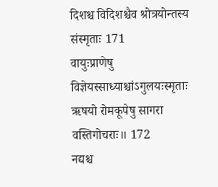दिशश्च विदिशश्चैव श्रोत्रयोन्तस्य संस्मृताः 171
वायुःप्राणेषु विज्ञेयस्साध्याश्चांऽगुलयःस्मृताः
ऋषयो रोमकूपेषु सागरा वस्तिगोचराः॥ 172
नद्यश्च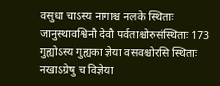वसुधा चाऽस्य नागाश्च नलके स्थिताः
जानुस्थावश्विनौ देवौ पर्वताश्चोरुसंस्थिताः 173
गुह्योऽस्य गुह्यका ज्ञेया वसवश्चोरसि स्थिताः
नखाऽग्रेषु च विज्ञेया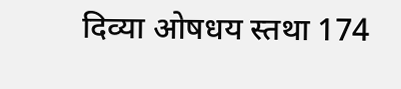दिव्या ओषधय स्तथा 174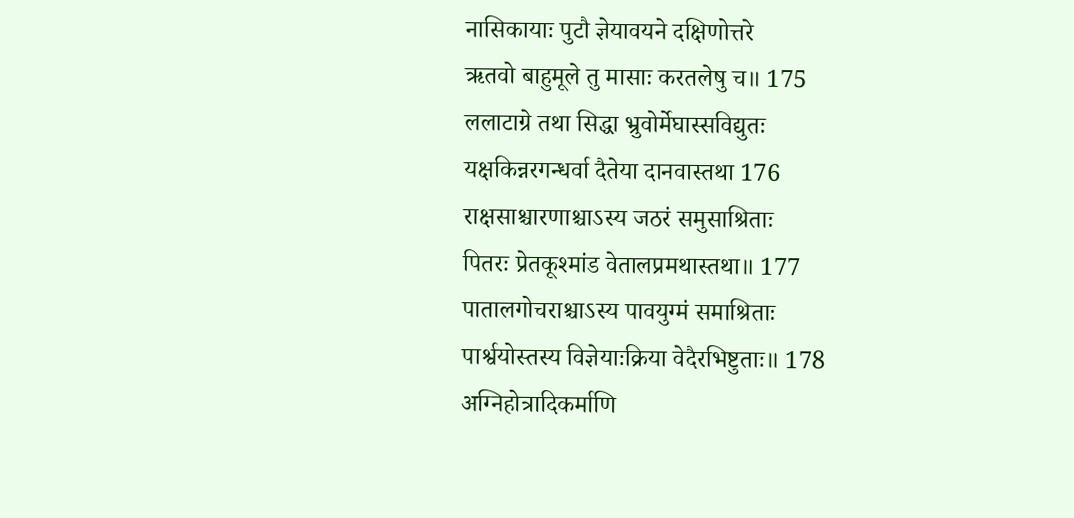नासिकायाः पुटौ ज्ञेयावयने दक्षिणोत्तरे
ऋतवो बाहुमूले तु मासाः करतलेषु च॥ 175
ललाटाग्रे तथा सिद्धा भ्रुवोर्मेघास्सविद्युतः
यक्षकिन्नरगन्धर्वा दैतेया दानवास्तथा 176
राक्षसाश्चारणाश्चाऽस्य जठरं समुसाश्रिताः
पितरः प्रेतकूश्मांड वेतालप्रमथास्तथा॥ 177
पातालगोचराश्चाऽस्य पावयुग्मं समाश्रिताः
पार्श्वयोस्तस्य विज्ञेयाःक्रिया वेदैरभिष्टुताः॥ 178
अग्निहोत्रादिकर्माणि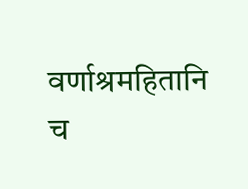वर्णाश्रमहितानि च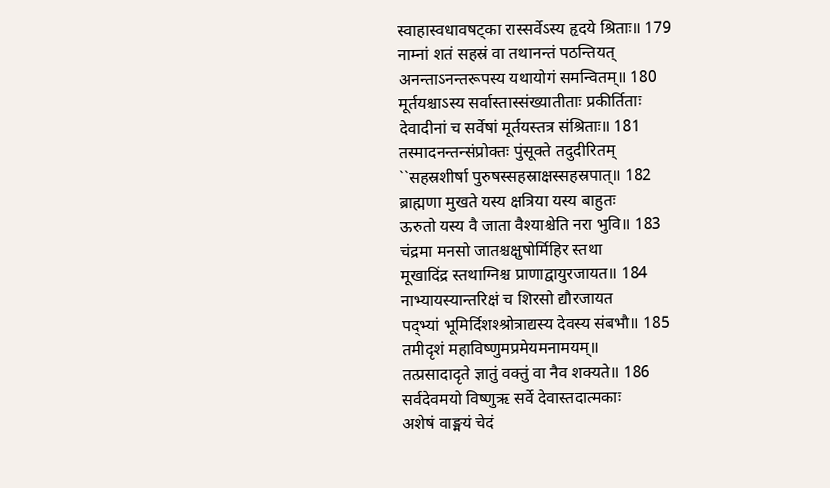स्वाहास्वधावषट्का रास्सर्वेऽस्य हृदये श्रिताः॥ 179
नाम्नां शतं सहस्रं वा तथानन्तं पठन्तियत्
अनन्ताऽनन्तरूपस्य यथायोगं समन्वितम्॥ 180
मूर्तयश्चाऽस्य सर्वास्तास्संख्यातीताः प्रकीर्तिताः
देवादीनां च सर्वेषां मूर्तयस्तत्र संश्रिताः॥ 181
तस्मादनन्तन्संप्रोक्तः पुंसूक्ते तदुदीरितम्
``सहस्रशीर्षा पुरुषस्सहस्राक्षस्सहस्रपात्॥ 182
ब्राह्मणा मुखते यस्य क्षत्रिया यस्य बाहुतः
ऊरुतो यस्य वै जाता वैश्याश्चेति नरा भुवि॥ 183
चंद्रमा मनसो जातश्चक्षुषोर्मिहिर स्तथा
मूखादिंद्र स्तथाग्निश्च प्राणाद्वायुरजायत॥ 184
नाभ्यायस्यान्तरिक्षं च शिरसो द्यौरजायत
पद्भ्यां भूमिर्दिशश्श्रोत्राद्यस्य देवस्य संबभौ॥ 185
तमीदृशं महाविष्णुमप्रमेयमनामयम्॥
तत्प्रसादादृते ज्ञातुं वक्तुं वा नैव शक्यते॥ 186
सर्वदेवमयो विष्णुऋ सर्वे देवास्तदात्मकाः
अशेषं वाङ्मयं चेदं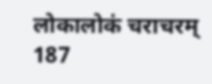लोकालोकं चराचरम् 187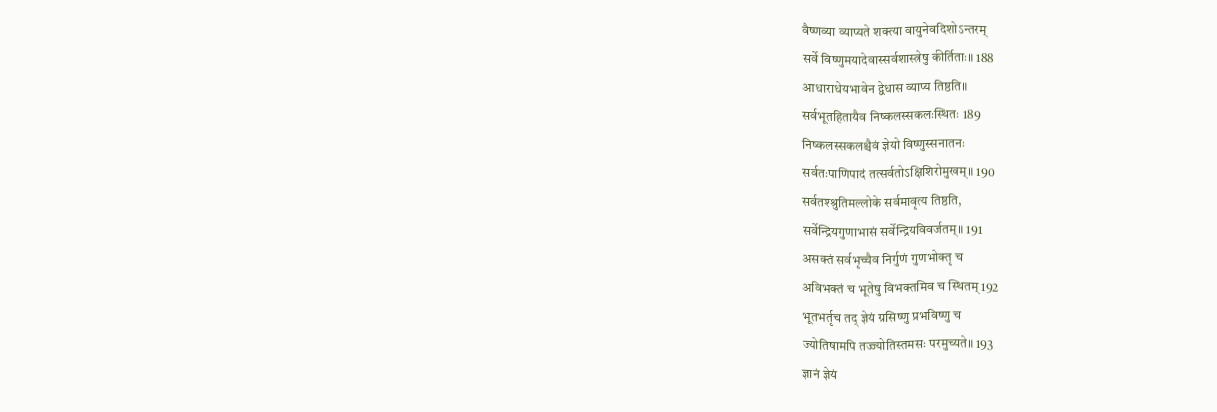वैष्णव्या व्याप्यते शक्त्या वायुनेवदिशोऽन्तरम्
सर्वे विष्णुमयादेवास्सर्वशास्त्रेषु कीर्तिताः॥ 188
आधाराधेयभावेन द्वेधास व्याप्य तिष्ठति॥
सर्वभूतहितायैव निष्कलस्सकलःस्थितः 189
निष्कलस्सकलश्चैवं ज्ञेयो विष्णुस्सनातनः
सर्वतःपाणिपादं तत्सर्वतोऽक्षिशिरोमुखम्॥ 190
सर्वतश्श्रुतिमल्लोके सर्वमावृत्य तिष्ठति,
सर्वेन्द्रियगुणाभासं सर्वेन्द्रियविवर्जतम्॥ 191
असक्तं सर्वभृच्चैव निर्गुणं गुणभोक्तृ च
अविभक्तं च भूतेषु विभक्तमिव च स्थितम् 192
भूतभर्तृच तद् ज्ञेयं ग्रसिष्णु प्रभविष्णु च
ज्योतिषामपि तज्ज्योतिस्तमसः परमुच्यते॥ 193
ज्ञानं ज्ञेयं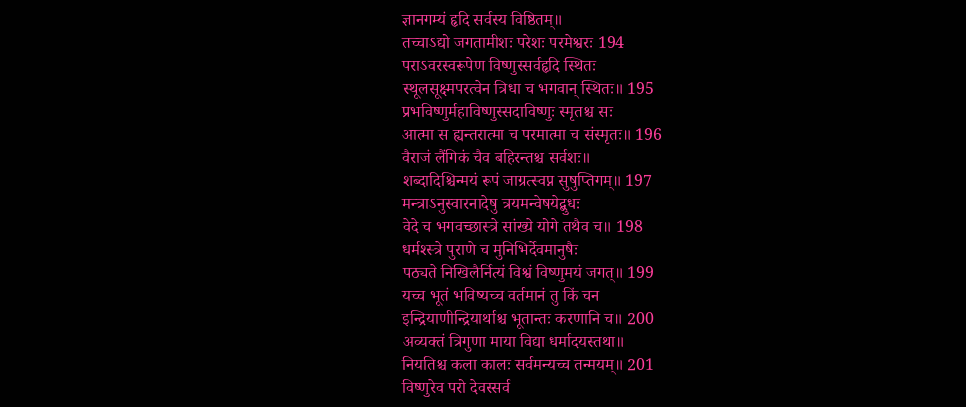ज्ञानगम्यं हृदि सर्वस्य विष्ठितम्॥
तच्चाऽद्यो जगतामीशः परेशः परमेश्वरः 194
पराऽवरस्वरूपेण विष्णुस्सर्वहृदि स्थितः
स्थूलसूक्ष्मपरत्वेन त्रिधा च भगवान् स्थितः॥ 195
प्रभविष्णुर्महाविष्णुस्सदाविष्णुः स्मृतश्च सः
आत्मा स ह्यन्तरात्मा च परमात्मा च संस्मृतः॥ 196
वैराजं लैंगिकं चैव बहिरन्तश्च सर्वशः॥
शब्दादिश्चिन्मयं रूपं जाग्रत्स्वप्न सुषुप्तिगम्॥ 197
मन्त्राऽनुस्वारनादेषु त्रयमन्वेषयेद्बुधः
वेदे च भगवच्छास्त्रे सांख्ये योगे तथैव च॥ 198
धर्मश्स्त्रे पुराणे च मुनिभिर्देवमानुषैः
पठ्यते निखिलैर्नित्यं विश्वं विष्णुमयं जगत्॥ 199
यच्च भूतं भविष्यच्च वर्तमानं तु किं चन
इन्द्रियाणीन्द्रियार्थाश्च भूतान्तः करणानि च॥ 200
अव्यक्तं त्रिगुणा माया विद्या धर्मादयस्तथा॥
नियतिश्च कला कालः सर्वमन्यच्च तन्मयम्॥ 201
विष्णुरेव परो देवस्सर्व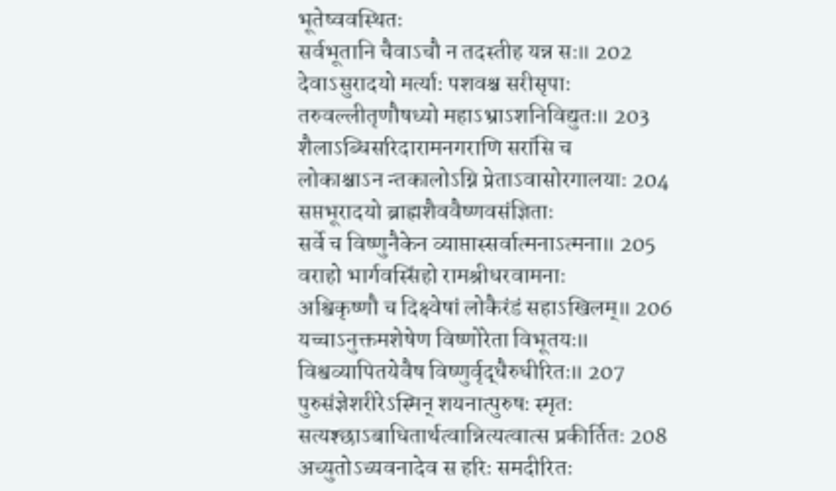भूतेष्ववस्थितः
सर्वभूतानि चैवाऽचौ न तदस्तीह यन्न सः॥ 202
देवाऽसुरादयो मर्त्याः पशवश्च सरीसृपाः
तरुवल्लीतृणौषध्यो महाऽभ्राऽशनिविद्युतः॥ 203
शैलाऽब्धिसरिदारामनगराणि सरांसि च
लोकाश्चाऽन न्तकालोऽग्नि प्रेताऽवासोरगालयाः 204
सप्तभूरादयो ब्राह्मशैववैष्णवसंज्ञिताः
सर्वे च विष्णुनैकेन व्याप्तास्सर्वात्मनाऽत्मना॥ 205
वराहो भार्गवस्सिंहो रामश्रीधरवामनाः
अश्विकृष्णौ च दिक्ष्वेषां लोकैरंडं सहाऽखिलम्॥ 206
यच्चाऽनुक्तमशेषेण विष्णोरेता विभूतयः॥
विश्वव्यापितयेवैष विष्णुर्वृद्धैरुधीरितः॥ 207
पुरुसंज्ञेशरीरेऽस्मिन् शयनात्पुरुषः स्मृतः
सत्यश्छाऽबाधितार्थत्वान्नित्यत्वात्स प्रकीर्तितः 208
अच्युतोऽच्यवनादेव स हरिः समदीरितः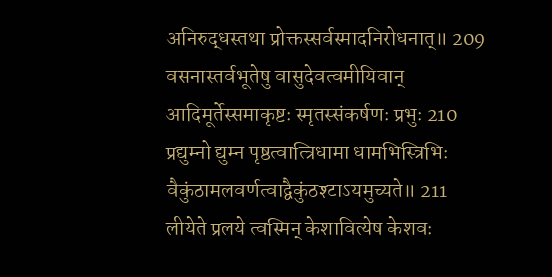अनिरुद्धस्तथा प्रोक्तस्सर्वस्मादनिरोधनात्॥ 209
वसनास्तर्वभूतेषु वासुदेवत्वमीयिवान्
आदिमूर्तेस्समाकृष्टः स्मृतस्संकर्षणः प्रभुः 210
प्रद्युम्नो द्युम्न पृष्ठत्वात्त्रिधामा धामभिस्त्रिभिः
वैकुंठामलवर्णत्वाद्वैकुंठश्टाऽयमुच्यते॥ 211
लीयेते प्रलये त्वस्मिन् केशावित्येष केशवः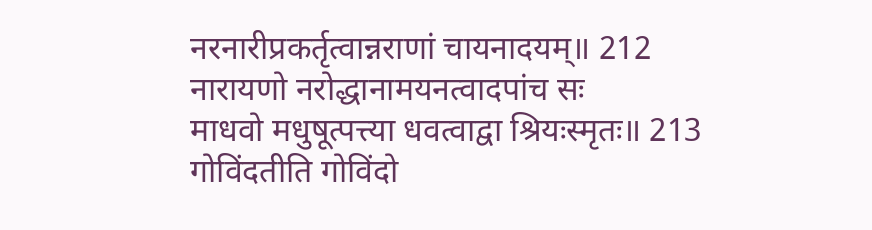नरनारीप्रकर्तृत्वान्नराणां चायनादयम्॥ 212
नारायणो नरोद्धानामयनत्वादपांच सः
माधवो मधुषूत्पत्त्या धवत्वाद्वा श्रियःस्मृतः॥ 213
गोविंदतीति गोविंदो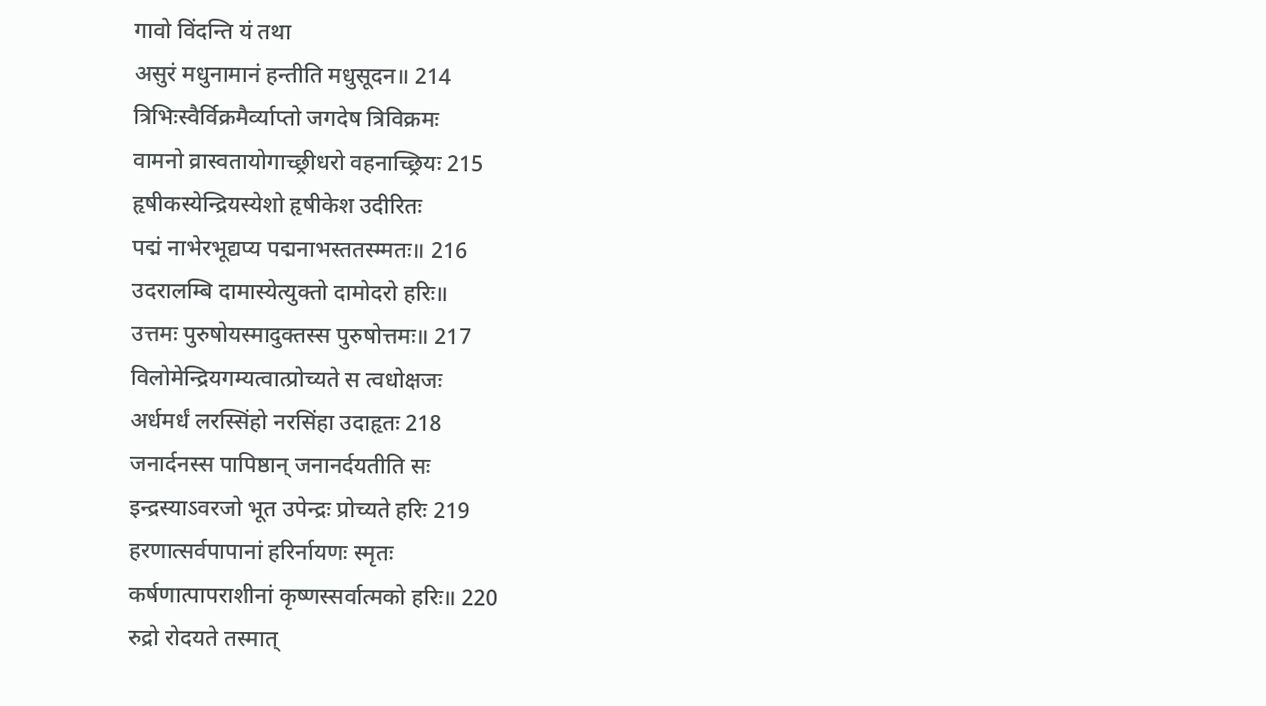गावो विंदन्ति यं तथा
असुरं मधुनामानं हन्तीति मधुसूदन॥ 214
त्रिभिःस्वैर्विक्रमैर्व्याप्तो जगदेष त्रिविक्रमः
वामनो व्रास्वतायोगाच्छ्रीधरो वहनाच्छ्रियः 215
हृषीकस्येन्द्रियस्येशो हृषीकेश उदीरितः
पद्मं नाभेरभूद्यप्य पद्मनाभस्ततस्म्मतः॥ 216
उदरालम्बि दामास्येत्युक्तो दामोदरो हरिः॥
उत्तमः पुरुषोयस्मादुक्तस्स पुरुषोत्तमः॥ 217
विलोमेन्द्रियगम्यत्वात्प्रोच्यते स त्वधोक्षजः
अर्धमर्धं लरस्सिंहो नरसिंहा उदाहृतः 218
जनार्दनस्स पापिष्ठान् जनानर्दयतीति सः
इन्द्रस्याऽवरजो भूत उपेन्द्रः प्रोच्यते हरिः 219
हरणात्सर्वपापानां हरिर्नायणः स्मृतः
कर्षणात्पापराशीनां कृष्णस्सर्वात्मको हरिः॥ 220
रुद्रो रोदयते तस्मात्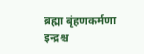ब्रह्मा बृंहणकर्मणा
इन्द्रश्च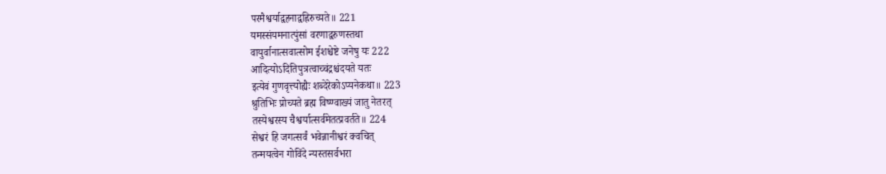परमैश्वर्याद्वहनाद्वह्निरुच्यते॥ 221
यमस्संयमनात्पुंसां वरणाद्वरुणस्तथा
वायुर्वानात्सवात्सोम ईशश्चेष्टे जनेषु यः 222
आदित्योऽदितिपुत्रत्वाच्चंद्रश्चंदयते यतः
इत्येवं गुणवृत्त्योह्यैः शब्देरेकोऽप्यनेकथा॥ 223
श्रुतिभिः प्रोच्यते ब्रह्म विष्ण्वाख्यं जातु नेतरत्
तस्येश्वरस्य चैश्वर्यात्सर्वमेतत्प्रवर्तते॥ 224
सेश्वरं हि जगत्सर्वं भवेन्नानीश्वरं क्वचित्
तन्मयत्वेन गोविंदे न्यस्तसर्वभरा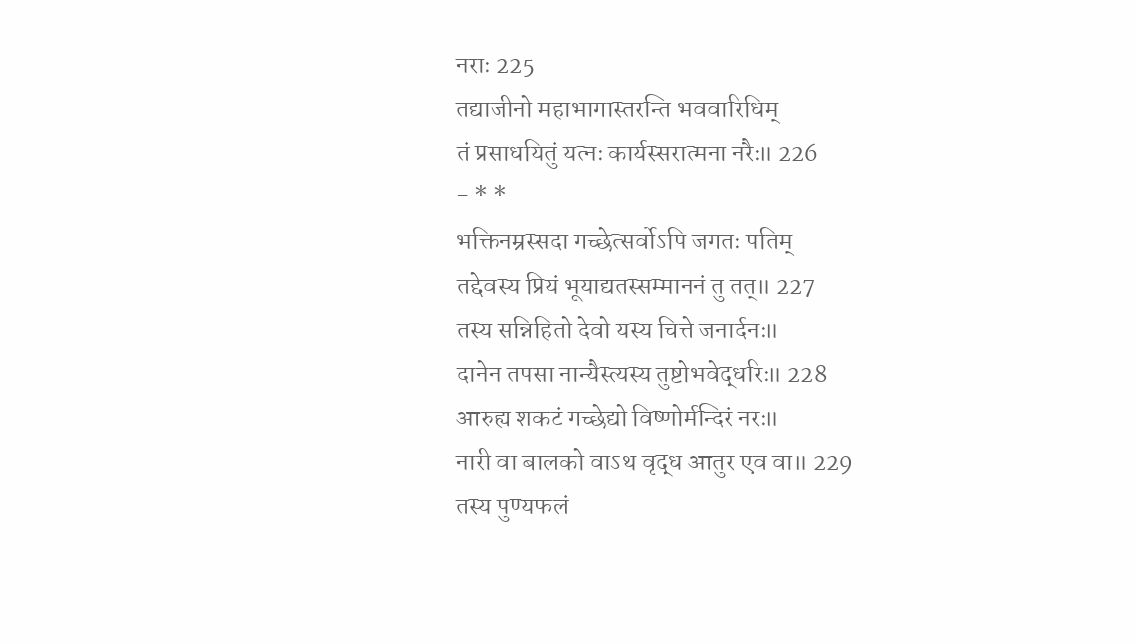नराः 225
तद्याजीनो महाभागास्तरन्ति भववारिधिम्
तं प्रसाधयितुं यत्नः कार्यस्सरात्मना नरैः॥ 226
- * *
भक्तिनम्रस्सदा गच्छेत्सर्वोऽपि जगतः पतिम्
तद्देवस्य प्रियं भूयाद्यतस्सम्माननं तु तत्॥ 227
तस्य सन्निहितो देवो यस्य चित्ते जनार्दनः॥
दानेन तपसा नान्यैस्त्यस्य तुष्टोभवेद्धरिः॥ 228
आरुह्य शकटं गच्छेद्यो विष्णोर्मन्दिरं नरः॥
नारी वा बालको वाऽथ वृद्ध आतुर एव वा॥ 229
तस्य पुण्यफलं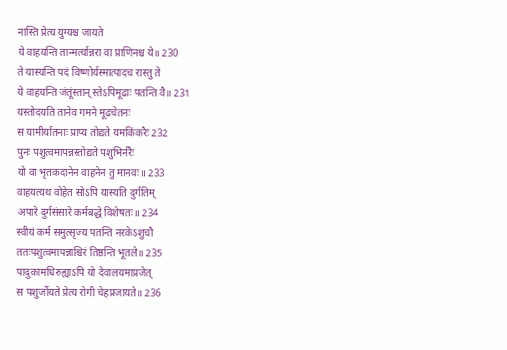नास्ति प्रेत्य युग्यश्च जायते
ये वाहयन्ति तान्मर्त्यान्नरा वा प्राणिनश्च ये॥ 230
ते यास्यन्ति पदं विष्णोर्यस्मात्पादच रास्तु ते
ये वाहयन्ति जंतूंस्तान् स्तेऽपिमूढाः पतन्ति वै॥ 231
यस्तोदयति तानेव गमने मूढचेतनः
स यामीर्यातनाः प्राप्य तोद्यते यमकिंकरैः 232
पुनः पशुत्वमापन्नस्तोद्यते पशुभिर्नरैः
यो वा भृतकदानेन वाहनेन तु मानवः॥ 233
वाहयत्यथ वोहेत सोऽपि यास्यति दुर्गतिम्
अपारे दुर्गसंसारे कर्मबद्धे विशेषतः॥ 234
स्वीयं कर्म समुत्सृज्य पतन्ति नरकेऽशुचौ
ततःपशुत्वमापन्नाश्चिरं तिष्ठन्ति भूतले॥ 235
पादुकामधिरुह्याऽपि यो देवालयमाप्रजेत्
स पशुर्जोयते प्रेत्य रोगी चेहप्रजायते॥ 236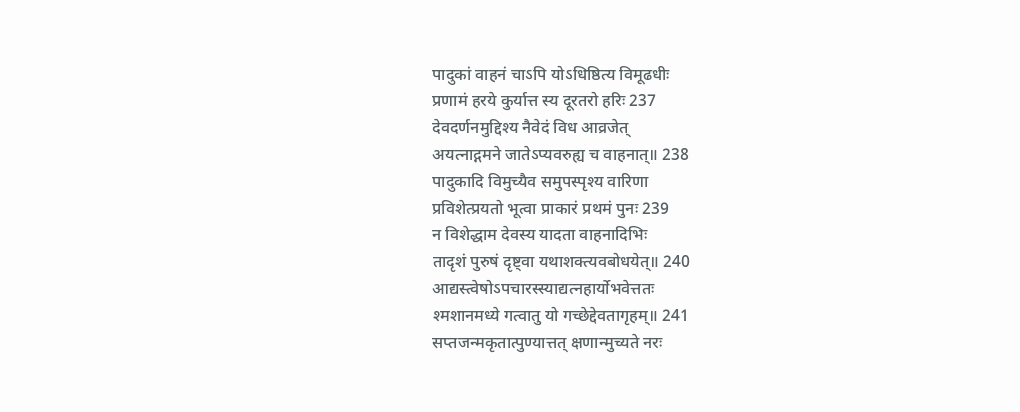पादुकां वाहनं चाऽपि योऽधिष्ठित्य विमूढधीः
प्रणामं हरये कुर्यात्त स्य दूरतरो हरिः 237
देवदर्णनमुद्दिश्य नैवेदं विध आव्रजेत्
अयत्नाद्गमने जातेऽप्यवरुह्य च वाहनात्॥ 238
पादुकादि विमुच्यैव समुपस्पृश्य वारिणा
प्रविशेत्प्रयतो भूत्वा प्राकारं प्रथमं पुनः 239
न विशेद्धाम देवस्य यादता वाहनादिभिः
तादृशं पुरुषं दृष्ट्वा यथाशक्त्यवबोधयेत्॥ 240
आद्यस्त्वेषोऽपचारस्स्याद्यत्नहार्योभवेत्ततः
श्मशानमध्ये गत्वातु यो गच्छेद्देवतागृहम्॥ 241
सप्तजन्मकृतात्पुण्यात्तत् क्षणान्मुच्यते नरः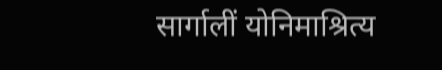सार्गालीं योनिमाश्रित्य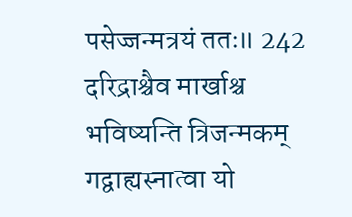पसेज्जन्मत्रयं ततः॥ 242
दरिद्राश्चैव मार्खाश्च भविष्यन्ति त्रिजन्मकम्
गद्वाह्यस्नात्वा यो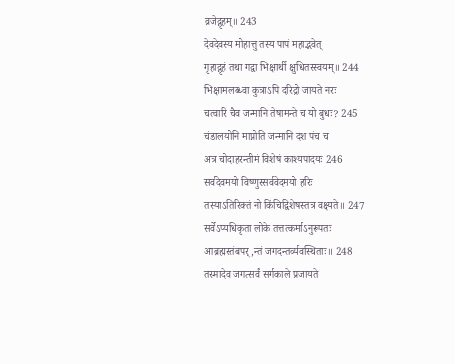व्रजेद्गृहम्॥ 243
देवदेवस्य मोहात्तु तस्य पापं महाद्भवेत्
गृहाद्गृहं तथा गद्वा भिक्षार्थी क्षुधितस्स्वयम्॥ 244
भिक्षामलब्ध्वा कुत्राऽपि दरिद्रो जायते नरः
चत्वारि चैव जन्मानि तेषामन्ते च यो बुधः? 245
चंडालयोनि माप्नोति जन्मानि दश पंच च
अत्र चोदाहरन्तीमं विशेषं काश्यपादयः 246
सर्वदेवमयो विष्णुस्सर्ववेदमयो हरिः
तस्याऽतिरिक्तं नो किंचिद्विशेषस्तत्र वक्ष्यते॥ 247
सर्वेऽप्यधिकृता लोके तत्तत्कर्माऽनुरूपतः
आब्रह्मस्तंबपर्,न्तं जगदन्तर्व्यवस्थिताः॥ 248
तस्मादेव जगत्सर्वं सर्गकाले प्रजायते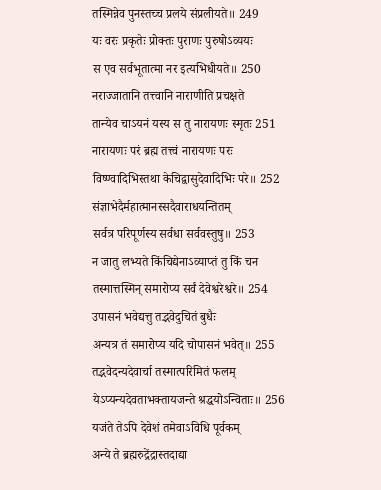तस्मिन्नेव पुनस्तच्च प्रलये संप्रलीयते॥ 249
यः वरः प्रकृतेः प्रोक्तः पुराणः पुरुषोऽव्ययः
स एव सर्वभूतात्मा नर इत्यभिधीयते॥ 250
नराज्जातानि तत्त्वानि नाराणीति प्रचक्षते
तान्येव चाऽयनं यस्य स तु नारायणः स्मृतः 251
नारायणः परं ब्रह्म तत्त्वं नारायणः परः
विष्ण्वादिभिस्तथा केचिद्वासुदेवादिभिः परे॥ 252
संज्ञाभेदैर्महात्मानस्सदैवाराधयन्तितम्
सर्वत्र परिपूर्णस्य सर्वधा सर्ववस्तुषु॥ 253
न जातु लभ्यते किंचिद्येनाऽव्याप्तं तु किं चन
तस्मात्तस्मिन् समारोप्य सर्वं देवेश्वरेश्वरे॥ 254
उपासनं भवेद्यत्तु तद्भवेदुचितं बुधैः
अन्यत्र तं समारोप्य यदि चोपासनं भवेत्॥ 255
तद्भवेदन्यदेवार्चा तस्मात्परिमितं फलम्
येऽप्यन्यदेवताभक्तायजन्ते श्रद्धयोऽन्विताः॥ 256
यजंते तेऽपि देवेशं तमेवाऽविधि पूर्वकम्
अन्ये ते ब्रह्मरुद्रेंद्रास्तदाद्या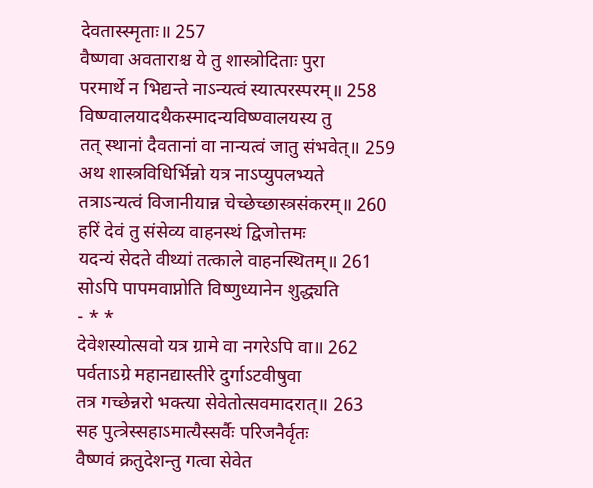देवतास्स्मृताः॥ 257
वैष्णवा अवताराश्च ये तु शास्त्रोदिताः पुरा
परमार्थे न भिद्यन्ते नाऽन्यत्वं स्यात्परस्परम्॥ 258
विष्ण्वालयादथैकस्मादन्यविष्ण्वालयस्य तु
तत् स्थानां दैवतानां वा नान्यत्वं जातु संभवेत्॥ 259
अथ शास्त्रविधिर्भिन्नो यत्र नाऽप्युपलभ्यते
तत्राऽन्यत्वं विजानीयान्न चेच्छेच्छास्त्रसंकरम्॥ 260
हरिं देवं तु संसेव्य वाहनस्थं द्विजोत्तमः
यदन्यं सेदते वीथ्यां तत्काले वाहनस्थितम्॥ 261
सोऽपि पापमवाप्नोति विष्णुध्यानेन शुद्ध्यति
- * *
देवेशस्योत्सवो यत्र ग्रामे वा नगरेऽपि वा॥ 262
पर्वताऽग्रे महानद्यास्तीरे दुर्गाऽटवीषुवा
तत्र गच्छेन्नरो भक्त्या सेवेतोत्सवमादरात्॥ 263
सह पुत्त्रेस्सहाऽमात्यैस्सर्वैः परिजनैर्वृतः
वैष्णवं क्रतुदेशन्तु गत्वा सेवेत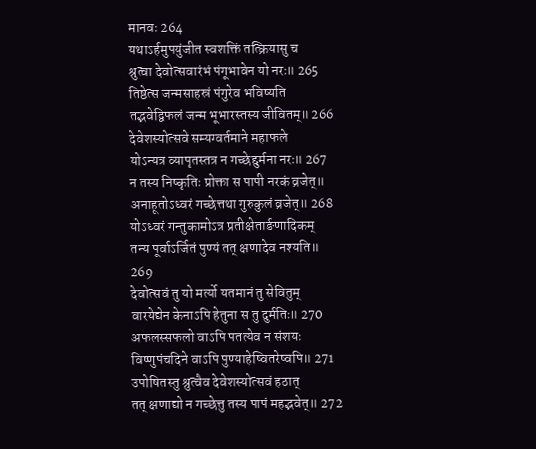मानवः 264
यथाऽर्हमुपयुंजीत स्वशक्तिं तत्क्रियासु च
श्रुत्वा देवोत्सवारंभं पंगूभावेन यो नरः॥ 265
तिष्ठेत्स जन्मसाहस्रं पंगुरेव भविष्यति
तद्भवेद्विफलं जन्म भूभारस्तस्य जीवितम्॥ 266
देवेशस्योत्सवे सम्यग्वर्तमाने महाफले
योऽन्यत्र व्यापृतस्तत्र न गच्छेद्दुर्मना नरः॥ 267
न तस्य निष्कृतिः प्रोक्ता स पापी नरकं व्रजेत्॥
अनाहूतोऽध्वरं गच्छेत्तथा गुरुकुलं व्रजेत्॥ 268
योऽध्वरं गन्तुकामोऽत्र प्रतीक्षेतार्ङणादिकम्
तन्य पूर्वाऽर्जितं पुण्यं तत् क्षणादेव नश्यति॥ 269
देवोत्सवं तु यो मर्त्यो यतमानं तु सेवितुम्
वारयेद्येन केनाऽपि हेतुना स तु दुर्मतिः॥ 270
अफलस्सफलो वाऽपि पतत्येव न संशयः
विष्णुपंचदिने वाऽपि पुण्याहेष्वितरेष्वपि॥ 271
उपोषितस्तु श्रुत्वैव देवेशस्योत्सवं हठात्
तत् क्षणाद्यो न गच्छेत्तु तस्य पापं महद्भवेत्॥ 272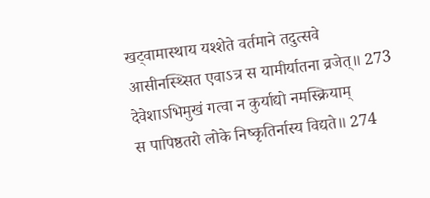खट्वामास्थाय यश्शेते वर्तमाने तदुत्सवे
आसीनस्थ्सित एवाऽत्र स यामीर्यातना व्रजेत्॥ 273
देवेशाऽभिमुखं गत्वा न कुर्याद्यो नमस्क्रियाम्
स पापिष्ठतरो लोके निष्कृतिर्नास्य विद्यते॥ 274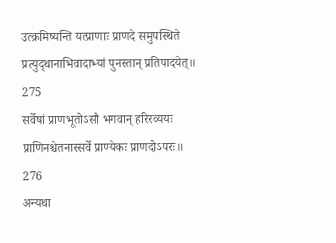उत्क्रमिष्यन्ति यत्प्राणाः प्राणदे समुपस्थिते
प्रत्युद्थानाभिवादाभ्यां पुनस्तान् प्रतिपादयेत्॥ 275
सर्वेषां प्राणभूतोऽसौ भगवान् हरिरव्ययः
प्राणिनश्चेतनास्सर्वे प्राण्येकः प्राणदोऽपरः॥ 276
अन्यथा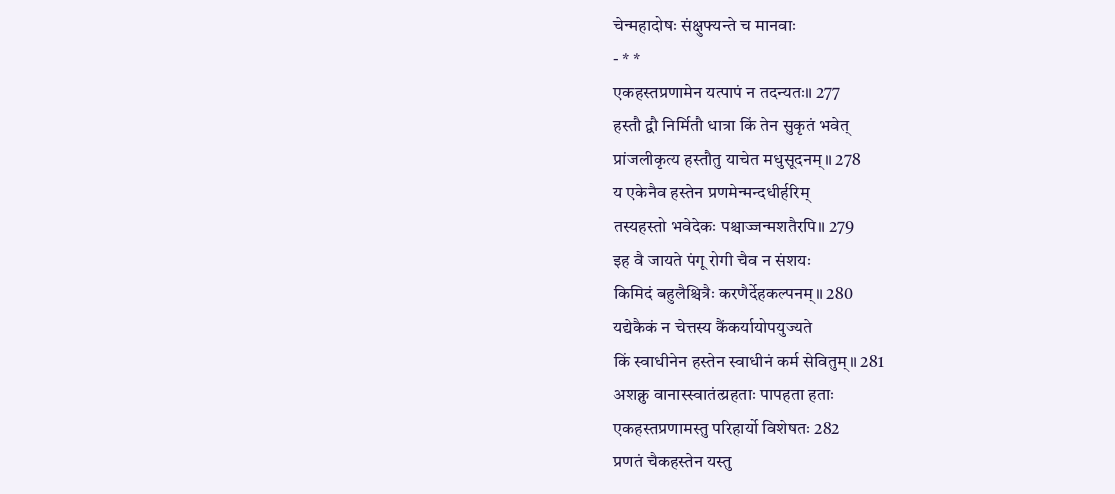चेन्महादोषः संक्षुफ्यन्ते च मानवाः
- * *
एकहस्तप्रणामेन यत्पापं न तदन्यतः॥ 277
हस्तौ द्वौ निर्मितौ धात्रा किं तेन सुकृतं भवेत्
प्रांजलीकृत्य हस्तौतु याचेत मधुसूदनम्॥ 278
य एकेनैव हस्तेन प्रणमेन्मन्दधीर्हरिम्
तस्यहस्तो भवेदेकः पश्चाज्जन्मशतैरपि॥ 279
इह वै जायते पंगू रोगी चैव न संशयः
किमिदं बहुलैश्चित्रैः करणैर्देहकल्पनम्॥ 280
यद्येकैकं न चेत्तस्य कैंकर्यायोपयुज्यते
किं स्वाधीनेन हस्तेन स्वाधीनं कर्म सेवितुम्॥ 281
अशक्नु वानास्स्वातंत्य्रहताः पापहता हताः
एकहस्तप्रणामस्तु परिहार्यो विशेषतः 282
प्रणतं चैकहस्तेन यस्तु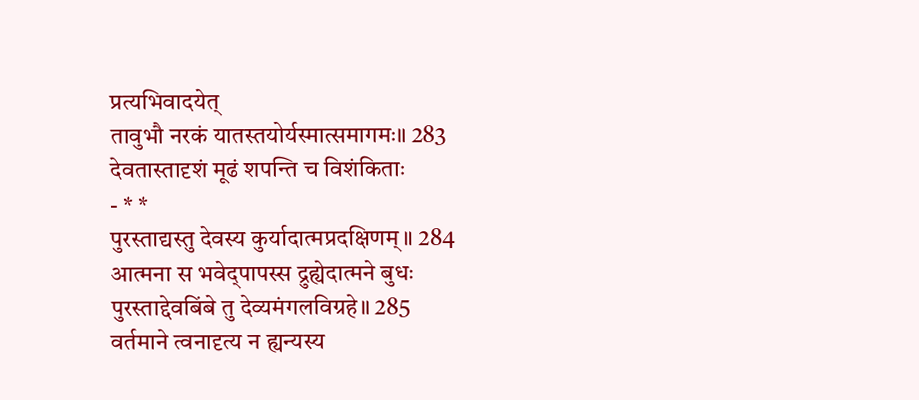प्रत्यभिवादयेत्
तावुभौ नरकं यातस्तयोर्यस्मात्समागमः॥ 283
देवतास्तादृशं मूढं शपन्ति च विशंकिताः
- * *
पुरस्ताद्यस्तु देवस्य कुर्यादात्मप्रदक्षिणम्॥ 284
आत्मना स भवेद्पापस्स द्रुह्येदात्मने बुधः
पुरस्ताद्देवबिंबे तु देव्यमंगलविग्रहे॥ 285
वर्तमाने त्वनादृत्य न ह्यन्यस्य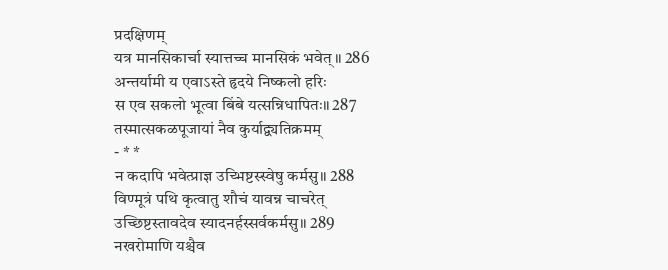प्रदक्षिणम्
यत्र मानसिकार्चा स्यात्तच्च मानसिकं भवेत्॥ 286
अन्तर्यामी य एवाऽस्ते हृदये निष्कलो हरिः
स एव सकलो भूत्वा बिंबे यत्सन्निधापितः॥ 287
तस्मात्सकळपूजायां नैव कुर्याद्व्यतिक्रमम्
- * *
न कदापि भवेत्प्राज्ञ उच्भिष्टस्स्वेषु कर्मसु॥ 288
विण्मूत्रं पथि कृत्वातु शौचं यावन्न चाचरेत्
उच्छिष्टस्तावदेव स्यादनर्हस्सर्वकर्मसु॥ 289
नखरोमाणि यश्चैव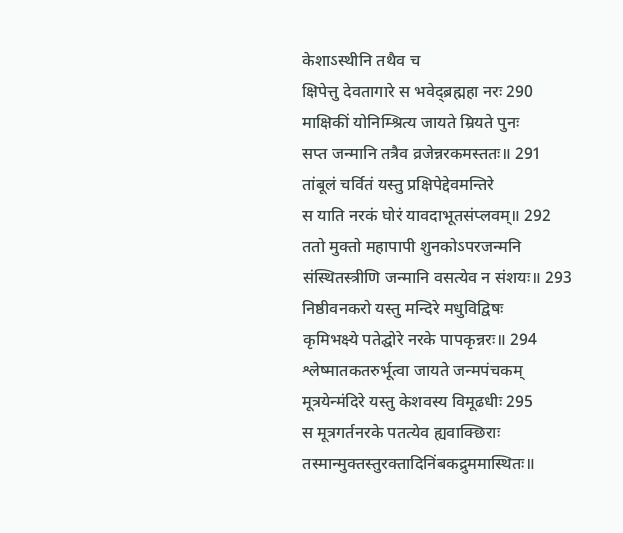केशाऽस्थीनि तथैव च
क्षिपेत्तु देवतागारे स भवेद्ब्रह्महा नरः 290
माक्षिकीं योनिम्श्रित्य जायते म्रियते पुनः
सप्त जन्मानि तत्रैव व्रजेन्नरकमस्ततः॥ 291
तांबूलं चर्वितं यस्तु प्रक्षिपेद्देवमन्तिरे
स याति नरकं घोरं यावदाभूतसंप्लवम्॥ 292
ततो मुक्तो महापापी शुनकोऽपरजन्मनि
संस्थितस्त्रीणि जन्मानि वसत्येव न संशयः॥ 293
निष्ठीवनकरो यस्तु मन्दिरे मधुविद्विषः
कृमिभक्ष्ये पतेद्घोरे नरके पापकृन्नरः॥ 294
श्लेष्मातकतरुर्भूत्वा जायते जन्मपंचकम्
मूत्रयेन्मंदिरे यस्तु केशवस्य विमूढधीः 295
स मूत्रगर्तनरके पतत्येव ह्यवाक्छिराः
तस्मान्मुक्तस्तुरक्तादिनिंबकद्रुममास्थितः॥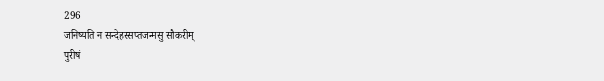296
जनिष्यति न सन्देहस्सप्तजन्मसु सौकरीम्
पुरीषं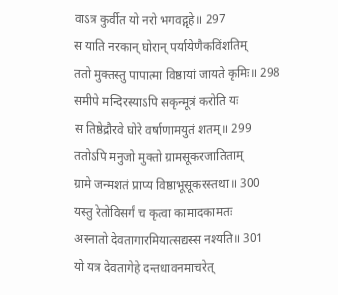वाऽत्र कुर्वीत यो नरो भगवद्गृहे॥ 297
स याति नरकान् घोरान् पर्यायेणैकविंशतिम्
ततो मुक्तस्तु पापात्मा विष्ठायां जायते कृमिः॥ 298
समीपे मन्दिरस्याऽपि सकृन्मूत्रं करोति यः
स तिष्ठेद्रौरवे घोरे वर्षाणामयुतं शतम्॥ 299
ततोऽपि मनुजो मुक्तो ग्रामसूकरजातिताम्
ग्रामे जन्मशतं प्राप्य विष्ठाभूसूकरस्तथा॥ 300
यस्तु रेतोविसर्गं च कृत्वा कामादकामतः
अस्नातो देवतागारमियात्सद्यस्स नश्यति॥ 301
यो यत्र देवतागेहे दन्तधावनमाचरेत्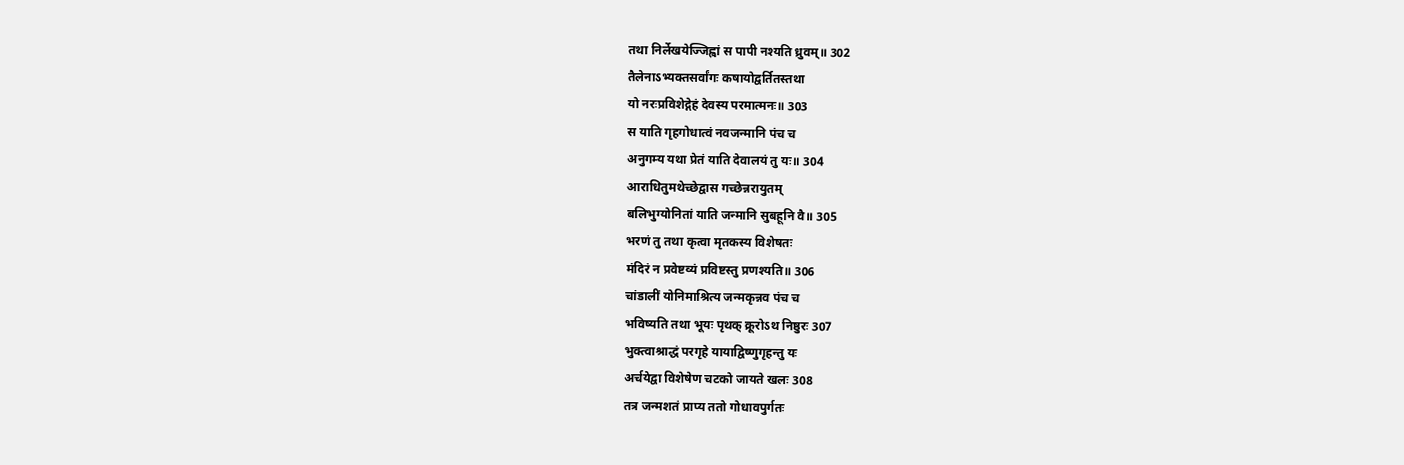तथा निर्लेखयेज्जिह्वां स पापी नश्यति ध्रुवम्॥ 302
तैलेनाऽभ्यक्तसर्वांगः कषायोद्वर्तितस्तथा
यो नरःप्रविशेद्गेहं देवस्य परमात्मनः॥ 303
स याति गृहगोधात्वं नवजन्मानि पंच च
अनुगम्य यथा प्रेतं याति देवालयं तु यः॥ 304
आराधितुमथेच्छेद्वास गच्छेन्नरायुतम्
बलिभुग्योनितां याति जन्मानि सुबहूनि वै॥ 305
भरणं तु तथा कृत्वा मृतकस्य विशेषतः
मंदिरं न प्रवेष्टव्यं प्रविष्टस्तु प्रणश्यति॥ 306
चांडालीं योनिमाश्रित्य जन्मकृन्नव पंच च
भविष्यति तथा भूयः पृथक् क्रूरोऽथ निष्ठुरः 307
भुक्त्वाश्राद्धं परगृहे यायाद्विष्णुगृहन्तु यः
अर्चयेद्वा विशेषेण चटको जायते खलः 308
तत्र जन्मशतं प्राप्य ततो गोधावपुर्गतः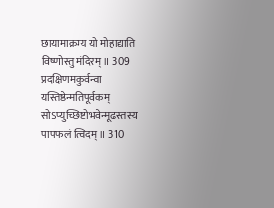छायामाक्रम्य यो मोहाद्याति विष्णोस्तु मंदिरम्॥ 309
प्रदक्षिणमकुर्वन्वा यस्तिष्ठेन्मतिपूर्वकम्
सोऽप्युच्छिष्टोभवेन्मूढस्तस्य पापफलं त्विदम्॥ 310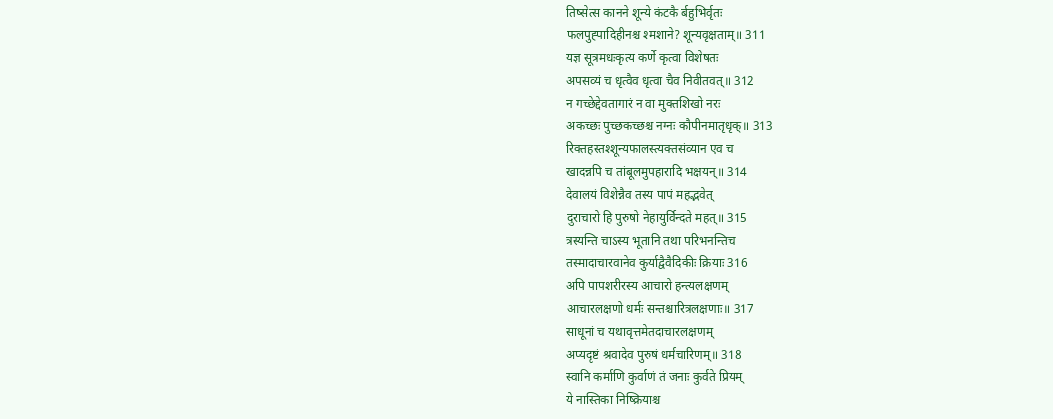तिष्सेत्स कानने शून्ये कंटकै र्बहुभिर्वृतः
फलपुह्पादिहीनश्च श्मशाने? शून्यवृक्षताम्॥ 311
यज्ञ सूत्रमधःकृत्य कर्णे कृत्वा विशेषतः
अपसव्यं च धृत्वैव धृत्वा चैव निवीतवत्॥ 312
न गच्छेद्देवतागारं न वा मुक्तशिखो नरः
अकच्छः पुच्छकच्छश्च नग्नः कौपीनमातृधृक्॥ 313
रिक्तहस्तश्शून्यफालस्त्यक्तसंव्यान एव च
खादन्नपि च तांबूलमुपहारादि भक्षयन्॥ 314
देवालयं विशेन्नैव तस्य पापं महद्भवेत्
दुराचारो हि पुरुषो नेहायुर्विन्दते महत्॥ 315
त्रस्यन्ति चाऽस्य भूतानि तथा परिभनन्तिच
तस्मादाचारवानेव कुर्याद्वैवैदिकीः क्रियाः 316
अपि पापशरीरस्य आचारो हन्त्यलक्षणम्
आचारलक्षणो धर्मः सन्तश्चारित्रलक्षणाः॥ 317
साधूनां च यथावृत्तमेतदाचारलक्षणम्
अप्यदृष्टं श्रवादेव पुरुषं धर्मचारिणम्॥ 318
स्वानि कर्माणि कुर्वाणं तं जनाः कुर्वते प्रियम्
ये नास्तिका निष्क्रियाश्च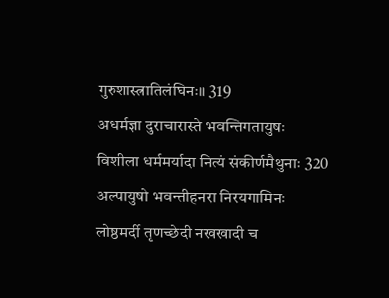गुरुशास्त्रातिलंघिनः॥ 319
अधर्मज्ञा दुराचारास्ते भवन्तिगतायुषः
विशीला धर्ममर्यादा नित्यं संकीर्णमैथुनाः 320
अल्पायुषो भवन्तीहनरा निरयगामिनः
लोष्ठमर्दी तृणच्छेदी नखखादी च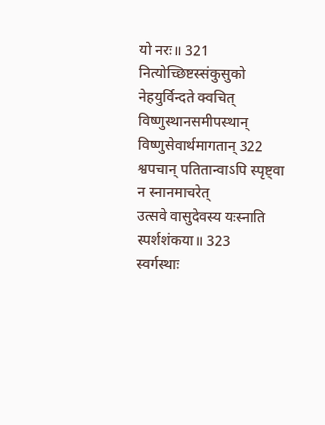यो नरः॥ 321
नित्योच्छिष्टस्संकुसुको नेहयुर्विन्दते क्वचित्
विष्णुस्थानसमीपस्थान् विष्णुसेवार्थमागतान् 322
श्वपचान् पतितान्वाऽपि स्पृष्ट्वा न स्नानमाचरेत्
उत्सवे वासुदेवस्य यःस्नाति स्पर्शशंकया॥ 323
स्वर्गस्थाः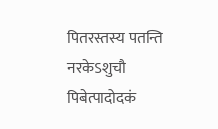पितरस्तस्य पतन्ति नरकेऽशुचौ
पिबेत्पादोदकं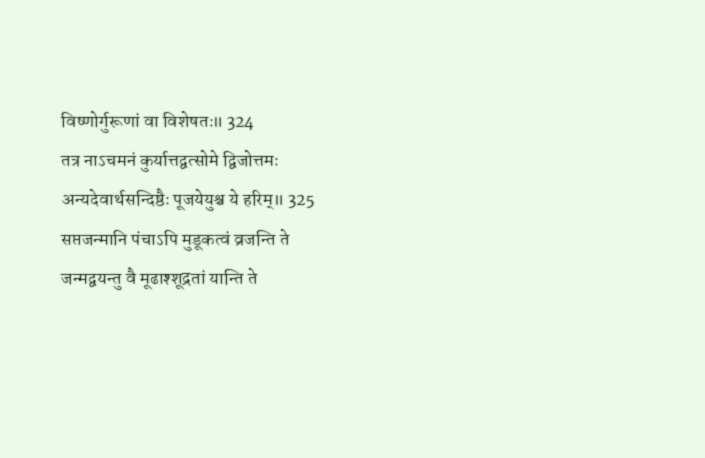विष्णोर्गुरूणां वा विशेषतः॥ 324
तत्र नाऽचमनं कुर्यात्तद्वत्सोमे द्विजोत्तमः
अन्यदेवार्थसन्दिष्ठैः पूजयेयुश्च ये हरिम्॥ 325
सप्तजन्मानि पंचाऽपि मुडूकत्वं व्रजन्ति ते
जन्मद्वयन्तु वै मूढाश्शूद्रतां यान्ति ते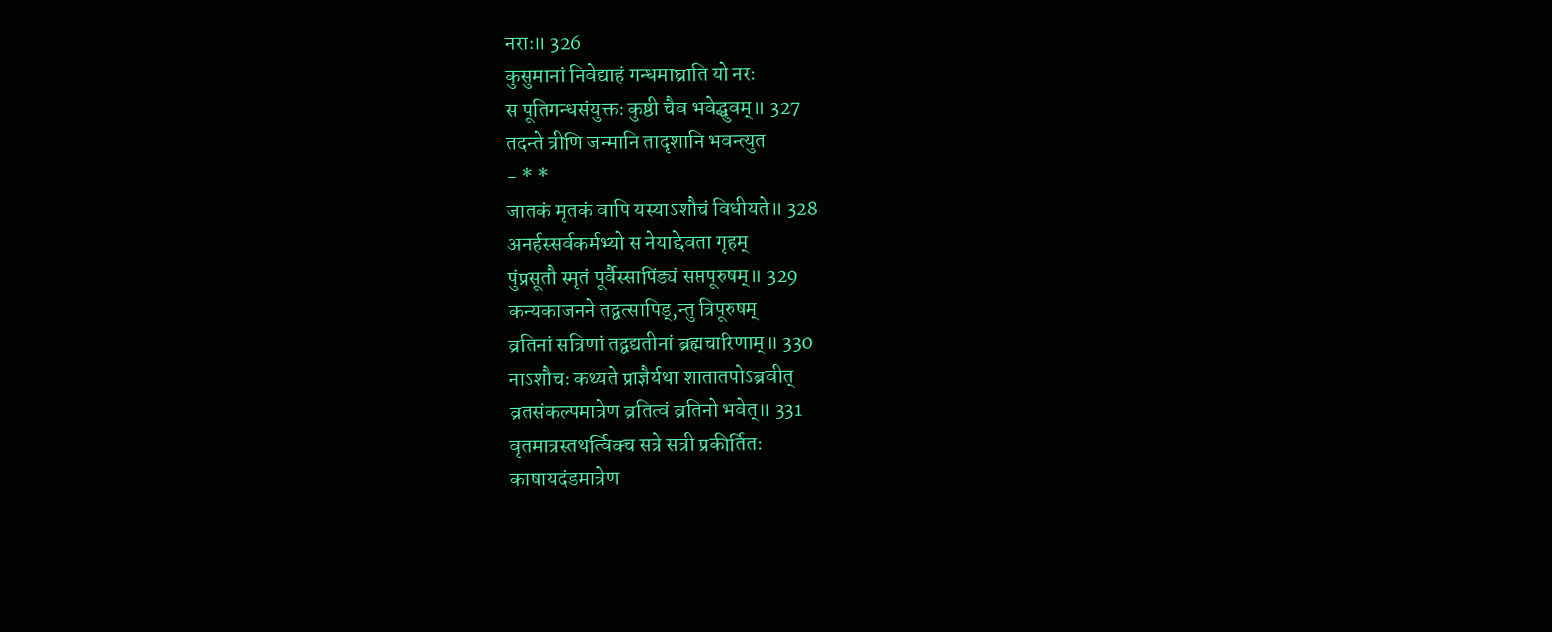नराः॥ 326
कुसुमानां निवेद्याहं गन्धमाघ्राति यो नरः
स पूतिगन्धसंयुक्तः कुष्ठी चैव भवेद्ध्रुवम्॥ 327
तदन्ते त्रीणि जन्मानि तादृशानि भवन्त्युत
- * *
जातकं मृतकं वापि यस्याऽशौचं विधीयते॥ 328
अनर्हस्सर्वकर्मभ्यो स नेयाद्देवता गृहम्
पुंप्रसूतौ स्मृतं पूर्वैस्सापिंड्यं सप्तपूरुषम्॥ 329
कन्यकाजनने तद्वत्सापिड्,न्तु त्रिपूरुषम्
व्रतिनां सत्रिणां तद्वद्यतीनां ब्रह्मचारिणाम्॥ 330
नाऽशौचः कथ्यते प्राज्ञैर्यथा शातातपोऽब्रवीत्
व्रतसंकल्पमात्रेण व्रतित्वं व्रतिनो भवेत्॥ 331
वृतमात्रस्तथर्त्विक्च सत्रे सत्री प्रकीर्तितः
काषायदंडमात्रेण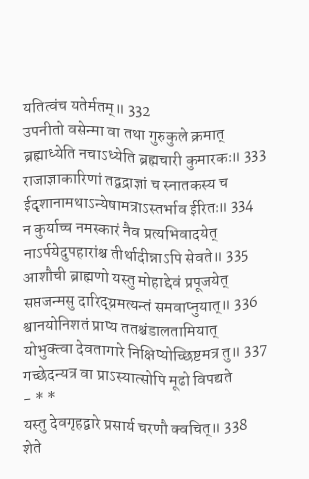यतित्वंच यतेर्मतम्॥ 332
उपनीतो वसेन्मा वा तथा गुरुकुले क्रमात्
ब्रह्माध्येति नचाऽध्येति ब्रह्मचारी कुमारकः॥ 333
राजाज्ञाकारिणां तद्वद्राज्ञां च स्नातकस्य च
ईदृशानामथाऽन्येषामत्राऽस्तर्भाव ईरितः॥ 334
न कुर्याच्च नमस्कारं नैव प्रत्यभिवादयेत्
नाऽर्पयेदुपहारांश्च तीर्थादीन्नाऽपि सेवते॥ 335
आशौची ब्राह्मणो यस्तु मोहाद्देवं प्रपूजयेत्
सप्तजन्मसु दारिद्य्रमत्यन्तं समवाप्नुयात्॥ 336
श्वानयोनिशतं प्राप्य ततश्चंडालतामियात्
योभुक्त्वा देवतागारे निक्षिप्योच्छिष्टमत्र तु॥ 337
गच्छेदन्यत्र वा प्राऽस्यात्सोपि मूढो विपद्यते
- * *
यस्तु देवगृहद्वारे प्रसार्य चरणौ क्वचित्॥ 338
शेते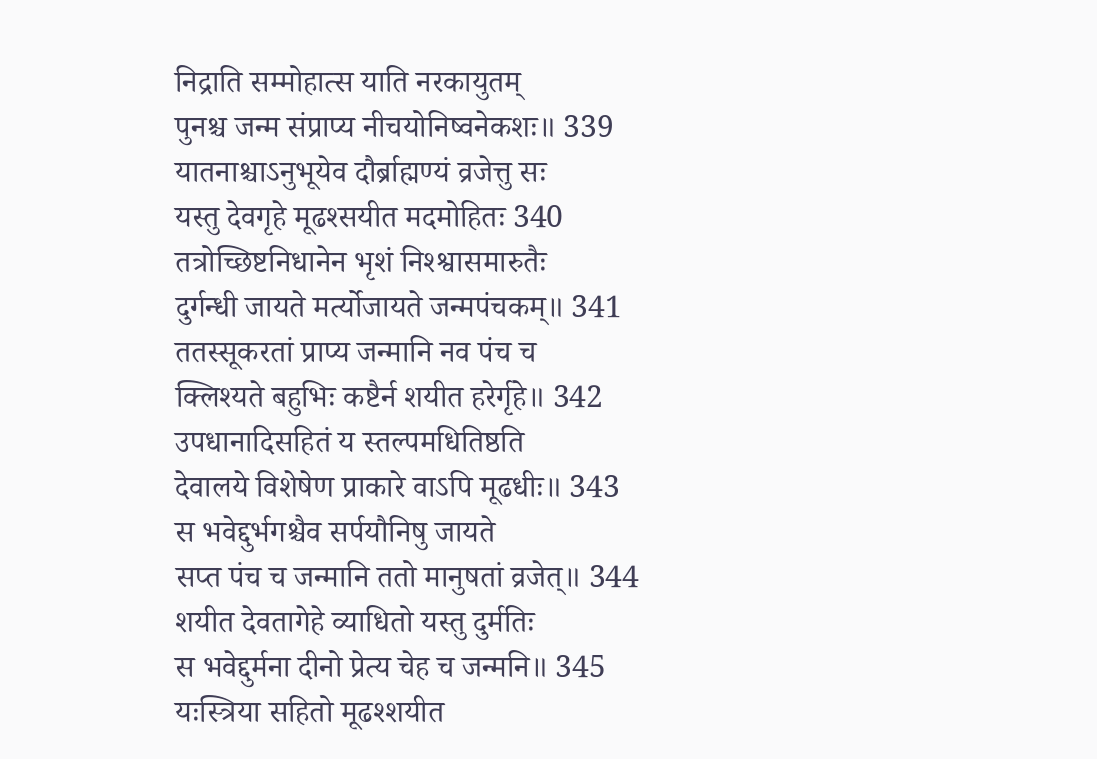निद्राति सम्मोहात्स याति नरकायुतम्
पुनश्च जन्म संप्राप्य नीचयोनिष्वनेकशः॥ 339
यातनाश्चाऽनुभूयेव दौर्ब्राह्मण्यं व्रजेत्तु सः
यस्तु देवगृहे मूढश्सयीत मदमोहितः 340
तत्रोच्छिष्टनिधानेन भृशं निश्श्वासमारुतैः
दुर्गन्धी जायते मर्त्योजायते जन्मपंचकम्॥ 341
ततस्सूकरतां प्राप्य जन्मानि नव पंच च
क्लिश्यते बहुभिः कष्टैर्न शयीत हरेर्गृहे॥ 342
उपधानादिसहितं य स्तल्पमधितिष्ठति
देवालये विशेषेण प्राकारे वाऽपि मूढधीः॥ 343
स भवेद्दुर्भगश्चैव सर्पयौनिषु जायते
सप्त पंच च जन्मानि ततो मानुषतां व्रजेत्॥ 344
शयीत देवतागेहे व्याधितो यस्तु दुर्मतिः
स भवेद्दुर्मना दीनो प्रेत्य चेह च जन्मनि॥ 345
यःस्त्रिया सहितो मूढश्शयीत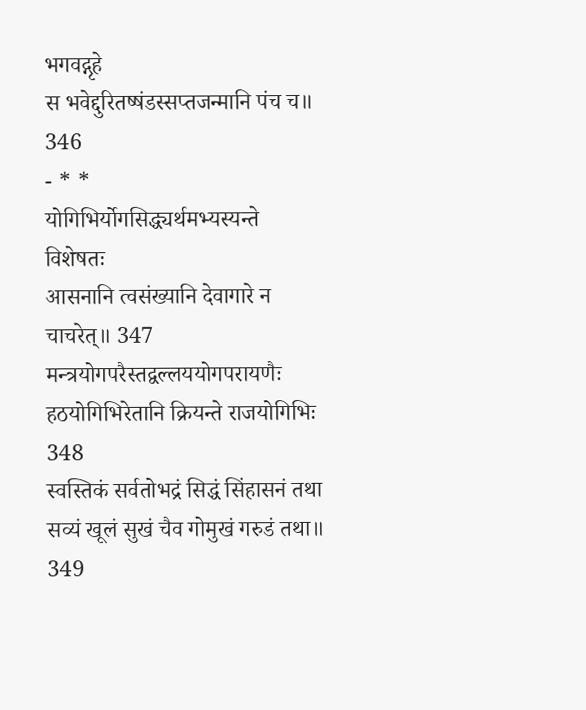भगवद्गृहे
स भवेद्दुरितष्षंडस्सप्तजन्मानि पंच च॥ 346
- * *
योगिभिर्योगसिद्ध्यर्थमभ्यस्यन्ते विशेषतः
आसनानि त्वसंख्यानि देवागारे न चाचरेत्॥ 347
मन्त्रयोगपरैस्तद्वल्लययोगपरायणैः
हठयोगिभिरेतानि क्रियन्ते राजयोगिभिः 348
स्वस्तिकं सर्वतोभद्रं सिद्धं सिंहासनं तथा
सव्यं खूलं सुखं चैव गोमुखं गरुडं तथा॥ 349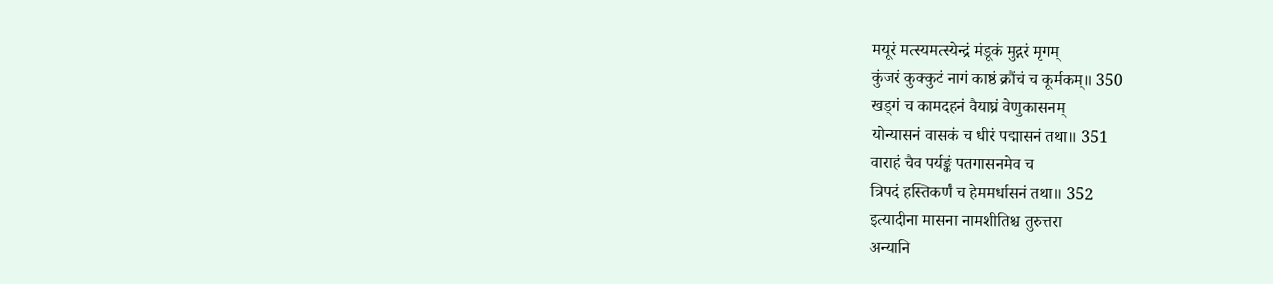मयूरं मत्स्यमत्स्येन्द्रं मंडूकं मुद्गरं मृगम्
कुंजरं कुक्कुटं नागं काष्ठं क्रौंचं च कूर्मकम्॥ 350
खड्गं च कामदहनं वैयाघ्रं वेणुकासनम्
योन्यासनं वासकं च धीरं पद्मासनं तथा॥ 351
वाराहं चैव पर्यङ्कं पतगासनमेव च
त्रिपदं हस्तिकर्णं च हेममर्धासनं तथा॥ 352
इत्यादीना मासना नामशीतिश्च तुरुत्तरा
अन्यानि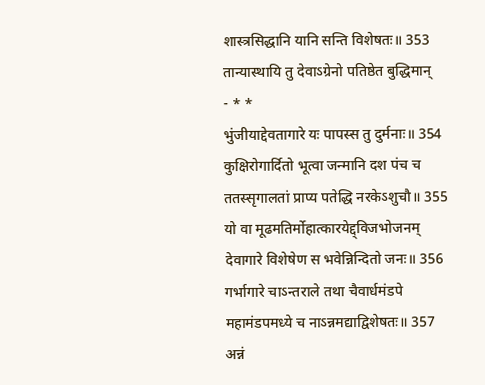शास्त्रसिद्धानि यानि सन्ति विशेषतः॥ 353
तान्यास्थायि तु देवाऽग्रेनो पतिष्ठेत बुद्धिमान्
- * *
भुंजीयाद्देवतागारे यः पापस्स तु दुर्मनाः॥ 354
कुक्षिरोगार्दितो भूत्वा जन्मानि दश पंच च
ततस्सृगालतां प्राप्य पतेद्धि नरकेऽशुचौ॥ 355
यो वा मूढमतिर्मोहात्कारयेद्द्विजभोजनम्
देवागारे विशेषेण स भवेन्निन्दितो जनः॥ 356
गर्भागारे चाऽन्तराले तथा चैवार्धमंडपे
महामंडपमध्ये च नाऽन्नमद्याद्विशेषतः॥ 357
अन्नं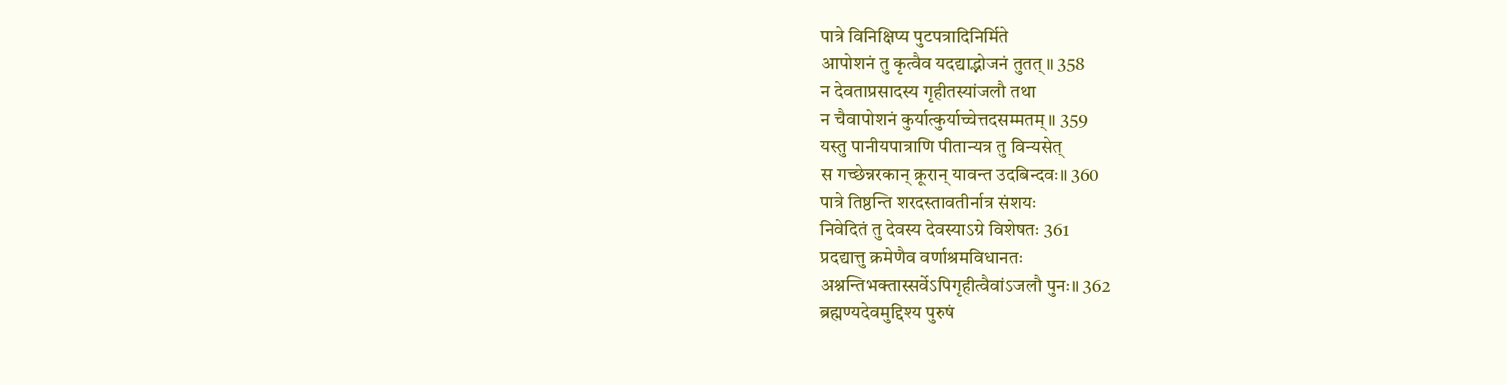पात्रे विनिक्षिप्य पुटपत्रादिनिर्मिते
आपोशनं तु कृत्वैव यदद्याद्भोजनं तुतत्॥ 358
न देवताप्रसादस्य गृहीतस्यांजलौ तथा
न चैवापोशनं कुर्यात्कुर्याच्चेत्तदसम्मतम्॥ 359
यस्तु पानीयपात्राणि पीतान्यत्र तु विन्यसेत्
स गच्छेन्नरकान् क्रूरान् यावन्त उदबिन्दवः॥ 360
पात्रे तिष्ठन्ति शरदस्तावतीर्नात्र संशयः
निवेदितं तु देवस्य देवस्याऽग्रे विशेषतः 361
प्रदद्यात्तु क्रमेणैव वर्णाश्रमविधानतः
अश्नन्तिभक्तास्सर्वेऽपिगृहीत्वैवांऽजलौ पुनः॥ 362
ब्रह्मण्यदेवमुद्दिश्य पुरुषं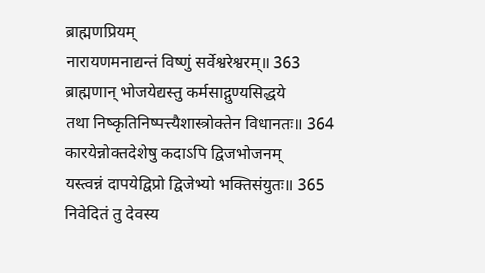ब्राह्मणप्रियम्
नारायणमनाद्यन्तं विष्णुं सर्वेश्वरेश्वरम्॥ 363
ब्राह्मणान् भोजयेद्यस्तु कर्मसाद्गुण्यसिद्धये
तथा निष्कृतिनिष्पत्त्यैशास्त्रोक्तेन विधानतः॥ 364
कारयेन्नोक्तदेशेषु कदाऽपि द्विजभोजनम्
यस्त्वन्नं दापयेद्विप्रो द्विजेभ्यो भक्तिसंयुतः॥ 365
निवेदितं तु देवस्य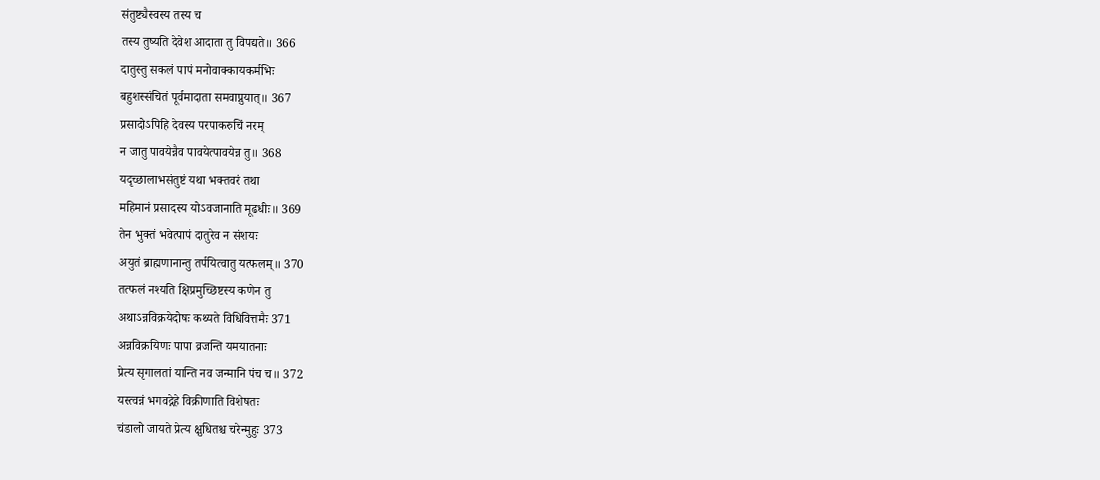संतुष्ट्यैस्वस्य तस्य च
तस्य तुष्यति देवेश आदाता तु विपद्यते॥ 366
दातुस्तु सकलं पापं मनोवाक्कायकर्मभिः
बहुशस्संचितं पूर्वमादाता समवाप्नुयात्॥ 367
प्रसादोऽपिहि देवस्य परपाकरुचिं नरम्
न जातु पावयेन्नैव पावयेत्पावयेन्न तु॥ 368
यदृच्छालाभसंतुष्टं यथा भक्तवरं तथा
महिमानं प्रसादस्य योऽवजानाति मूढधीः॥ 369
तेन भुक्तं भवेत्पापं दातुरेव न संशयः
अयुतं ब्राह्मणानान्तु तर्पयित्वातु यत्फलम्॥ 370
तत्फलं नश्यति क्षिप्रमुच्छिष्टस्य कणेन तु
अथाऽन्नविक्रयेदोषः कथ्यते विधिवित्तमैः 371
अन्नविक्रयिणः पापा व्रजन्ति यमयातनाः
प्रेत्य सृगालतां यान्ति नव जन्मानि पंच च॥ 372
यस्त्वन्नं भगवद्गेहे विक्रीणाति विशेषतः
चंडालो जायते प्रेत्य क्षुधितश्च चरेन्मुहुः 373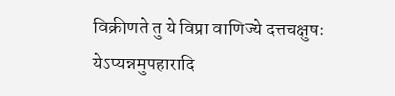विक्रीणते तु ये विप्रा वाणिज्ये दत्तचक्षुषः
येऽप्यन्नमुपहारादि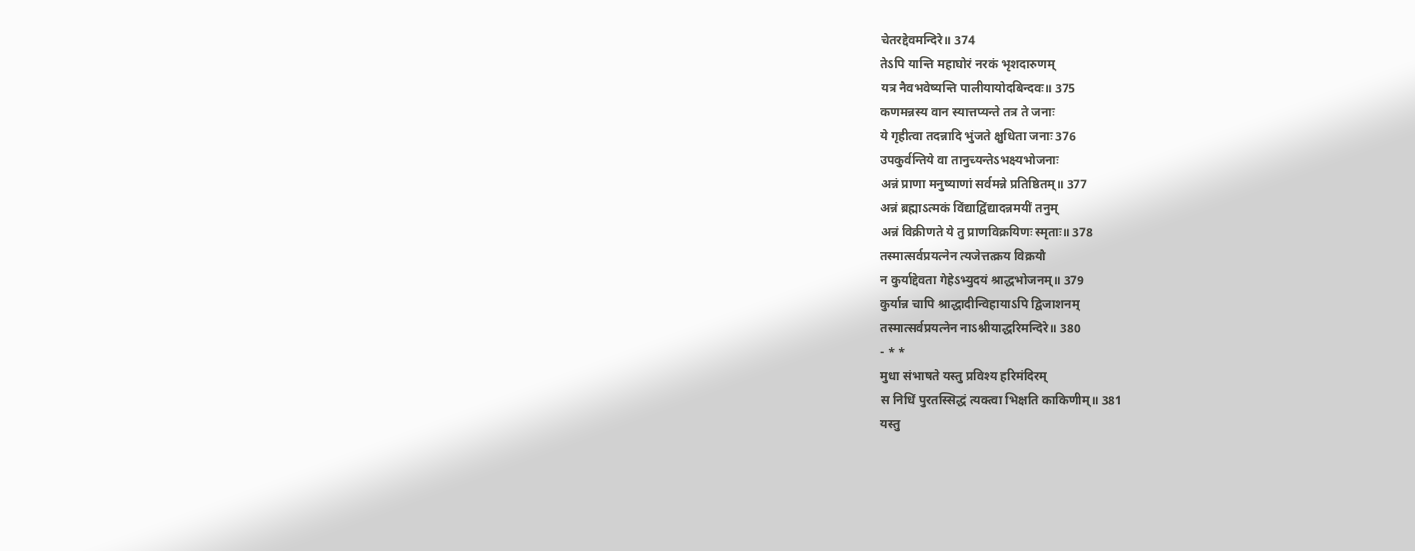चेतरद्देवमन्दिरे॥ 374
तेऽपि यान्ति महाघोरं नरकं भृशदारुणम्
यत्र नैवभवेष्यन्ति पालीयायोदबिन्दवः॥ 375
कणमन्नस्य वान स्यात्तप्यन्ते तत्र ते जनाः
ये गृहीत्वा तदन्नादि भुंजते क्षुधिता जनाः 376
उपकुर्वन्तिये वा तानुच्यन्तेऽभक्ष्यभोजनाः
अन्नं प्राणा मनुष्याणां सर्वमन्ने प्रतिष्ठितम्॥ 377
अन्नं ब्रह्माऽत्मकं विंद्याद्विंद्यादन्नमयीं तनुम्
अन्नं विक्रीणते ये तु प्राणविक्रयिणः स्मृताः॥ 378
तस्मात्सर्वप्रयत्नेन त्यजेत्तत्क्रय विक्रयौ
न कुर्याद्देवता गेहेऽभ्युदयं श्राद्धभोजनम्॥ 379
कुर्यान्न चापि श्राद्धादीन्विहायाऽपि द्विजाशनम्
तस्मात्सर्वप्रयत्नेन नाऽश्नीयाद्धरिमन्दिरे॥ 380
- * *
मुधा संभाषते यस्तु प्रविश्य हरिमंदिरम्
स निधिं पुरतस्सिद्धं त्यक्त्वा भिक्षति काकिणीम्॥ 381
यस्तु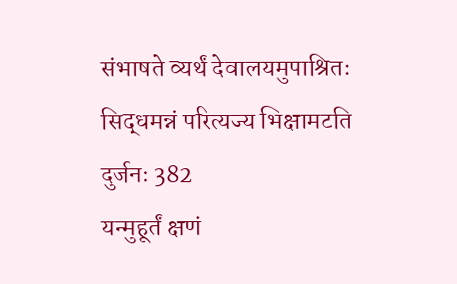संभाषते व्यर्थं देवालयमुपाश्रितः
सिद्धमन्नं परित्यज्य भिक्षामटति दुर्जनः 382
यन्मुहूर्तं क्षणं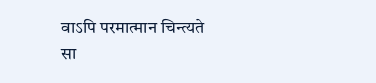वाऽपि परमात्मान चिन्त्यते
सा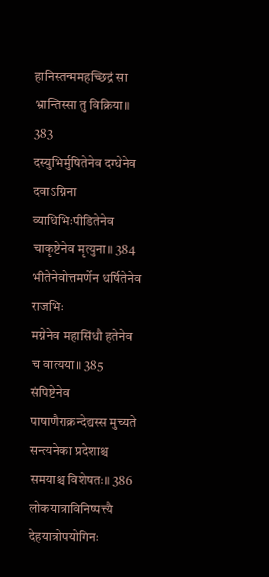हानिस्तन्ममहच्छिद्रं सा भ्रान्तिस्सा तु विक्रिया॥ 383
दस्युभिर्मुषितेनेव दग्धेनेव दवाऽग्निना
व्याधिभिःपीडितेनेव चाकृष्टेनेव मृत्युना॥ 384
भीतेनेवोत्तमर्णेन धर्षितेनेव राजभिः
मग्नेनेव महासिंधौ हतेनेव च वात्यया॥ 385
संपिष्टेनेव पाषाणैराक्रन्देद्यस्स मुच्यते
सन्त्यनेका प्रदेशाश्च समयाश्च विशेषतः॥ 386
लोकयात्राविनिष्पत्त्यै देहयात्रोपयोगिनः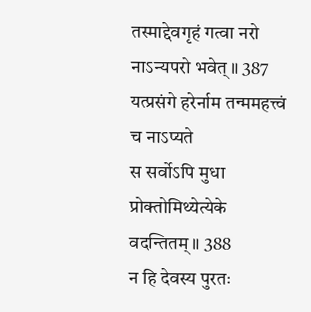तस्माद्देवगृहं गत्वा नरो नाऽन्यपरो भवेत्॥ 387
यत्प्रसंगे हरेर्नाम तन्ममहत्त्वं च नाऽप्यते
स सर्वोऽपि मुधा प्रोक्तोमिथ्येत्येके वदन्तितम्॥ 388
न हि देवस्य पुरतः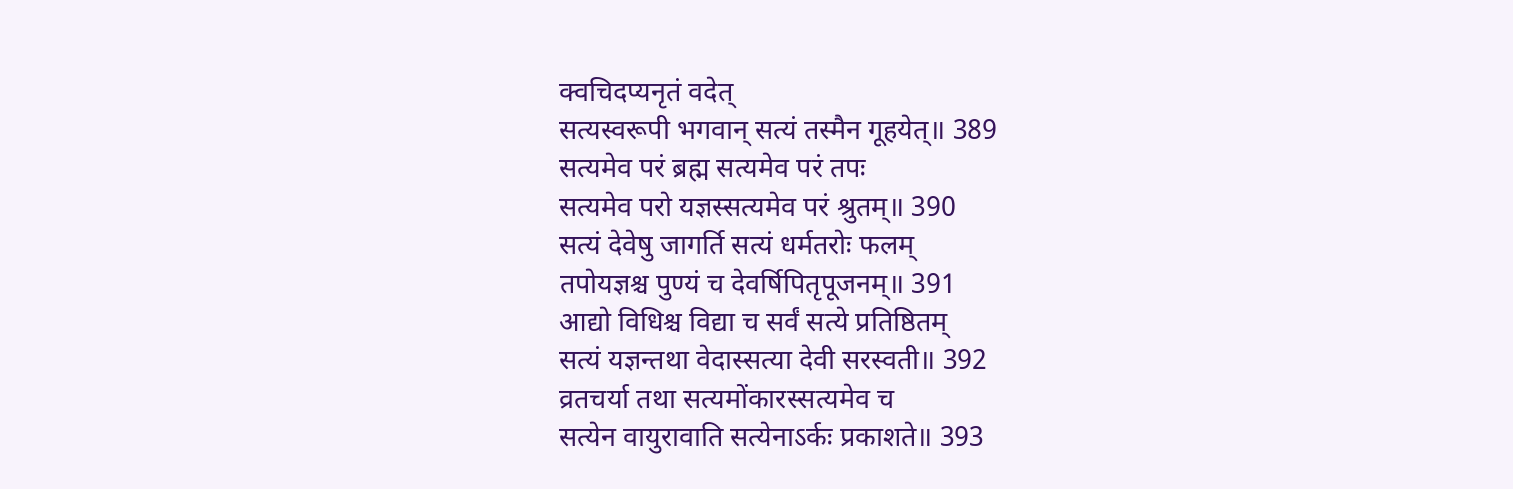क्वचिदप्यनृतं वदेत्
सत्यस्वरूपी भगवान् सत्यं तस्मैन गूहयेत्॥ 389
सत्यमेव परं ब्रह्म सत्यमेव परं तपः
सत्यमेव परो यज्ञस्सत्यमेव परं श्रुतम्॥ 390
सत्यं देवेषु जागर्ति सत्यं धर्मतरोः फलम्
तपोयज्ञश्च पुण्यं च देवर्षिपितृपूजनम्॥ 391
आद्यो विधिश्च विद्या च सर्वं सत्ये प्रतिष्ठितम्
सत्यं यज्ञन्तथा वेदास्सत्या देवी सरस्वती॥ 392
व्रतचर्या तथा सत्यमोंकारस्सत्यमेव च
सत्येन वायुरावाति सत्येनाऽर्कः प्रकाशते॥ 393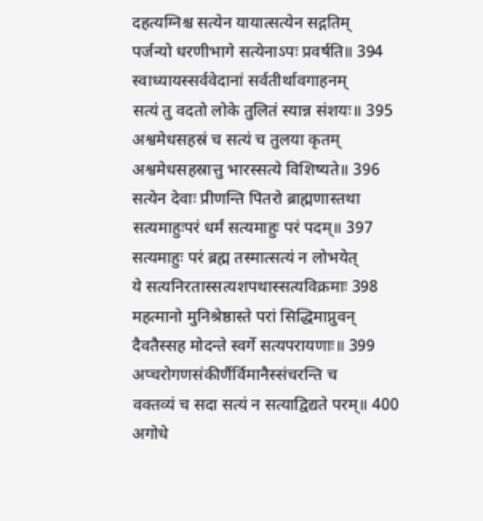दहत्यग्निश्च सत्येन यायात्सत्येन सद्गतिम्
पर्जन्यो धरणीभागे सत्येनाऽपः प्रवर्षति॥ 394
स्वाध्यायस्सर्ववेदानां सर्वतीर्थावगाहनम्
सत्यं तु वदतो लोके तुलितं स्यान्न संशयः॥ 395
अश्वमेधसहस्रं च सत्यं च तुलया कृतम्
अश्वमेधसहस्रात्तु भारस्सत्ये विशिष्यते॥ 396
सत्येन देवाः प्रीणन्ति पितरो ब्राह्मणास्तथा
सत्यमाहुःपरं धर्मं सत्यमाहुः परं पदम्॥ 397
सत्यमाहुः परं ब्रह्म तस्मात्सत्यं न लोभयेत्
ये सत्यनिरतास्सत्यशपथास्सत्यविक्रमाः 398
महत्मानो मुनिश्रेष्ठास्ते परां सिद्धिमाप्नुवन्
दैवतैस्सह मोदन्ते स्वर्गे सत्यपरायणाः॥ 399
अप्चरोगणसंकीर्णैर्विमानैस्संचरन्ति च
वक्तव्यं च सदा सत्यं न सत्याद्विद्यते परम्॥ 400
अगोधे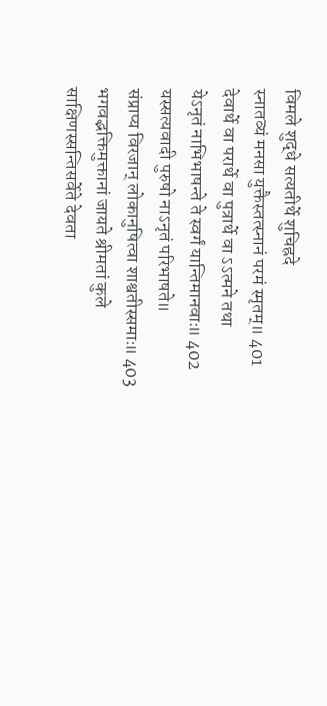विमले शुद्धे सत्यतीर्थे शुचिह्रदे
स्नातव्यं मनसा युक्तैस्तत्स्नानं परमं स्मृतम्॥ 401
देवार्थे वा परार्थे वा पुत्रार्थे वा ऽऽत्मने तथा
येऽनृतं नाभिभाषन्ते ते स्वर्गं यान्तिमानवाः॥ 402
यस्सत्यवादी पुरुषो नाऽनृतं परिभाषते॥
संप्राप्य विरजान् लोकानुषित्वा शाश्वतीस्समाः॥ 403
भगवद्भक्तिमुक्तानां जायते श्रीमतां कुले
साक्षिणस्सन्तिसर्वेते देवता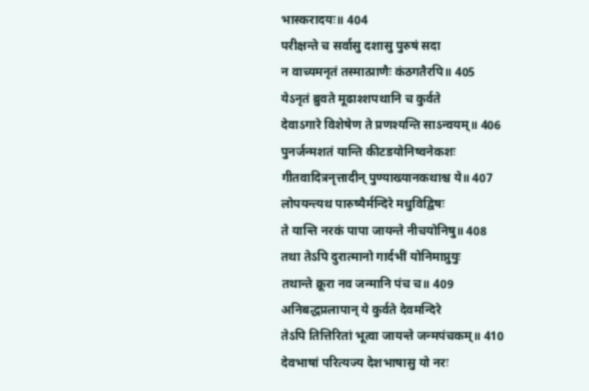भास्करादयः॥ 404
परीक्षन्ते च सर्वासु दशासु पुरुषं सदा
न वाच्यमनृतं तस्मात्प्राणैः कंठगतैरपि॥ 405
येऽनृतं ब्रुवते मूढाश्शपथानि च कुर्वते
देवाऽगारे विशेषेण ते प्रणश्यन्ति साऽन्वयम्॥ 406
पुनर्जन्मशतं यान्ति कीटडयोनिष्वनेकशः
गीतवादित्रनृत्तादीन् पुण्याख्यानकथाश्च ये॥ 407
लोपयन्त्यथ पारुष्यैर्मन्दिरे मधुविद्विषः
ते यान्ति नरकं पापा जायन्ते नीचयोनिषु॥ 408
तथा तेऽपि दुरात्मानो गार्दभीं योनिमाप्नुयुः
तथान्ते क्रूरा नव जन्मानि पंच च॥ 409
अनिबद्धप्रलापान् ये कुर्वते देवमन्दिरे
तेऽपि तित्तिरितां भूत्वा जायन्ते जन्मपंचकम्॥ 410
देवभाषां परित्यज्य देशभाषासु यो नरः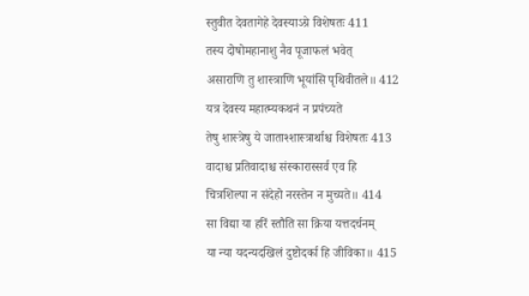स्तुवीत देवतागेहे देवस्याऽग्रे विशेषतः 411
तस्य दोषोमहानाशु नैव पूजाफलं भवेत्
असाराणि तु शास्त्राणि भूयांसि पृथिवीतले॥ 412
यत्र देवस्य महात्म्यकथनं न प्रपंच्यते
तेषु शास्त्रेषु ये जाताश्शास्त्रार्थाश्च विशेषतः 413
वादाश्च प्रतिवादाश्च संस्कारास्सर्व एव हि
चित्रशिल्पा न संदेहो नरस्तेन न मुच्यते॥ 414
सा विद्या या हरिं स्तौति सा क्रिया यत्तदर्चनम्
या न्या यदन्यदखिलं दुष्टोदर्का हि जीविका॥ 415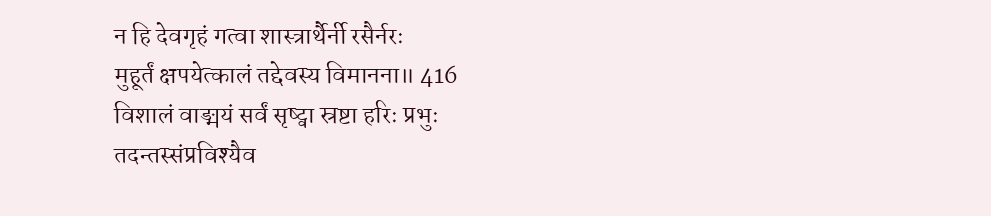न हि देवगृहं गत्वा शास्त्रार्थैर्नी रसैर्नरः
मुहूर्तं क्षपयेत्कालं तद्देवस्य विमानना॥ 416
विशालं वाङ्मयं सर्वं सृष्ट्वा स्रष्टा हरिः प्रभुः
तदन्तस्संप्रविश्यैव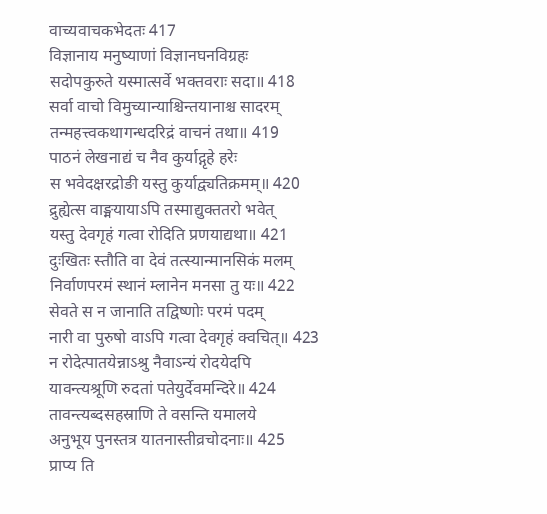वाच्यवाचकभेदतः 417
विज्ञानाय मनुष्याणां विज्ञानघनविग्रहः
सदोपकुरुते यस्मात्सर्वे भक्तवराः सदा॥ 418
सर्वा वाचो विमुच्यान्याश्चिन्तयानाश्च सादरम्
तन्महत्त्वकथागन्धदरिद्रं वाचनं तथा॥ 419
पाठनं लेखनाद्यं च नैव कुर्याद्गृहे हरेः
स भवेदक्षरद्रोङी यस्तु कुर्याद्व्यतिक्रमम्॥ 420
द्रुह्येत्स वाङ्मयायाऽपि तस्माद्युक्ततरो भवेत्
यस्तु देवगृहं गत्वा रोदिति प्रणयाद्यथा॥ 421
दुःखितः स्तौति वा देवं तत्स्यान्मानसिकं मलम्
निर्वाणपरमं स्थानं म्लानेन मनसा तु यः॥ 422
सेवते स न जानाति तद्विष्णोः परमं पदम्
नारी वा पुरुषो वाऽपि गत्वा देवगृहं क्वचित्॥ 423
न रोदेत्पातयेन्नाऽश्रु नैवाऽन्यं रोदयेदपि
यावन्त्यश्रूणि रुदतां पतेयुर्देवमन्दिरे॥ 424
तावन्त्यब्दसहस्राणि ते वसन्ति यमालये
अनुभूय पुनस्तत्र यातनास्तीव्रचोदनाः॥ 425
प्राप्य ति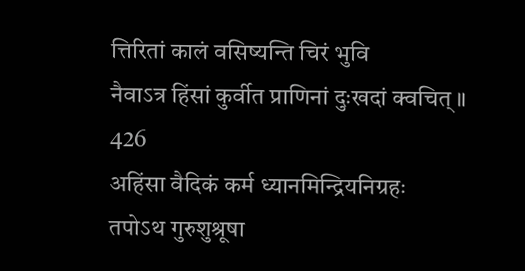त्तिरितां कालं वसिष्यन्ति चिरं भुवि
नैवाऽत्र हिंसां कुर्वीत प्राणिनां दुःखदां क्वचित्॥ 426
अहिंसा वैदिकं कर्म ध्यानमिन्द्रियनिग्रहः
तपोऽथ गुरुशुश्रूषा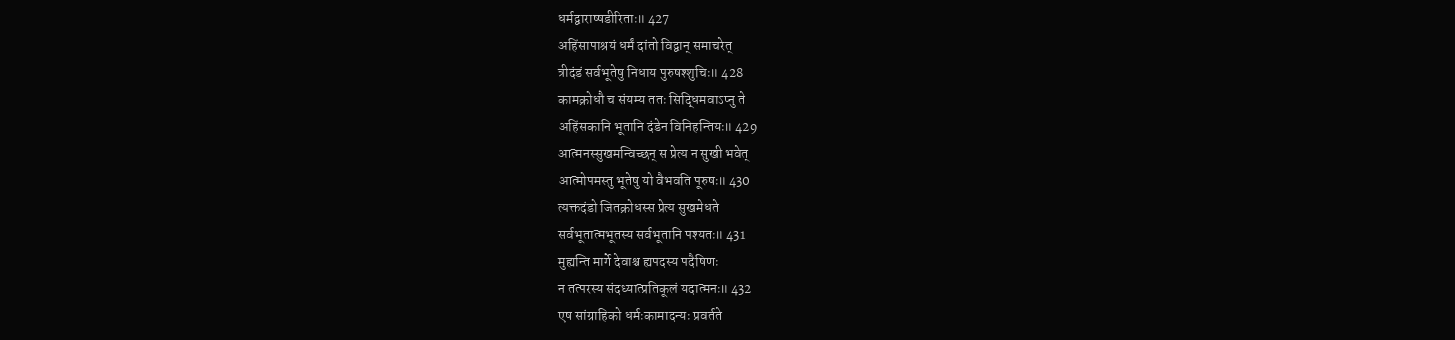धर्मद्वाराष्षडीरिताः॥ 427
अहिंसापाश्रयं धर्मं दांतो विद्वान् समाचरेत्
त्रीदंडं सर्वभूतेषु निधाय पुरुषश्शुचिः॥ 428
कामक्रोधौ च संयम्य ततः सिद्धिमवाऽप्नु ते
अहिंसकानि भूतानि दंडेन विनिहन्तियः॥ 429
आत्मनस्सुखमन्विच्छन् स प्रेत्य न सुखी भवेत्
आत्मोपमस्तु भूतेषु यो वैभवति पूरुषः॥ 430
त्यक्तदंडो जितक्रोधस्स प्रेत्य सुखमेधते
सर्वभूतात्मभूतस्य सर्वभूतानि पश्यतः॥ 431
मुह्यन्ति मार्गे देवाश्च ह्यपदस्य पदैषिणः
न तत्परस्य संदध्यात्प्रतिकूलं यदात्मनः॥ 432
एष सांग्राहिको धर्मःकामादन्यः प्रवर्तते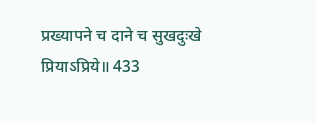प्रख्यापने च दाने च सुखदुःखे प्रियाऽप्रिये॥ 433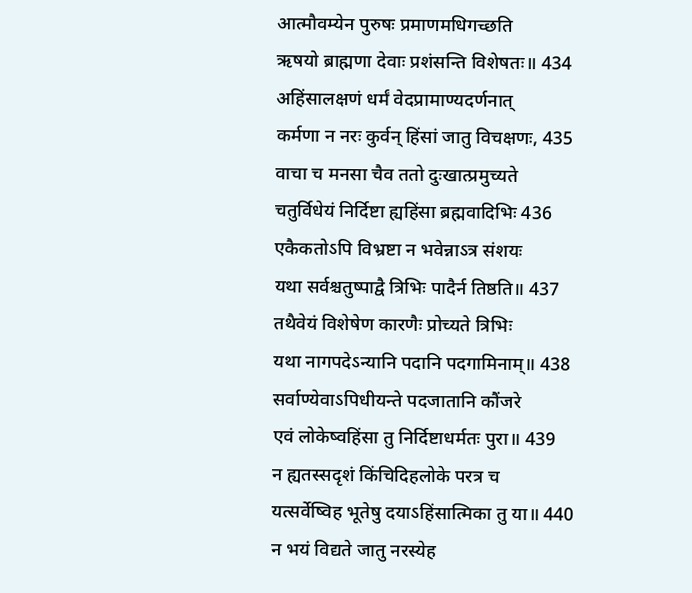आत्मौवम्येन पुरुषः प्रमाणमधिगच्छति
ऋषयो ब्राह्मणा देवाः प्रशंसन्ति विशेषतः॥ 434
अहिंसालक्षणं धर्मं वेदप्रामाण्यदर्णनात्
कर्मणा न नरः कुर्वन् हिंसां जातु विचक्षणः, 435
वाचा च मनसा चैव ततो दुःखात्प्रमुच्यते
चतुर्विधेयं निर्दिष्टा ह्यहिंसा ब्रह्मवादिभिः 436
एकैकतोऽपि विभ्रष्टा न भवेन्नाऽत्र संशयः
यथा सर्वश्चतुष्पाद्वै त्रिभिः पादैर्न तिष्ठति॥ 437
तथैवेयं विशेषेण कारणैः प्रोच्यते त्रिभिः
यथा नागपदेऽन्यानि पदानि पदगामिनाम्॥ 438
सर्वाण्येवाऽपिधीयन्ते पदजातानि कौंजरे
एवं लोकेष्वहिंसा तु निर्दिष्टाधर्मतः पुरा॥ 439
न ह्यतस्सदृशं किंचिदिहलोके परत्र च
यत्सर्वेष्विह भूतेषु दयाऽहिंसात्मिका तु या॥ 440
न भयं विद्यते जातु नरस्येह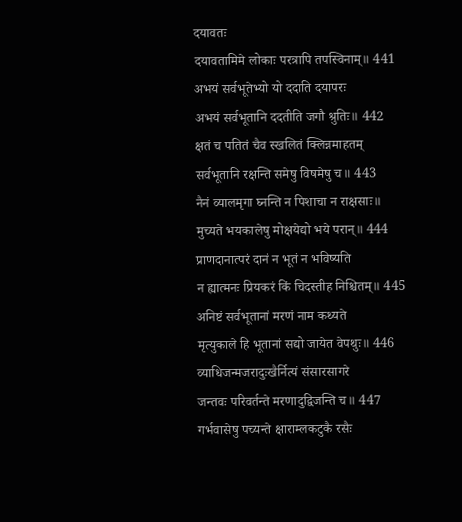दयावतः
दयावतामिमे लोकाः परत्रापि तपस्विनाम्॥ 441
अभयं सर्वभूतेभ्यो यो ददाति दयापरः
अभयं सर्वभूतानि ददतीति जगौ श्रुतिः॥ 442
क्षतं च पतितं चैव स्खलितं क्लिन्नमाहतम्
सर्वभूतानि रक्षन्ति समेषु विषमेषु च॥ 443
नैनं व्यालमृगा घ्नन्ति न पिशाचा न राक्षसाः॥
मुच्यते भयकालेषु मोक्षयेद्यो भये परान्॥ 444
प्राणदानात्परं दानं न भूतं न भविष्यति
न ह्यात्मनः प्रियकरं किं चिदस्तीह निश्चितम्॥ 445
अनिष्टं सर्वभूतानां मरणं नाम कथ्यते
मृत्युकाले हि भूतानां सद्यो जायेत वेपथुः॥ 446
व्याधिजन्मजरादुःखैर्नित्यं संसारसागरे
जन्तवः परिवर्तन्ते मरणादुद्विजन्ति च॥ 447
गर्भवासेषु पच्यन्ते क्षाराम्लकटुकै रसैः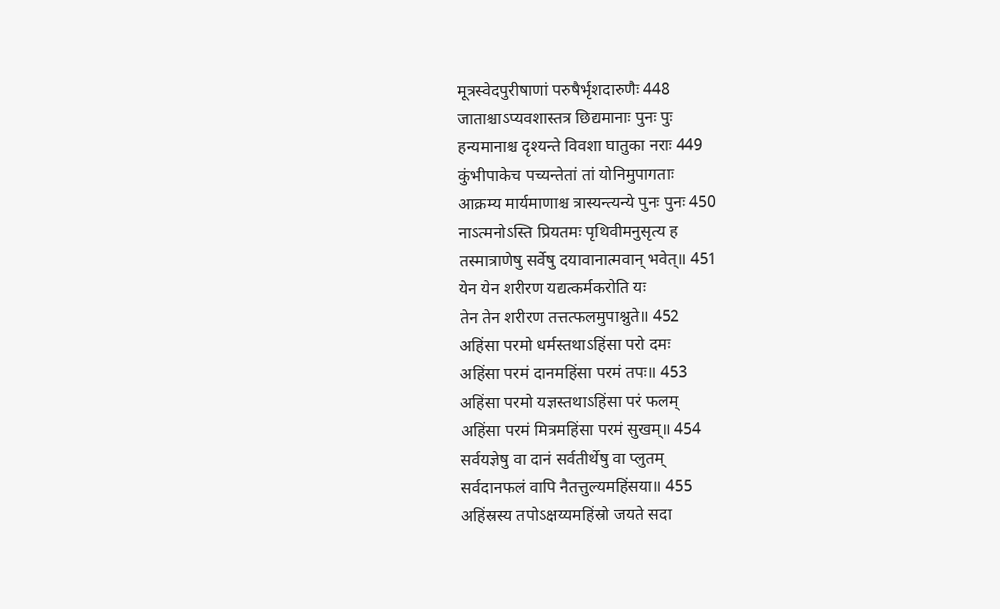मूत्रस्वेदपुरीषाणां परुषैर्भृशदारुणैः 448
जाताश्चाऽप्यवशास्तत्र छिद्यमानाः पुनः पुः
हन्यमानाश्च दृश्यन्ते विवशा घातुका नराः 449
कुंभीपाकेच पच्यन्तेतां तां योनिमुपागताः
आक्रम्य मार्यमाणाश्च त्रास्यन्त्यन्ये पुनः पुनः 450
नाऽत्मनोऽस्ति प्रियतमः पृथिवीमनुसृत्य ह
तस्मात्राणेषु सर्वेषु दयावानात्मवान् भवेत्॥ 451
येन येन शरीरण यद्यत्कर्मकरोति यः
तेन तेन शरीरण तत्तत्फलमुपाश्नुते॥ 452
अहिंसा परमो धर्मस्तथाऽहिंसा परो दमः
अहिंसा परमं दानमहिंसा परमं तपः॥ 453
अहिंसा परमो यज्ञस्तथाऽहिंसा परं फलम्
अहिंसा परमं मित्रमहिंसा परमं सुखम्॥ 454
सर्वयज्ञेषु वा दानं सर्वतीर्थेषु वा प्लुतम्
सर्वदानफलं वापि नैतत्तुल्यमहिंसया॥ 455
अहिंस्रस्य तपोऽक्षय्यमहिंस्रो जयते सदा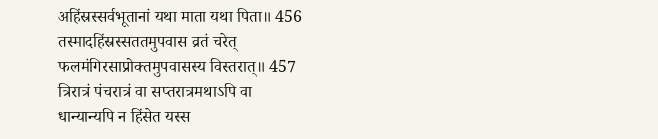अहिंस्रस्सर्वभूतानां यथा माता यथा पिता॥ 456
तस्मादहिंस्रस्सततमुपवास व्रतं चरेत्
फलमंगिरसाप्रोक्तमुपवासस्य विस्तरात्॥ 457
त्रिरात्रं पंचरात्रं वा सप्तरात्रमथाऽपि वा
धान्यान्यपि न हिंसेत यस्स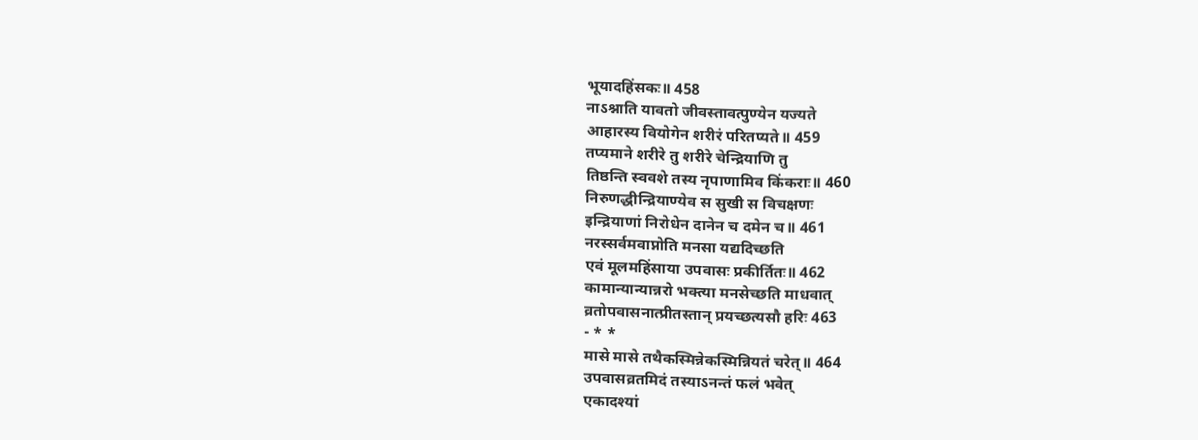भूयादहिंसकः॥ 458
नाऽश्नाति यावतो जीवस्तावत्पुण्येन यज्यते
आहारस्य वियोगेन शरीरं परितप्यते॥ 459
तप्यमाने शरीरे तु शरीरे चेन्द्रियाणि तु
तिष्ठन्ति स्ववशे तस्य नृपाणामिव किंकराः॥ 460
निरुणद्धीन्द्रियाण्येव स सुखी स विचक्षणः
इन्द्रियाणां निरोधेन दानेन च दमेन च॥ 461
नरस्सर्वमवाप्नोति मनसा यद्यदिच्छति
एवं मूलमहिंसाया उपवासः प्रकीर्तितः॥ 462
कामान्यान्यान्नरो भक्त्या मनसेच्छति माधवात्
व्रतोपवासनात्प्रीतस्तान् प्रयच्छत्यसौ हरिः 463
- * *
मासे मासे तथैकस्मिन्नेकस्मिन्नियतं चरेत्॥ 464
उपवासव्रतमिदं तस्याऽनन्तं फलं भवेत्
एकादश्यां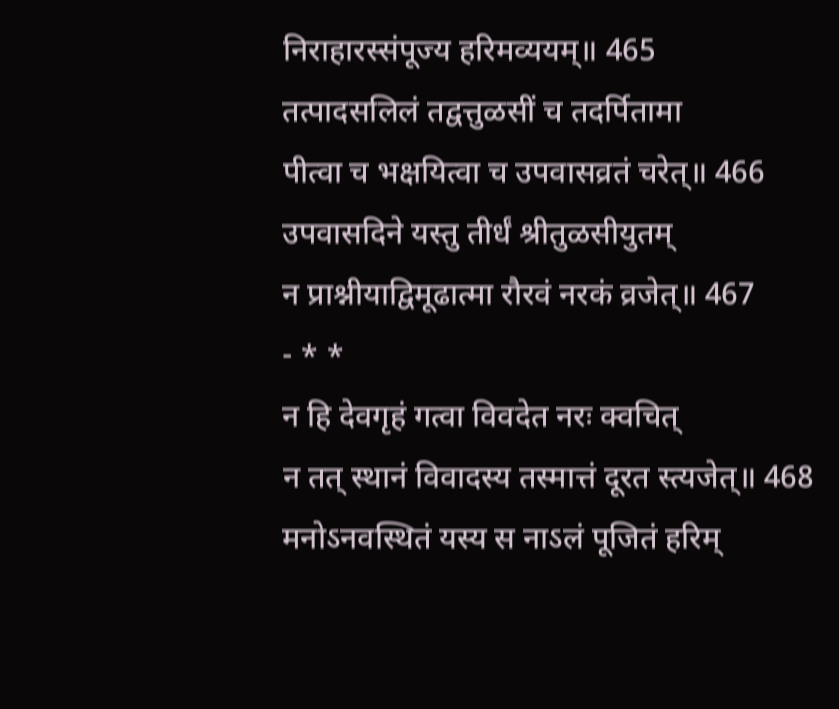निराहारस्संपूज्य हरिमव्ययम्॥ 465
तत्पादसलिलं तद्वत्तुळसीं च तदर्पितामा
पीत्वा च भक्षयित्वा च उपवासव्रतं चरेत्॥ 466
उपवासदिने यस्तु तीर्धं श्रीतुळसीयुतम्
न प्राश्नीयाद्विमूढात्मा रौरवं नरकं व्रजेत्॥ 467
- * *
न हि देवगृहं गत्वा विवदेत नरः क्वचित्
न तत् स्थानं विवादस्य तस्मात्तं दूरत स्त्यजेत्॥ 468
मनोऽनवस्थितं यस्य स नाऽलं पूजितं हरिम्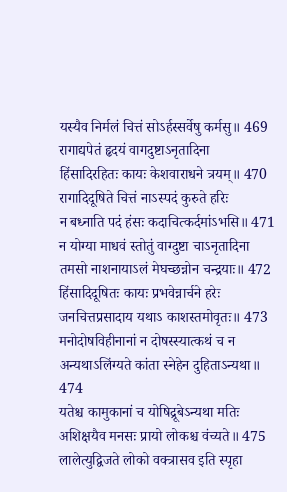यस्यैव निर्मलं चित्तं सोऽर्हस्सर्वेषु कर्मसु॥ 469
रागाद्यपेतं हृदयं वागदुष्टाऽनृतादिना
हिंसादिरहितः कायः केशवाराधने त्रयम्॥ 470
रागादिदूषिते चित्तं नाऽस्पदं कुरुते हरिः
न बध्नाति पदं हंसः कदाचित्कर्दमांऽभसि॥ 471
न योग्या माधवं स्तोतुं वाग्दुष्टा चाऽनृतादिना
तमसो नाशनायाऽलं मेघच्छन्नोन चन्द्रयाः॥ 472
हिंसादिदूषितः कायः प्रभवेन्नार्चने हरेः
जनचित्तप्रसादाय यथाऽ काशस्तमोवृतः॥ 473
मनोदोषविहीनानां न दोषस्स्यात्कथं च न
अन्यथाऽलिंग्यते कांता स्नेहेन दुहिताऽन्यथा॥ 474
यतेश्च कामुकानां च योषिद्रूबेऽन्यथा मतिः
अशिक्षयैव मनसः प्रायो लोकश्च वंच्यते॥ 475
लालेत्युद्विजते लोको वक्त्रासव इति स्पृहा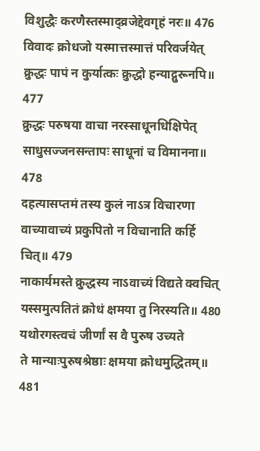विशुद्धैः करणैस्तस्माद्व्रजेद्देवगृहं नरः॥ 476
विवादः क्रोधजो यस्मात्तस्मात्तं परिवर्जयेत्
क्रुद्धः पापं न कुर्यात्कः क्रुद्धो हन्याद्गुरूनपि॥ 477
क्रुद्धः परुषया वाचा नरस्साधूनधिक्षिपेत्
साधुसज्जनसन्तापः साधूनां च विमानना॥ 478
दहत्यासप्तमं तस्य कुलं नाऽत्र विचारणा
वाच्यावाच्यं प्रकुपितो न विचानाति कर्हि चित्॥ 479
नाकार्यमस्ते क्रुद्धस्य नाऽवाच्यं विद्यते क्वचित्
यस्समुत्पतितं क्रोधं क्षमया तु निरस्यति॥ 480
यथोरगस्त्वचं जीर्णां स वै पुरुष उच्यते
ते मान्याःपुरुषश्रेष्ठाः क्षमया क्रोधमुद्धितम्॥ 481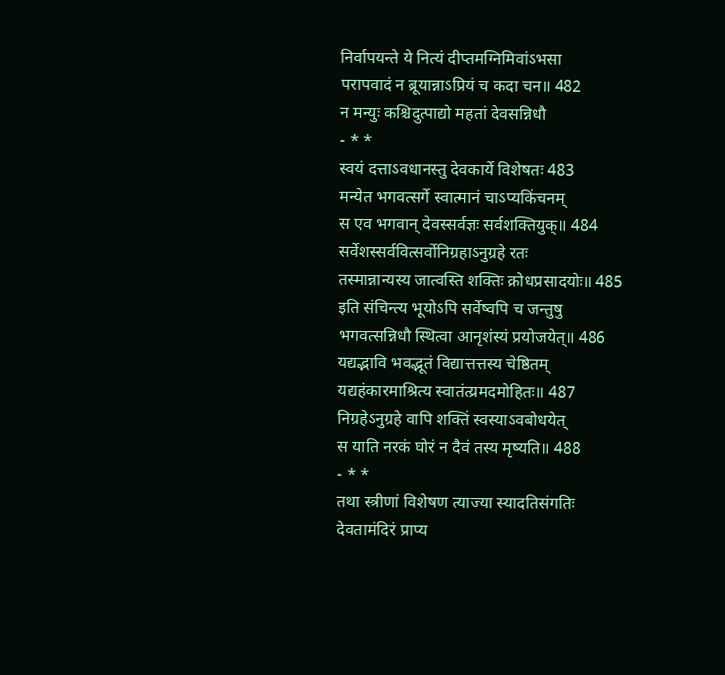निर्वापयन्ते ये नित्यं दीप्तमग्निमिवांऽभसा
परापवादं न ब्रूयान्नाऽप्रियं च कदा चन॥ 482
न मन्युः कश्चिदुत्पाद्यो महतां देवसन्निधौ
- * *
स्वयं दत्ताऽवधानस्तु देवकार्ये विशेषतः 483
मन्येत भगवत्सर्गे स्वात्मानं चाऽप्यकिंचनम्
स एव भगवान् देवस्सर्वज्ञः सर्वशक्तियुक्॥ 484
सर्वेशस्सर्ववित्सर्वोनिग्रहाऽनुग्रहे रतः
तस्मान्नान्यस्य जात्वस्ति शक्तिः क्रोधप्रसादयोः॥ 485
इति संचिन्त्य भूयोऽपि सर्वेष्वपि च जन्तुषु
भगवत्सन्निधौ स्थित्वा आनृशंस्यं प्रयोजयेत्॥ 486
यद्यद्भावि भवद्भूतं विद्यात्तत्तस्य चेष्ठितम्
यद्यहंकारमाश्रित्य स्वातंत्य्रमदमोहितः॥ 487
निग्रहेऽनुग्रहे वापि शक्तिं स्वस्याऽवबोधयेत्
स याति नरकं घोरं न दैवं तस्य मृष्यति॥ 488
- * *
तथा स्त्रीणां विशेषण त्याज्या स्यादतिसंगतिः
देवतामंदिरं प्राप्य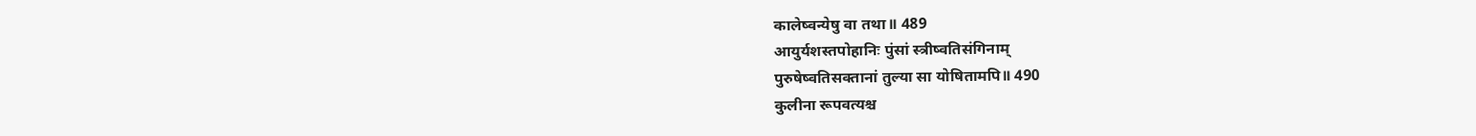कालेष्वन्येषु वा तथा॥ 489
आयुर्यशस्तपोहानिः पुंसां स्त्रीष्वतिसंगिनाम्
पुरुषेष्वतिसक्तानां तुल्या सा योषितामपि॥ 490
कुलीना रूपवत्यश्च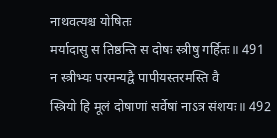नाथवत्यश्च योषितः
मर्यादासु स तिष्ठन्ति स दोषः स्त्रीषु गर्हितः॥ 491
न स्त्रीभ्यः परमन्यद्वै पापीयस्तरमस्ति वै
स्त्रियो हि मूलं दोषाणां सर्वेषां नाऽत्र संशयः॥ 492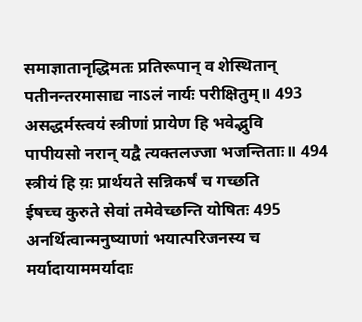समाज्ञातानृद्धिमतः प्रतिरूपान् व शेस्थितान्
पतीनन्तरमासाद्य नाऽलं नार्यः परीक्षितुम्॥ 493
असद्धर्मस्त्वयं स्त्रीणां प्रायेण हि भवेद्भुवि
पापीयसो नरान् यद्वै त्यक्तलज्जा भजन्तिताः॥ 494
स्त्रीयं हि य़ः प्रार्थयते सन्निकर्षं च गच्छति
ईषच्च कुरुते सेवां तमेवेच्छन्ति योषितः 495
अनर्थित्वान्मनुष्याणां भयात्परिजनस्य च
मर्यादायाममर्यादाः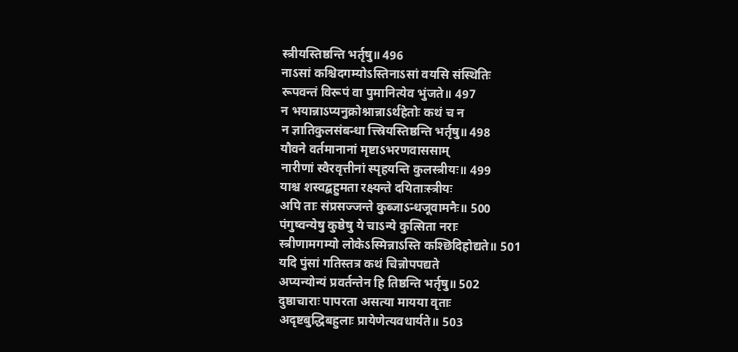स्त्रीयस्तिष्ठन्ति भर्तृषु॥ 496
नाऽसां कश्चिदगम्योऽस्तिनाऽसां वयसि संस्थितिः
रूपवन्तं विरूपं वा पुमानित्येव भुंजते॥ 497
न भयान्नाऽप्यनुक्रोश्नान्नाऽर्थहेतोः कथं च न
न ज्ञातिकुलसंबन्धा त्त्स्रियस्तिष्ठन्ति भर्तृषु॥ 498
यौवने वर्तमानानां मृष्टाऽभरणवाससाम्
नारीणां स्वैरवृत्तीनां स्पृहयन्ति कुलस्त्रीयः॥ 499
याश्च शस्वद्बहुमता रक्ष्यन्ते दयिताःस्त्रीयः
अपि ताः संप्रसज्जन्ते कुब्जाऽन्धजूवामनैः॥ 500
पंगुष्वन्येषु कुष्ठेषु ये चाऽन्ये कुत्सिता नराः
स्त्रीणामगम्यो लोकेऽस्मिन्नाऽस्ति कश्छिदिहोद्यते॥ 501
यदि पुंसां गतिस्तत्र कथं चिन्नोपपद्यते
अप्यन्योन्यं प्रवर्तन्तेन हि तिष्ठन्ति भर्तृषु॥ 502
दुष्ठाचाराः पापरता असत्या मायया वृताः
अदृष्टबुद्धिबहुलाः प्रायेणेत्यवधार्यते॥ 503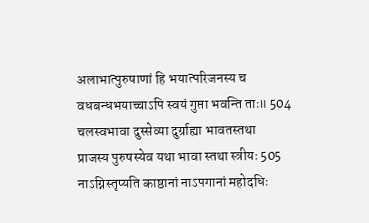अलाभात्पुरुषाणां हि भयात्परिजनस्य च
वधबन्धभयाच्चाऽपि स्वयं गुप्ता भवन्ति ताः॥ 504
चलस्वभावा दुस्सेव्या दुर्ग्राह्या भावतस्तथा
प्राजस्य पुरुषस्येव यथा भावा स्तथा स्त्रीयः 505
नाऽग्निस्तृप्यति काष्ठानां नाऽपगानां महोदधिः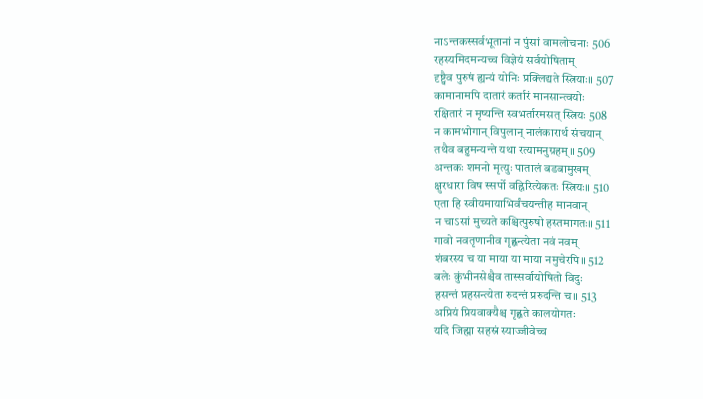नाऽन्तकस्सर्वभूतानां न पुंसां वामलोचनाः 506
रहस्यमिदमन्यच्च विज्ञेयं सर्वयोषिताम्
दृष्ट्वैव पुरुषं ह्यन्यं योनिः प्रक्लिद्यते स्त्रियाः॥ 507
कामानामपि दातारं कर्तारं मानसान्त्वयोः
रक्षितारं न मृष्यन्ति स्वभर्तारमसत् स्त्रियः 508
न कामभोगान् विपुलान् नालंकारार्थ संचयान्
तथैव बहुमन्यन्ते यथा रत्यामनुग्रहम्॥ 509
अन्तकः शमनो मृत्युः पातालं बडबामुखम्
क्षुरधारा विष स्सर्पो वह्निरित्येकतः स्त्रियः॥ 510
एता हि स्वीयमायाभिर्वंचयन्तीह मानवान्
न चाऽसां मुच्यते कश्चित्पुरुषो हस्तमागतः॥ 511
गावो नवतृणानीव गृह्णन्त्येता नवं नवम्
शंबरस्य च या माया या माया नमुचेरपि॥ 512
बलेः कुंभीनसेश्चैव तास्सर्वायोषितो विदुः
हसन्तं प्रहसन्त्येता रुदन्तं प्ररुदन्ति च॥ 513
अप्रियं प्रियवाक्यैश्च गृह्णते कालयोगतः
यदि जिह्मा सहस्रं स्याज्जीवेच्च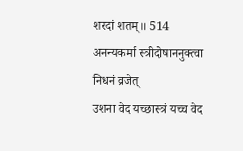शरदां शतम्॥ 514
अनन्यकर्मा स्त्रीदोषाननुक्त्वा निधनं व्रजेत्
उशना वेद यच्छास्त्रं यच्च वेद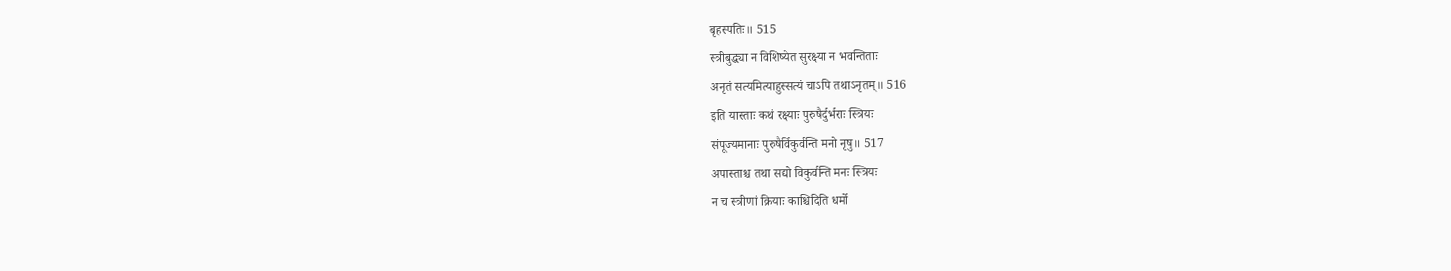बृहस्पतिः॥ 515
स्त्रीबुद्ध्या न विशिष्येत सुरक्ष्या न भवन्तिताः
अनृतं सत्यमित्याहुस्सत्यं चाऽपि तथाऽनृतम्॥ 516
इति यास्ताः कथं रक्ष्याः पुरुषैर्दुर्भराः स्त्रियः
संपूज्यमानाः पुरुषैर्विकुर्वन्ति मनो नृषु॥ 517
अपास्ताश्च तथा सद्यो विकुर्वन्ति मनः स्त्रियः
न च स्त्रीणां क्रियाः काश्चिदिति धर्मो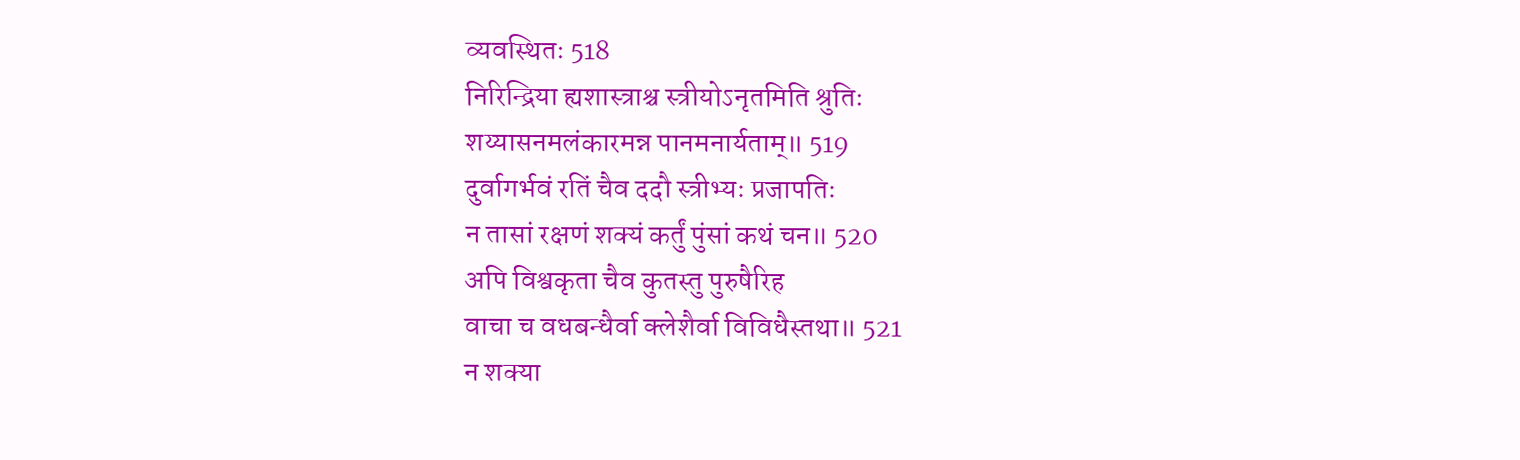व्यवस्थितः 518
निरिन्द्रिया ह्यशास्त्राश्च स्त्रीयोऽनृतमिति श्रुतिः
शय्यासनमलंकारमन्न पानमनार्यताम्॥ 519
दुर्वागर्भवं रतिं चैव ददौ स्त्रीभ्यः प्रजापतिः
न तासां रक्षणं शक्यं कर्तुं पुंसां कथं चन॥ 520
अपि विश्वकृता चैव कुतस्तु पुरुषैरिह
वाचा च वधबन्धैर्वा क्लेशैर्वा विविधैस्तथा॥ 521
न शक्या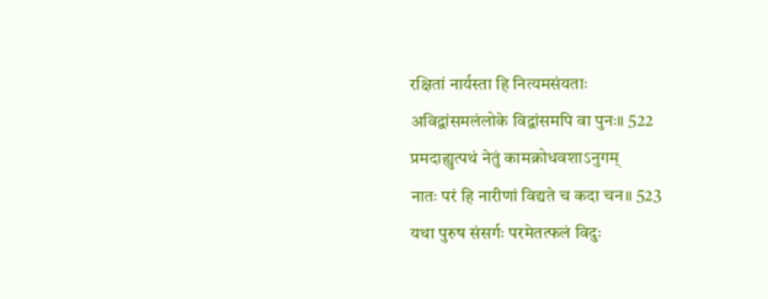रक्षितां नार्यस्ता हि नित्यमसंयताः
अविद्वांसमलंलोके विद्वांसमपि वा पुनः॥ 522
प्रमदाह्युत्पथं नेतुं कामक्रोधवशाऽनुगम्
नातः परं हि नारीणां विद्यते च कदा चन॥ 523
यथा पुरुष संसर्गः परमेतत्फलं विदुः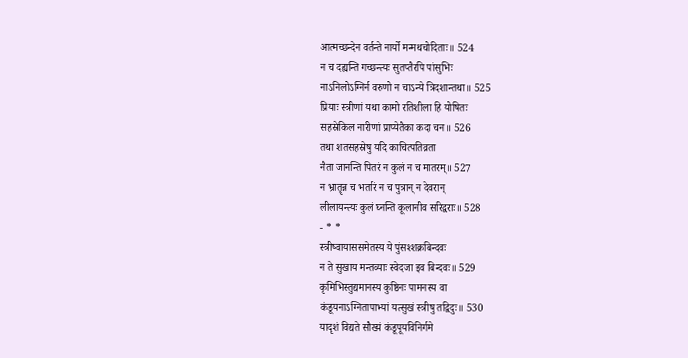आत्मच्छन्देन वर्तन्ते नार्यो मन्मथचोदिताः॥ 524
न च दह्यन्ति गच्छन्त्यः सुतप्तैरपि पांसुभिः
नाऽनिलोऽग्निर्न वरुणो न चाऽन्ये त्रिदशान्तथा॥ 525
प्रियाः स्त्रीणां यथा कामो रतिशीला हि योषितः
सहस्रेकिल नारीणां प्राप्येतैका कदा चन॥ 526
तथा शतसहस्रेषु यदि काचित्पतिव्रता
नैता जानन्ति पितरं न कुलं न च मातरम्॥ 527
न भ्रातॄन्न च भर्तारं न च पुत्रान् न देवरान्
लीलायन्त्यः कुलं घ्नन्ति कूलानीव सरिद्वराः॥ 528
- * *
स्त्रीष्वायाससमेतस्य ये पुंसश्शक्रबिन्दवः
न ते सुखाय मन्तव्याः स्वेदजा इव बिन्दवः॥ 529
कृमिभिस्तुद्यमानस्य कुष्ठिनः पामनस्य वा
कंडूयनाऽग्नितापाभ्यां यत्सुखं स्त्रीषु तद्विदुः॥ 530
यादृशं विद्यते सौख्यं कंडूपूयविनिर्गमे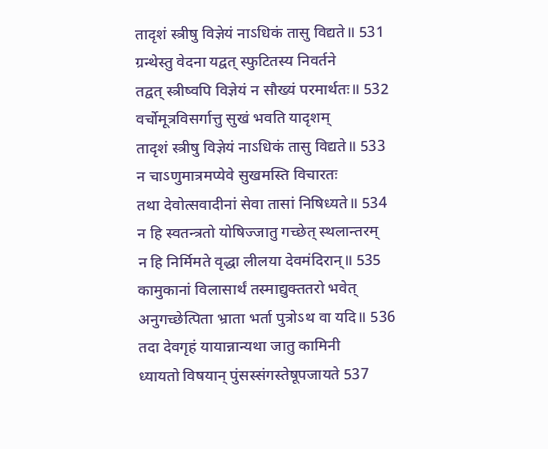तादृशं स्त्रीषु विज्ञेयं नाऽधिकं तासु विद्यते॥ 531
ग्रन्थेस्तु वेदना यद्वत् स्फुटितस्य निवर्तने
तद्वत् स्त्रीष्वपि विज्ञेयं न सौख्यं परमार्थतः॥ 532
वर्चोमूत्रविसर्गात्तु सुखं भवति यादृशम्
तादृशं स्त्रीषु विज्ञेयं नाऽधिकं तासु विद्यते॥ 533
न चाऽणुमात्रमप्येवे सुखमस्ति विचारतः
तथा देवोत्सवादीनां सेवा तासां निषिध्यते॥ 534
न हि स्वतन्त्रतो योषिज्जातु गच्छेत् स्थलान्तरम्
न हि निर्मिमते वृद्धा लीलया देवमंदिरान्॥ 535
कामुकानां विलासार्थं तस्माद्युक्ततरो भवेत्
अनुगच्छेत्पिता भ्राता भर्ता पुत्रोऽथ वा यदि॥ 536
तदा देवगृहं यायान्नान्यथा जातु कामिनी
ध्यायतो विषयान् पुंसस्संगस्तेषूपजायते 537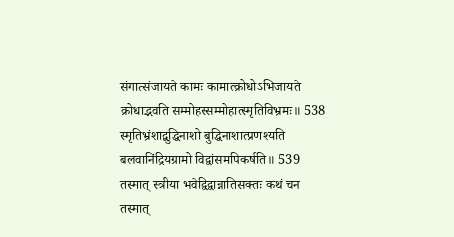संगात्संजायते कामः कामात्क्रोधोऽभिजायते
क्रोधाद्भवति सम्मोहस्सम्मोहात्स्मृतिविभ्रमः॥ 538
स्मृतिभ्रंशाद्बुद्धिनाशो बुद्धिनाशात्प्रणश्यति
बलवानिंद्रियग्रामो विद्वांसमपिकर्षति॥ 539
तस्मात् स्त्रीया भवेद्विद्वान्नातिसक्तः कथं चन
तस्मात्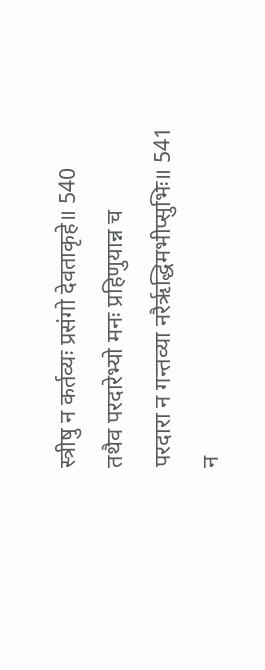स्त्रीषु न कर्तव्यः प्रसंगो देवताकृहे॥ 540
तथैव परदारेभ्यो मनः प्रहिणुयान्न च
परदारा न गन्तव्या नरैर्ऋद्धिमभीप्सुभिः॥ 541
न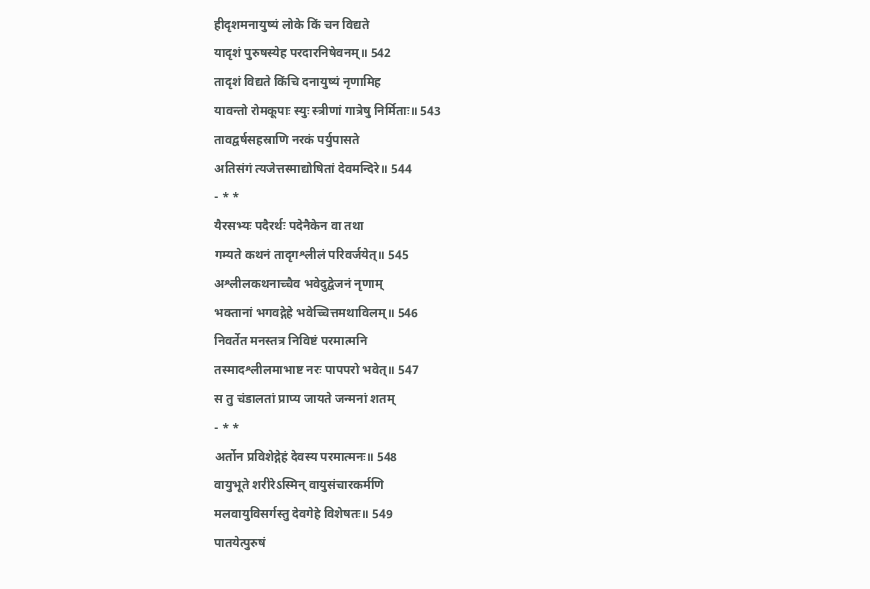हीदृशमनायुष्यं लोके किं चन विद्यते
यादृशं पुरुषस्येह परदारनिषेवनम्॥ 542
तादृशं विद्यते किंचि दनायुष्यं नृणामिह
यावन्तो रोमकूपाः स्युः स्त्रीणां गात्रेषु निर्मिताः॥ 543
तावद्वर्षसहस्राणि नरकं पर्युपासते
अतिसंगं त्यजेत्तस्माद्योषितां देवमन्दिरे॥ 544
- * *
यैरसभ्यः पदैरर्थः पदेनैकेन वा तथा
गम्यते कथनं तादृगश्लीलं परिवर्जयेत्॥ 545
अश्लीलकथनाच्चैव भवेदुद्वेजनं नृणाम्
भक्तानां भगवद्गेहे भवेच्चित्तमथाविलम्॥ 546
निवर्तेत मनस्तत्र निविष्टं परमात्मनि
तस्मादश्लीलमाभाष्ट नरः पापपरो भवेत्॥ 547
स तु चंडालतां प्राप्य जायते जन्मनां शतम्
- * *
अर्तोन प्रविशेद्गेहं देवस्य परमात्मनः॥ 548
वायुभूते शरीरेऽस्मिन् वायुसंचारकर्मणि
मलवायुविसर्गस्तु देवगेहे विशेषतः॥ 549
पातयेत्पुरुषं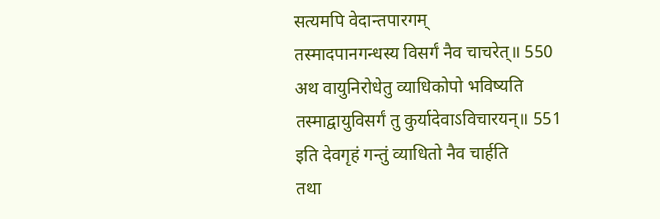सत्यमपि वेदान्तपारगम्
तस्मादपानगन्धस्य विसर्गं नैव चाचरेत्॥ 550
अथ वायुनिरोधेतु व्याधिकोपो भविष्यति
तस्माद्वायुविसर्गं तु कुर्यादेवाऽविचारयन्॥ 551
इति देवगृहं गन्तुं व्याधितो नैव चार्हति
तथा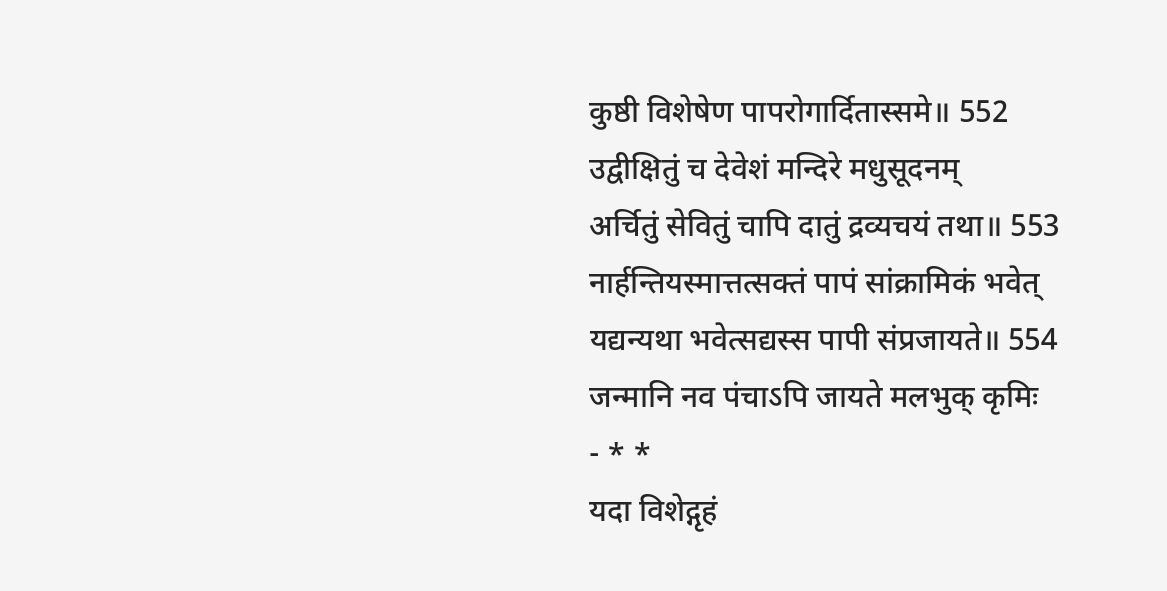कुष्ठी विशेषेण पापरोगार्दितास्समे॥ 552
उद्वीक्षितुं च देवेशं मन्दिरे मधुसूदनम्
अर्चितुं सेवितुं चापि दातुं द्रव्यचयं तथा॥ 553
नार्हन्तियस्मात्तत्सक्तं पापं सांक्रामिकं भवेत्
यद्यन्यथा भवेत्सद्यस्स पापी संप्रजायते॥ 554
जन्मानि नव पंचाऽपि जायते मलभुक् कृमिः
- * *
यदा विशेद्गृहं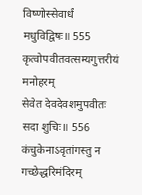विष्णोस्सेवार्धं मधुविद्विषः॥ 555
कृत्वोपवीतवत्सम्यगुत्तरीयं मनोहरम्
सेवेत देवदेवशमुपवीतः सदा शुचिः॥ 556
कंचुकेनाऽवृतांगस्तु न गच्छेद्धरिमंदिरम्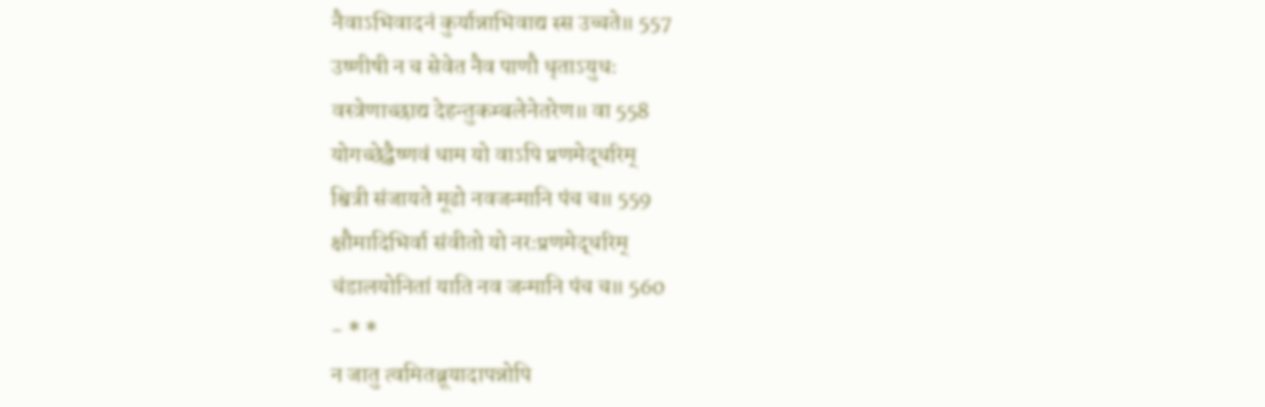नैवाऽभिवादनं कुर्यान्नाभिवाद्य स्स उच्चते॥ 557
उष्णीषी न च सेवेत नैव पाणौ धृताऽयुधः
वस्त्रेणाच्छाद्य देहन्तुकम्बलेनेतरेण॥ वा 558
योगच्छेद्वैष्णवं धाम यो वाऽपि प्रणमेद्धरिम्
श्वित्री संजायते मूढो नवजन्मानि पंच च॥ 559
क्षौमादिभिर्वा संवीतो यो नरःप्रणमेद्धरिम्
चंडालयोनितां याति नव जन्मानि पंच च॥ 560
- * *
न जातु त्वमितब्रूयादापन्नोपि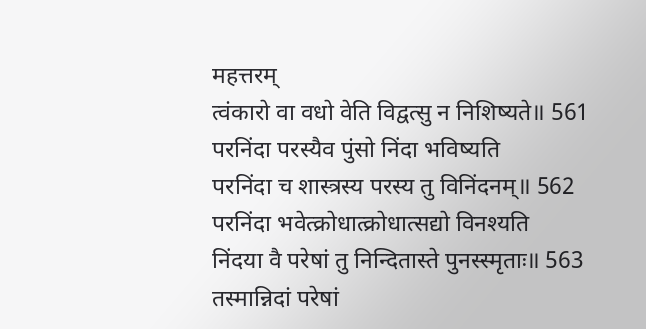महत्तरम्
त्वंकारो वा वधो वेति विद्वत्सु न निशिष्यते॥ 561
परनिंदा परस्यैव पुंसो निंदा भविष्यति
परनिंदा च शास्त्रस्य परस्य तु विनिंदनम्॥ 562
परनिंदा भवेत्क्रोधात्क्रोधात्सद्यो विनश्यति
निंदया वै परेषां तु निन्दितास्ते पुनस्स्मृताः॥ 563
तस्मान्निदां परेषां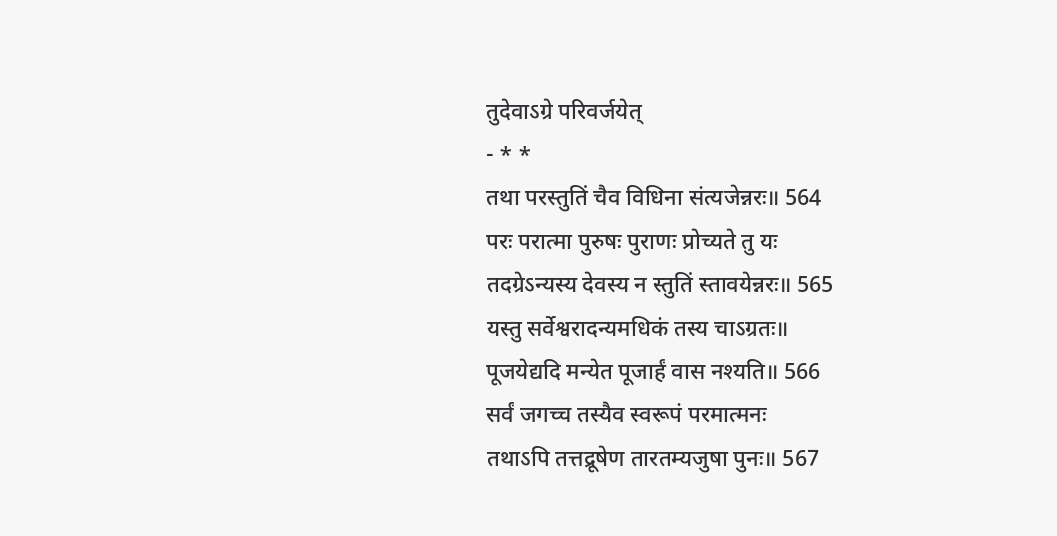तुदेवाऽग्रे परिवर्जयेत्
- * *
तथा परस्तुतिं चैव विधिना संत्यजेन्नरः॥ 564
परः परात्मा पुरुषः पुराणः प्रोच्यते तु यः
तदग्रेऽन्यस्य देवस्य न स्तुतिं स्तावयेन्नरः॥ 565
यस्तु सर्वेश्वरादन्यमधिकं तस्य चाऽग्रतः॥
पूजयेद्यदि मन्येत पूजार्हं वास नश्यति॥ 566
सर्वं जगच्च तस्यैव स्वरूपं परमात्मनः
तथाऽपि तत्तद्रूषेण तारतम्यजुषा पुनः॥ 567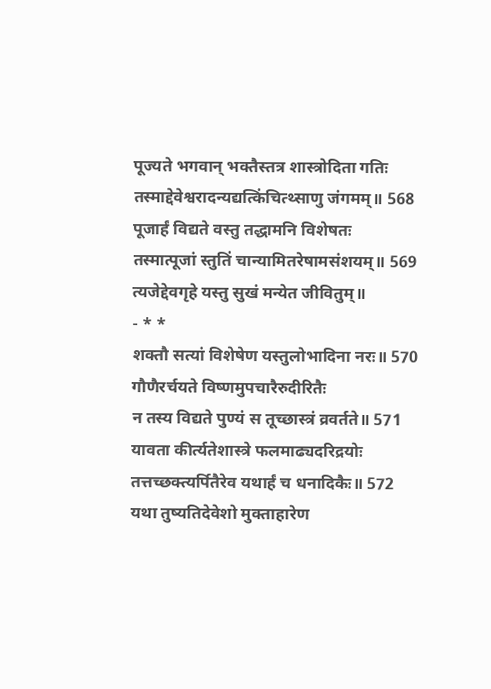पूज्यते भगवान् भक्तैस्तत्र शास्त्रोदिता गतिः
तस्माद्देवेश्वरादन्यद्यत्किंचित्थ्साणु जंगमम्॥ 568
पूजार्हं विद्यते वस्तु तद्धामनि विशेषतः
तस्मात्पूजां स्तुतिं चान्यामितरेषामसंशयम्॥ 569
त्यजेद्देवगृहे यस्तु सुखं मन्येत जीवितुम्॥
- * *
शक्तौ सत्यां विशेषेण यस्तुलोभादिना नरः॥ 570
गौणैरर्चयते विष्णमुपचारैरुदीरितैः
न तस्य विद्यते पुण्यं स तूच्छास्त्रं व्रवर्तते॥ 571
यावता कीर्त्यतेशास्त्रे फलमाढ्यदरिद्रयोः
तत्तच्छक्त्यर्पितैरेव यथार्हं च धनादिकैः॥ 572
यथा तुष्यतिदेवेशो मुक्ताहारेण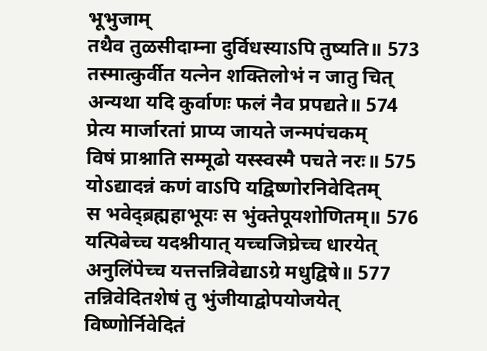भूभुजाम्
तथैव तुळसीदाम्ना दुर्विधस्याऽपि तुष्यति॥ 573
तस्मात्कुर्वीत यत्नेन शक्तिलोभं न जातु चित्
अन्यथा यदि कुर्वाणः फलं नैव प्रपद्यते॥ 574
प्रेत्य मार्जारतां प्राप्य जायते जन्मपंचकम्
विषं प्राश्नाति सम्मूढो यस्स्वस्मै पचते नरः॥ 575
योऽद्यादन्नं कणं वाऽपि यद्विष्णोरनिवेदितम्
स भवेद्ब्रह्महाभूयः स भुंक्तेपूयशोणितम्॥ 576
यत्पिबेच्च यदश्नीयात् यच्चजिघ्रेच्च धारयेत्
अनुलिंपेच्च यत्तत्तन्निवेद्याऽग्रे मधुद्विषे॥ 577
तन्निवेदितशेषं तु भुंजीयाद्वोपयोजयेत्
विष्णोर्निवेदितं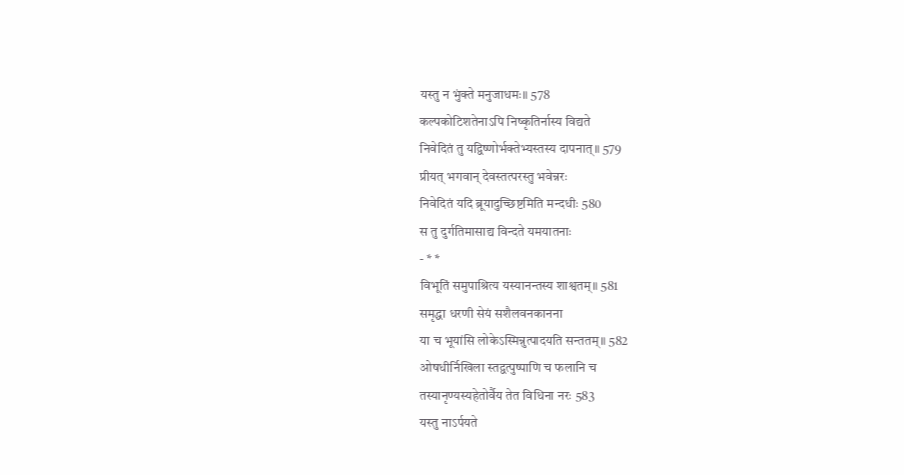यस्तु न भुंक्ते मनुजाधमः॥ 578
कल्पकोटिशतेनाऽपि निष्कृतिर्नास्य विद्यते
निवेदितं तु यद्विष्णोर्भक्तेभ्यस्तस्य दापनात्॥ 579
प्रीयत् भगवान् देवस्तत्परस्तु भवेन्नरः
निवेदितं यदि ब्रूयादुच्छिष्टमिति मन्दधीः 580
स तु दुर्गतिमासाद्य विन्दते यमयातनाः
- * *
विभूतिं समुपाश्रित्य यस्यानन्तस्य शाश्वतम्॥ 581
समृद्धा धरणी सेयं सशैलवनकानना
या च भूयांसि लोकेऽस्मिन्नुत्पादयति सन्ततम्॥ 582
ओषधीर्निखिला स्तद्वत्पुष्पाणि च फलानि च
तस्यानृण्यस्यहेतोर्वैय तेत विधिना नरः 583
यस्तु नाऽर्पयते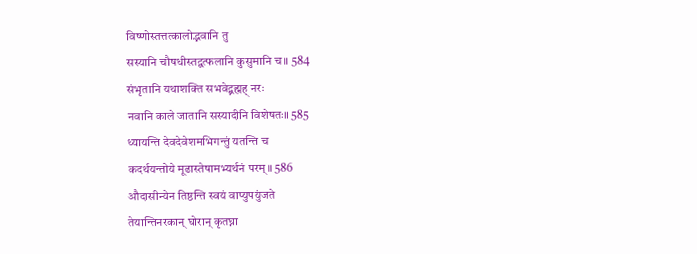विष्णोस्तत्तत्कालोद्भवानि तु
सस्यानि चौषधीस्तद्वत्फलानि कुसुमानि च॥ 584
संभृतानि यथाशक्ति सभवेद्ब्रह्मह् नरः
नवानि काले जातानि सस्यादीनि विशेषतः॥ 585
ध्यायन्ति देवदेवेशमभिगन्तुं यतन्ति च
कदर्थयन्तोये मूढास्तेषामभ्यर्थनं परम्॥ 586
औदासीन्येन तिष्ठन्ति स्वयं वाप्युपयुंजते
तेयान्तिनरकान् घोरान् कृतघ्ना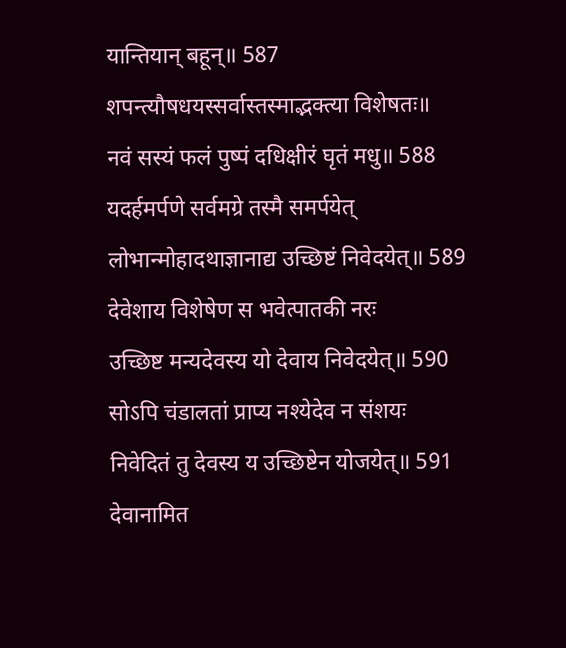यान्तियान् बहून्॥ 587
शपन्त्यौषधयस्सर्वास्तस्माद्भक्त्या विशेषतः॥
नवं सस्यं फलं पुष्पं दधिक्षीरं घृतं मधु॥ 588
यदर्हमर्पणे सर्वमग्रे तस्मै समर्पयेत्
लोभान्मोहादथाज्ञानाद्य उच्छिष्टं निवेदयेत्॥ 589
देवेशाय विशेषेण स भवेत्पातकी नरः
उच्छिष्ट मन्यदेवस्य यो देवाय निवेदयेत्॥ 590
सोऽपि चंडालतां प्राप्य नश्येदेव न संशयः
निवेदितं तु देवस्य य उच्छिष्टेन योजयेत्॥ 591
देवानामित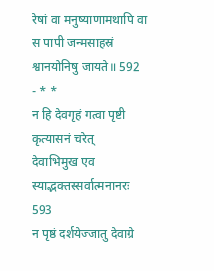रेषां वा मनुष्याणामथापि वा
स पापी जन्मसाहस्रं श्वानयोनिषु जायते॥ 592
- * *
न हि देवगृहं गत्वा पृष्टी कृत्यासनं चरेत्
देवाभिमुख एव स्याद्भक्तस्सर्वात्मनानरः 593
न पृष्ठं दर्शयेज्जातु देवाग्रे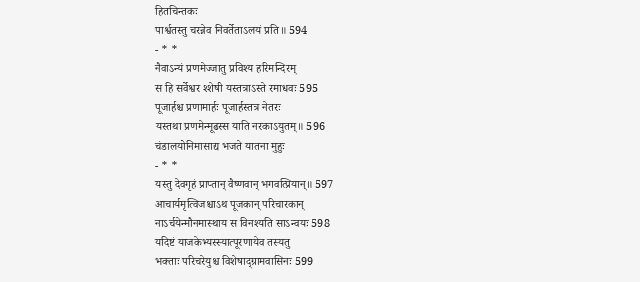हितचिन्तकः
पार्श्वतस्तु चरन्नेव निवर्तेताऽलयं प्रति॥ 594
- * *
नैवाऽन्यं प्रणमेज्जातु प्रविश्य हरिमन्दिरम्
स हि सर्वेश्वर श्शेषी यस्तत्राऽस्ते रमाधवः 595
पूजार्हश्च प्रणामार्हः पूजार्हस्तत्र नेतरः
यस्तथा प्रणमेन्मूढस्स याति नरकाऽयुतम्॥ 596
चंडालयोनिमासाद्य भजते यातना मुहुः
- * *
यस्तु देवगृहं प्राप्तान् वैष्णवान् भगवत्प्रियान्॥ 597
आचार्यमृत्विजश्चाऽथ पूजकान् परिचारकान्
नाऽर्चयेन्मौनमास्थाय स विनश्यति साऽन्वयः 598
यदिष्टं याजकेभ्यस्स्यात्पूरणायेव तस्यतु
भक्ताः परिचरेयुश्च विशेषाद्ग्रामवासिनः 599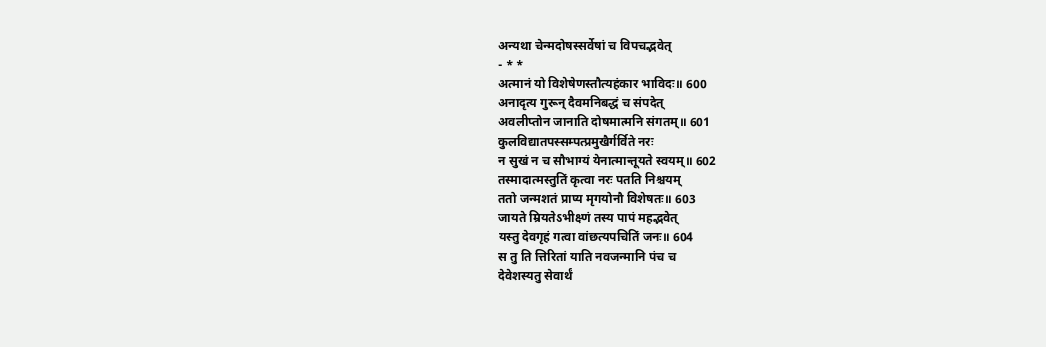अन्यथा चेन्मदोषस्सर्वेषां च विपचद्भवेत्
- * *
अत्मानं यो विशेषेणस्तौत्यहंकार भाविदः॥ 600
अनादृत्य गुरून् दैवमनिबद्धं च संपदेत्
अवलीप्तोन जानाति दोषमात्मनि संगतम्॥ 601
कुलविद्यातपस्सम्पत्प्रमुखैर्गर्विते नरः
न सुखं न च सौभाग्यं येनात्मान्तूयते स्वयम्॥ 602
तस्मादात्मस्तुतिं कृत्वा नरः पतति निश्चयम्
ततो जन्मशतं प्राप्य मृगयोनौ विशेषतः॥ 603
जायते म्रियतेऽभीक्ष्णं तस्य पापं महद्भवेत्
यस्तु देवगृहं गत्वा वांछत्यपचितिं जनः॥ 604
स तु ति त्तिरितां याति नवजन्मानि पंच च
देवेशस्यतु सेवार्थं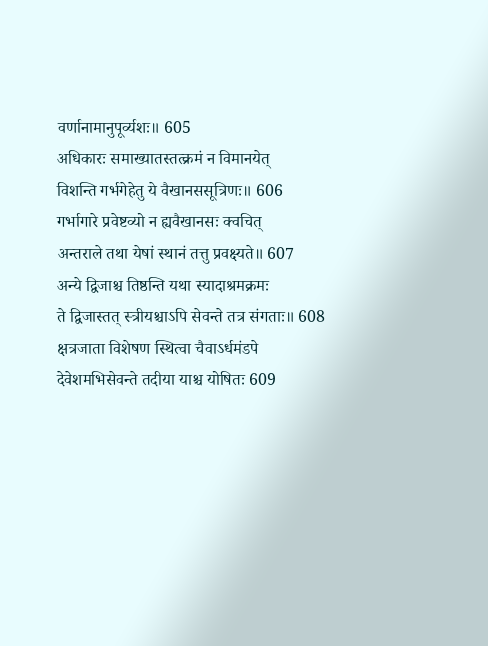वर्णानामानुपूर्व्यशः॥ 605
अधिकारः समाख्यातस्तत्क्रमं न विमानयेत्
विशन्ति गर्भगेहेतु ये वैखानससूत्रिणः॥ 606
गर्भागारे प्रवेष्टव्यो न ह्यवैखानसः क्वचित्
अन्तराले तथा येषां स्थानं तत्तु प्रवक्ष्यते॥ 607
अन्ये द्विजाश्च तिष्ठन्ति यथा स्यादाश्रमक्रमः
ते द्विजास्तत् स्त्रीयश्चाऽपि सेवन्ते तत्र संगताः॥ 608
क्षत्रजाता विशेषण स्थित्वा चैवाऽर्धमंडपे
देवेशमभिसेवन्ते तदीया याश्च योषितः 609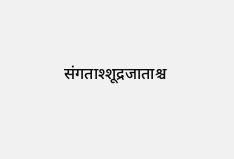संगताश्शूद्रजाताश्च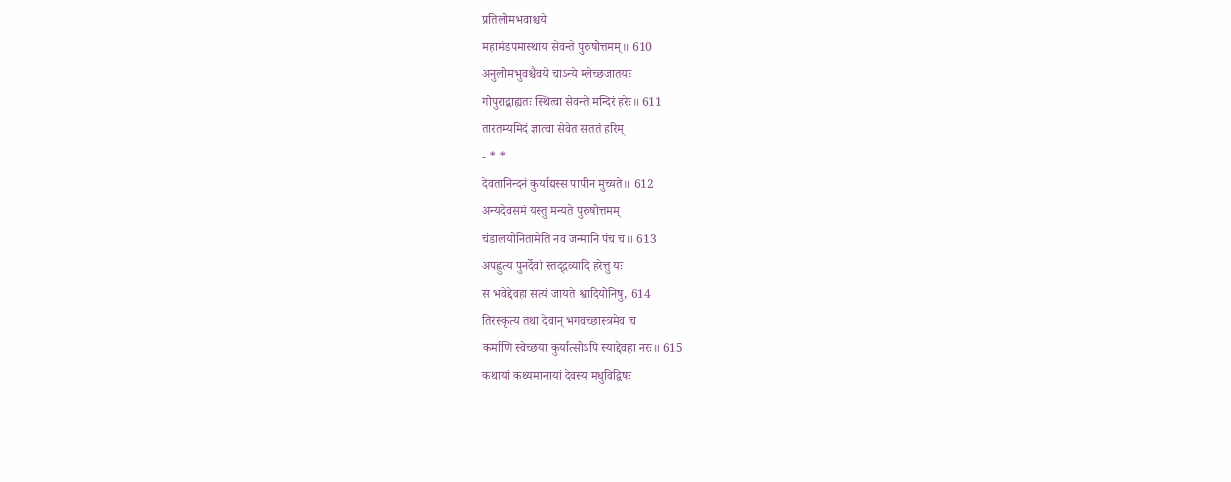प्रतिलोमभवाश्चये
महामंडपमास्थाय सेवन्ते पुरुषोत्तमम्॥ 610
अनुलोमभुवश्चैवये चाऽन्ये म्लेच्छजातयः
गोपुराद्बाह्यतः स्थित्वा सेवन्ते मन्दिरं हरेः॥ 611
तारतम्यमिदं ज्ञात्वा सेवेत सततं हरिम्
- * *
देवतानिन्दनं कुर्याद्यस्स पापीन मुच्यते॥ 612
अन्यदेवसमं यस्तु मन्यते पुरुषोत्तमम्
चंडालयोनितामेति नव जन्मानि पंच च॥ 613
अपह्नुत्य पुनर्देवां स्तद्द्रव्यादि हरेत्तु यः
स भवेद्देवहा सत्यं जायते श्वादियोनिषु, 614
तिरस्कृत्य तथा देवान् भगवच्छास्त्रमेव च
कर्माणि स्वेच्छया कुर्यात्सोऽपि स्याद्देवहा नरः॥ 615
कथायां कथ्यमानायां देवस्य मधुविद्विषः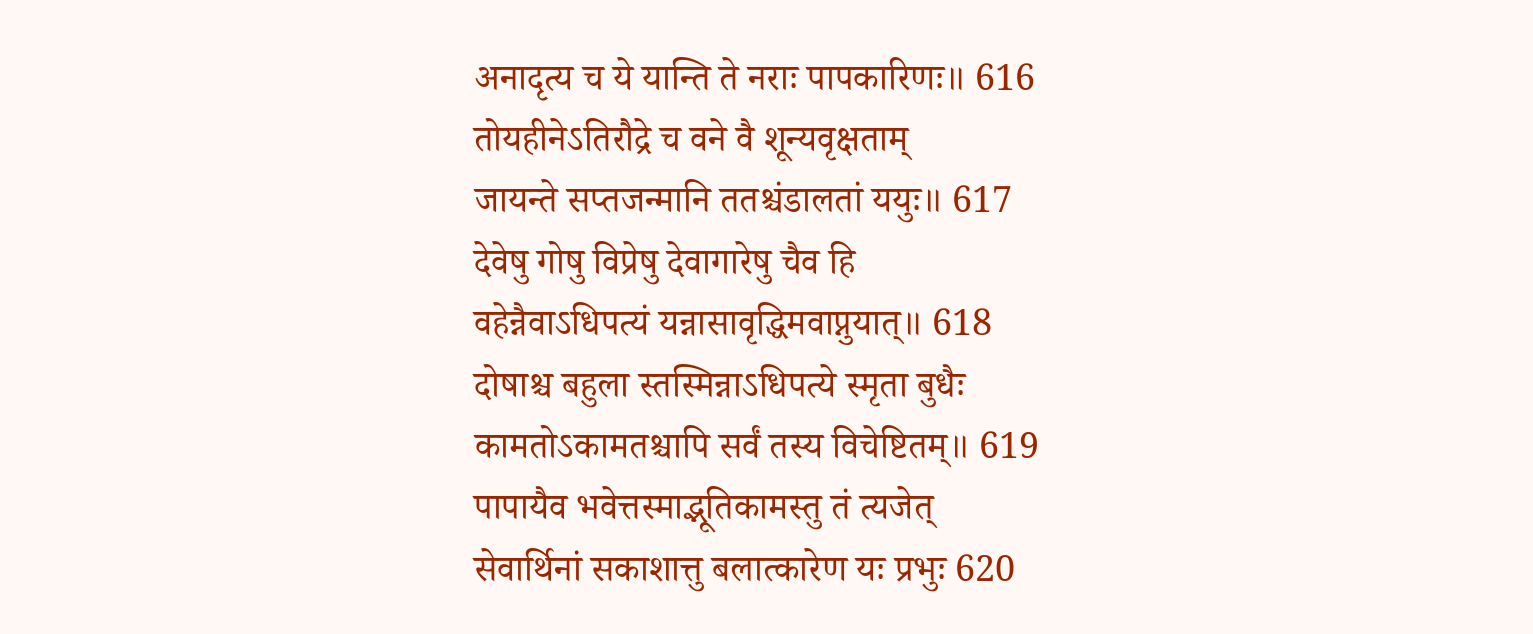अनादृत्य च ये यान्ति ते नराः पापकारिणः॥ 616
तोयहीनेऽतिरौद्रे च वने वै शून्यवृक्षताम्
जायन्ते सप्तजन्मानि ततश्चंडालतां ययुः॥ 617
देवेषु गोषु विप्रेषु देवागारेषु चैव हि
वहेन्नैवाऽधिपत्यं यन्नासावृद्धिमवाप्नुयात्॥ 618
दोषाश्च बहुला स्तस्मिन्नाऽधिपत्ये स्मृता बुधैः
कामतोऽकामतश्चापि सर्वं तस्य विचेष्टितम्॥ 619
पापायैव भवेत्तस्माद्भूतिकामस्तु तं त्यजेत्
सेवार्थिनां सकाशात्तु बलात्कारेण यः प्रभुः 620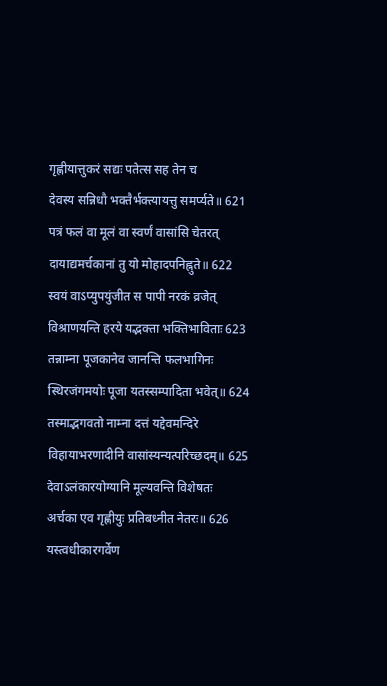गृह्णीयात्तुकरं सद्यः पतेत्स सह तेन च
देवस्य सन्निधौ भक्तैर्भक्त्यायत्तु समर्प्यते॥ 621
पत्रं फलं वा मूलं वा स्वर्णं वासांसि चेतरत्
दायाद्यमर्चकानां तु यो मोहादपनिह्नुते॥ 622
स्वयं वाऽप्युपयुंजीत स पापी नरकं व्रजेत्
विश्राणयन्ति हरये यद्भक्ता भक्तिभाविताः 623
तन्नाम्ना पूजकानेव जानन्ति फलभागिनः
स्थिरजंगमयोः पूजा यतस्सम्पादिता भवेत्॥ 624
तस्माद्भगवतो नाम्ना दत्तं यद्देवमन्दिरे
विहायाभरणादीनि वासांस्यन्यत्परिच्छदम्॥ 625
देवाऽलंकारयोग्यानि मूल्यवन्ति विशेषतः
अर्चका एव गृह्णीयुः प्रतिबध्नीत नेतरः॥ 626
यस्त्वधीकारगर्वेण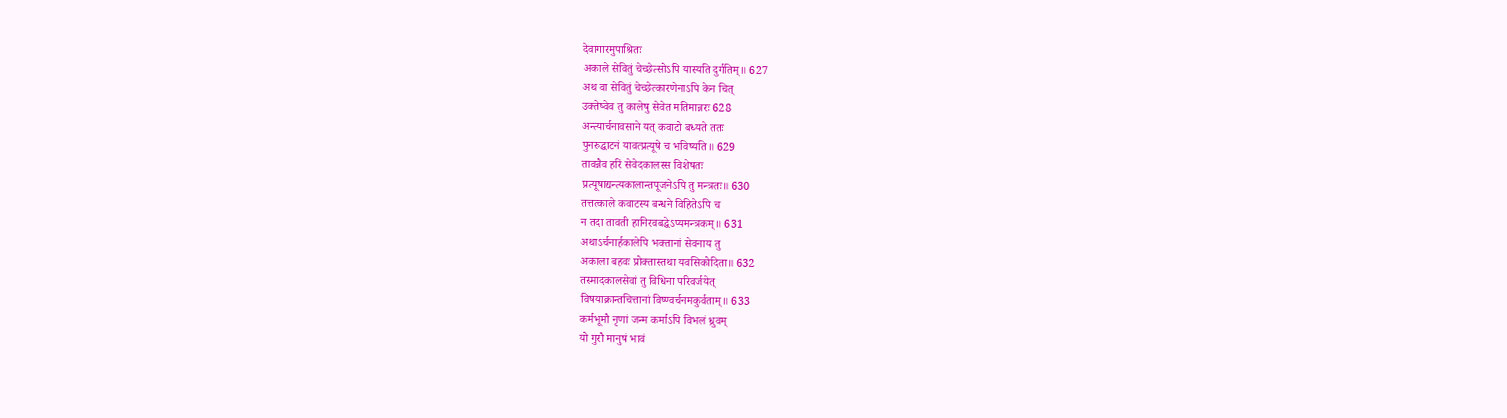देवागारमुपाश्रितः
अकाले सेवितुं चेच्छेत्सोऽपि यास्यति दुर्गतिम्॥ 627
अथ वा सेवितुं चेच्छेत्कारणेनाऽपि केन चित्
उक्तेष्वेव तु कालेषु सेवेत मतिमान्नरः 628
अन्त्यार्चनावसाने यत् कवाटो बध्यते ततः
पुनरुद्घाटनं यावत्प्रत्यूषे च भविष्यति॥ 629
तावन्नैव हरिं सेवेदकालस्स विशेषतः
प्रत्यूषाद्यन्त्यकालान्तपूजनेऽपि तु मन्त्रतः॥ 630
तत्तत्काले कवाटस्य बन्धने विहितेऽपि च
न तदा तावती हानिरवबद्धेऽप्यमन्त्रकम्॥ 631
अथाऽर्चनार्हकालेपि भक्तानां सेवनाय तु
अकाला बहवः प्रोक्तास्तथा यवसिकोदिता॥ 632
तस्मादकालसेवां तु विधिना परिवर्जयेत्
विषयाक्रान्तचित्तानां विष्ण्वर्चनमकुर्वताम्॥ 633
कर्मभूमौ नृणां जन्म कर्माऽपि विभलं ध्रुवम्
यो गुरौ मानुषं भावं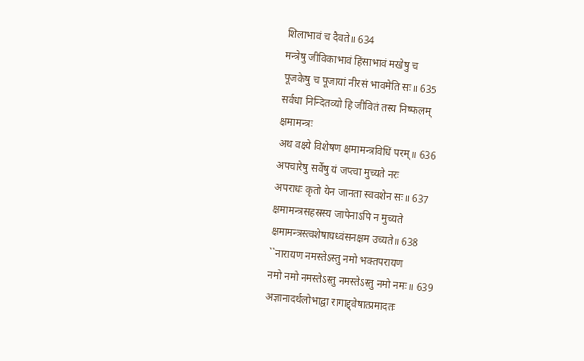शिलाभावं च दैवते॥ 634
मन्त्रेषु जीविकाभावं हिंसाभावं मखेषु च
पूजकेषु च पूजायां नीरसं भावमेति सः॥ 635
सर्वधा निन्दितव्यो हि जीवितं तस्य निष्फलम्
क्षमामन्त्रः
अथ वक्ष्ये विशेषण क्षमामन्त्रविधिं परम्॥ 636
अपचारेषु सर्वेषु यं जप्त्वा मुच्यते नरः
अपराधः कृतो येन जानता स्ववशेन सः॥ 637
क्षमामन्त्रसहस्रस्य जापेनाऽपि न मुच्यते
क्षमामन्त्रस्त्वशेषाघध्वंसनक्षम उच्यते॥ 638
``नारायण नमस्तेऽस्तु नमो भक्तपरायण
नमो नमो नमस्तेऽस्तु नमस्तेऽस्तु नमो नमः॥ 639
अज्ञानादर्थलोभाद्वा रागाद्द्वेषात्प्रमादतः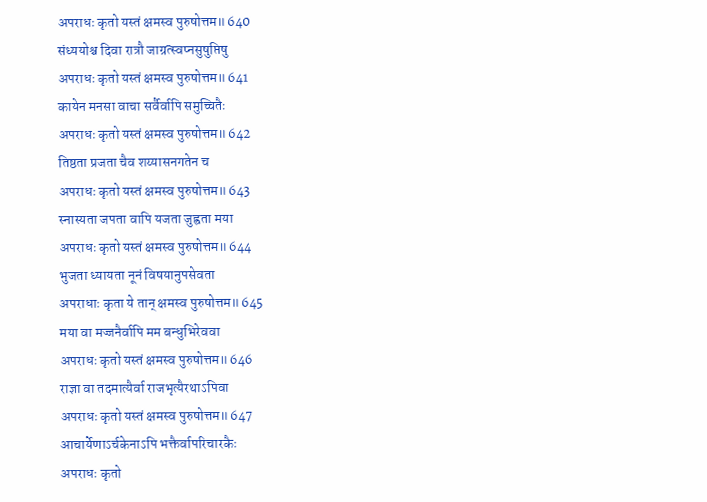अपराधः कृतो यस्तं क्षमस्व पुरुषोत्तम॥ 640
संध्ययोश्च दिवा रात्रौ जाग्रत्स्वप्नसुषुप्तिषु
अपराधः कृतो यस्तं क्षमस्व पुरुषोत्तम॥ 641
कायेन मनसा वाचा सर्वैर्वापि समुच्चितैः
अपराधः कृतो यस्तं क्षमस्व पुरुषोत्तम॥ 642
तिष्ठता प्रजता चैव शय्यासनगतेन च
अपराधः कृतो यस्तं क्षमस्व पुरुषोत्तम॥ 643
स्नास्यता जपता वापि यजता जुह्वता मया
अपराधः कृतो यस्तं क्षमस्व पुरुषोत्तम॥ 644
भुजता ध्यायता नूनं विषयानुपसेवता
अपराधाः कृता ये तान् क्षमस्व पुरुषोत्तम॥ 645
मया वा मज्जनैर्वापि मम बन्धुभिरेववा
अपराधः कृतो यस्तं क्षमस्व पुरुषोत्तम॥ 646
राज्ञा वा तदमात्यैर्वा राजभृत्यैरथाऽपिवा
अपराधः कृतो यस्तं क्षमस्व पुरुषोत्तम॥ 647
आचार्येणाऽर्चकेनाऽपि भक्तैर्वापरिचारकैः
अपराधः कृतो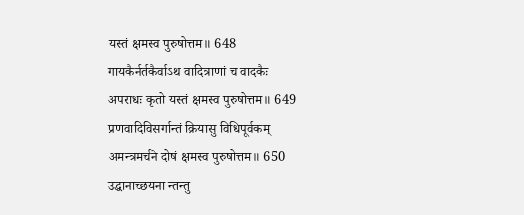यस्तं क्षमस्व पुरुषोत्तम॥ 648
गायकैर्नर्तकैर्वाऽथ वादित्राणां च वादकैः
अपराधः कृतो यस्तं क्षमस्व पुरुषोत्तम॥ 649
प्रणवादिविसर्गान्तं क्रियासु विधिपूर्वकम्
अमन्त्रमर्चने दोषं क्षमस्व पुरुषोत्तम॥ 650
उद्धानाच्छयना न्तन्तु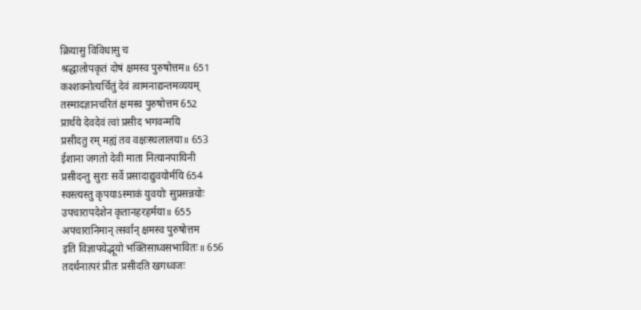क्रियासु विविधासु च
श्रद्धालोपकृतं दोषं क्षमस्व पुरुषोत्तम॥ 651
कश्शक्नोत्यर्चितुं देवं त्वामनाद्यन्तमव्ययम्
तस्मादज्ञानचरितं क्षमस्व पुरुषोत्तम 652
प्रार्थये देवदेवं त्वां प्रसीद भगवन्मयि
प्रसीदतु रम् मह्यं तव वक्षःस्थलालया॥ 653
ईशाना जगतो देवी माता नित्यानपायिनी
प्रसीदन्तु सुराः सर्वे प्रसादाद्युवयोर्मयि 654
स्वस्त्यस्तु कृपयाऽस्माकं युवयोः सुप्रसन्नयोः
उपचारापदेशेन कृतानहरहर्मया॥ 655
अपचारानिमान् त्सर्वान् क्षमस्व पुरुषोत्तम
इति विज्ञापयेद्भूयो भक्तिसाध्वसभावितः॥ 656
तदर्थनात्परं प्रीतः प्रसीदति खगध्वजः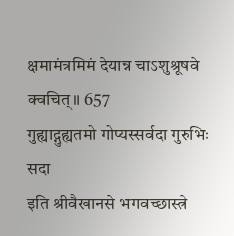क्षमामंत्रमिमं देयान्न चाऽशुश्रूषवे क्वचित्॥ 657
गुह्याद्गुह्यतमो गोप्यस्सर्वदा गुरुभिः सदा
इति श्रीवैखानसे भगवच्छास्त्रे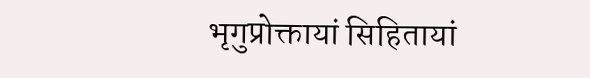भृगुप्रोक्तायां सिहितायां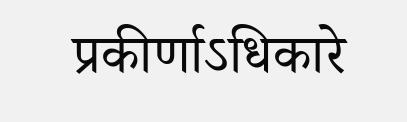प्रकीर्णाऽधिकारे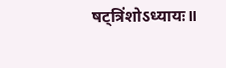षट्त्रिंशोऽध्यायः॥